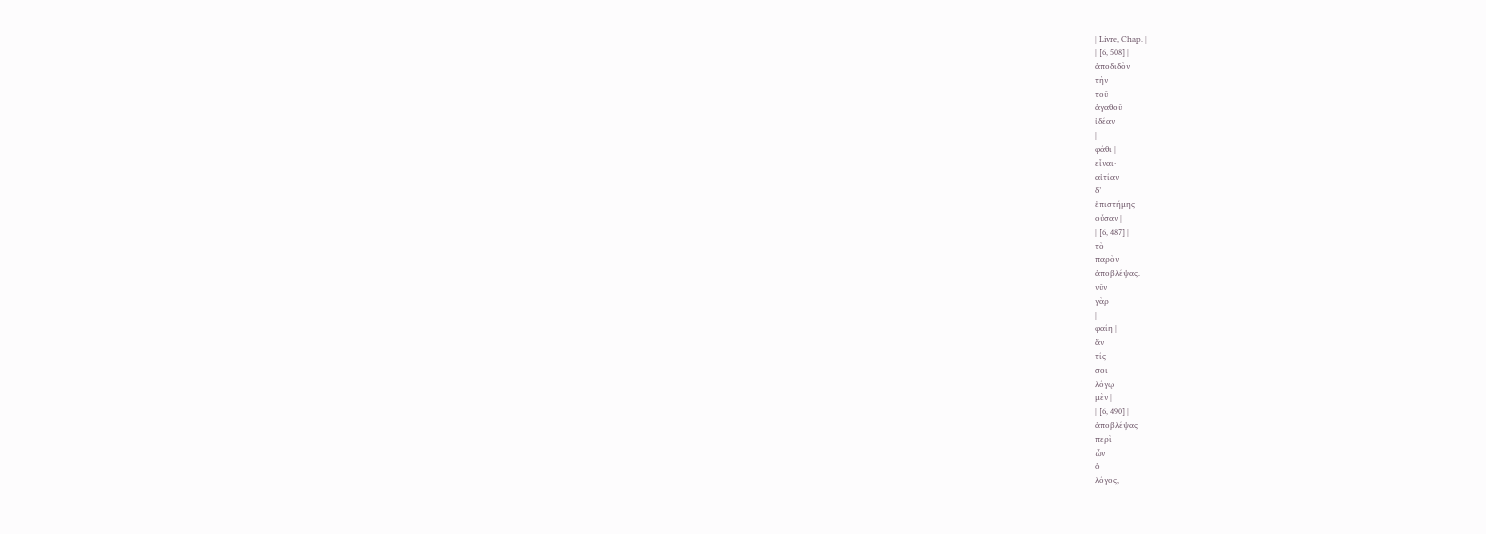| Livre, Chap. |
| [6, 508] |
ἀποδιδὸν
τὴν
τοῦ
ἀγαθοῦ
ἰδέαν
|
φάθι |
εἶναι·
αἰτίαν
δ’
ἐπιστήμης
οὖσαν |
| [6, 487] |
τὸ
παρὸν
ἀποβλέψας.
νῦν
γὰρ
|
φαίη |
ἄν
τίς
σοι
λόγῳ
μὲν |
| [6, 490] |
ἀποβλέψας
περὶ
ὧν
ὁ
λόγος,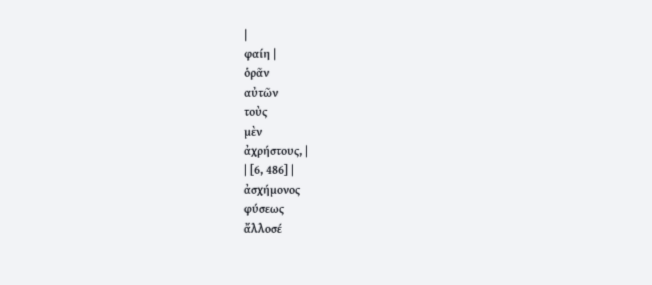|
φαίη |
ὁρᾶν
αὐτῶν
τοὺς
μὲν
ἀχρήστους, |
| [6, 486] |
ἀσχήμονος
φύσεως
ἄλλοσέ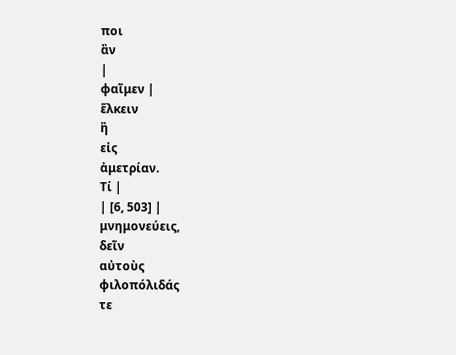ποι
ἂν
|
φαῖμεν |
ἕλκειν
ἢ
εἰς
ἀμετρίαν.
Τί |
| [6, 503] |
μνημονεύεις,
δεῖν
αὐτοὺς
φιλοπόλιδάς
τε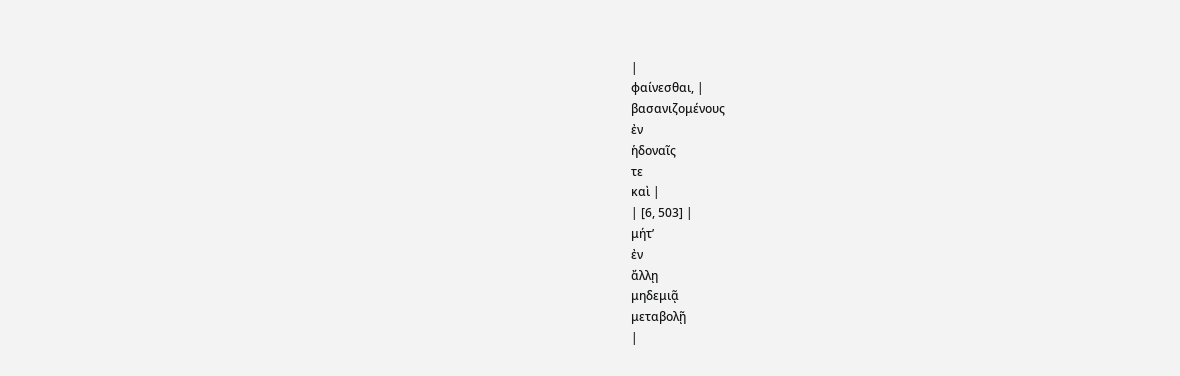|
φαίνεσθαι, |
βασανιζομένους
ἐν
ἡδοναῖς
τε
καὶ |
| [6, 503] |
μήτ’
ἐν
ἄλλῃ
μηδεμιᾷ
μεταβολῇ
|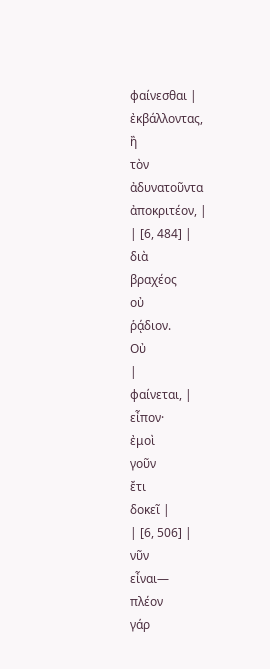φαίνεσθαι |
ἐκβάλλοντας,
ἢ
τὸν
ἀδυνατοῦντα
ἀποκριτέον, |
| [6, 484] |
διὰ
βραχέος
οὐ
ῥᾴδιον.
Οὐ
|
φαίνεται, |
εἶπον·
ἐμοὶ
γοῦν
ἔτι
δοκεῖ |
| [6, 506] |
νῦν
εἶναι—
πλέον
γάρ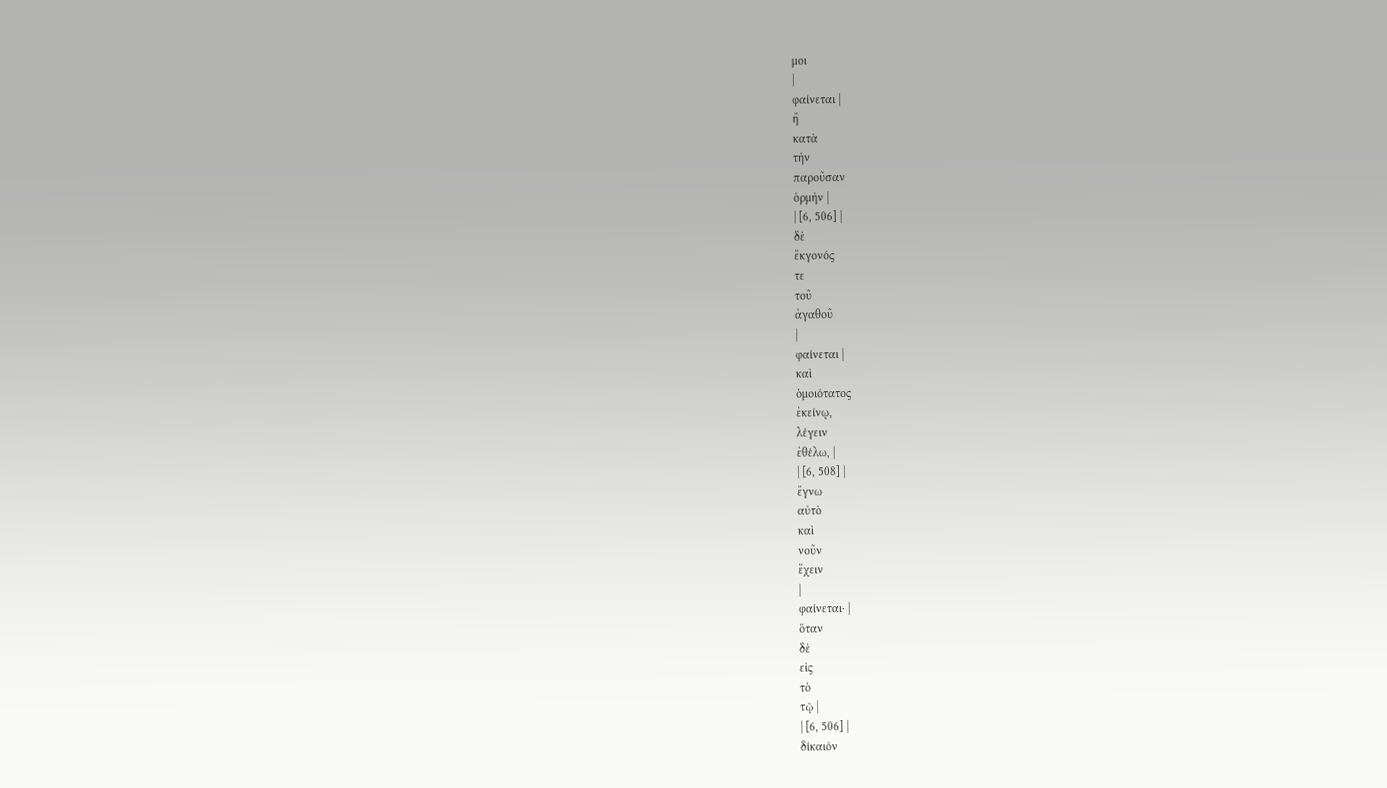μοι
|
φαίνεται |
ἢ
κατὰ
τὴν
παροῦσαν
ὁρμὴν |
| [6, 506] |
δὲ
ἔκγονός
τε
τοῦ
ἀγαθοῦ
|
φαίνεται |
καὶ
ὁμοιότατος
ἐκείνῳ,
λέγειν
ἐθέλω, |
| [6, 508] |
ἔγνω
αὐτὸ
καὶ
νοῦν
ἔχειν
|
φαίνεται· |
ὅταν
δὲ
εἰς
τὸ
τῷ |
| [6, 506] |
δίκαιόν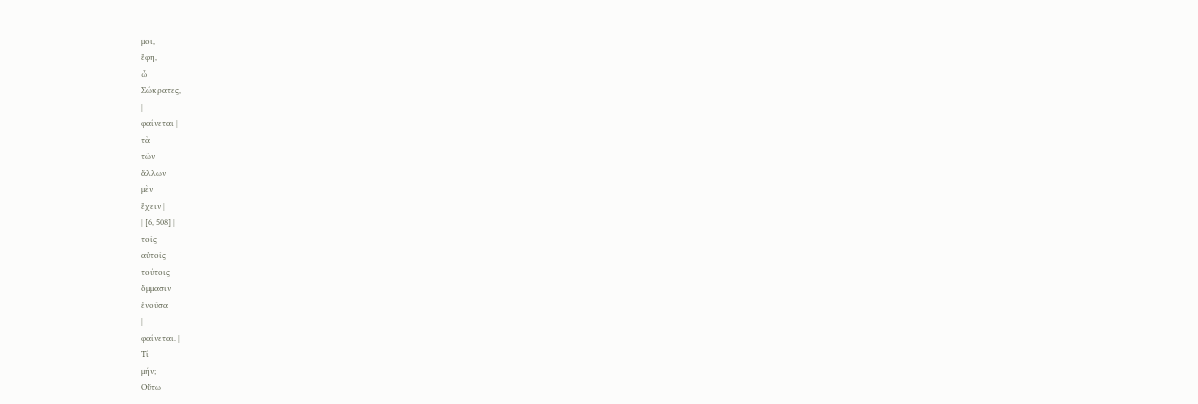μοι,
ἔφη,
ὦ
Σώκρατες,
|
φαίνεται |
τὰ
τῶν
ἄλλων
μὲν
ἔχειν |
| [6, 508] |
τοῖς
αὐτοῖς
τούτοις
ὄμμασιν
ἐνοῦσα
|
φαίνεται. |
Τί
μήν;
Οὕτω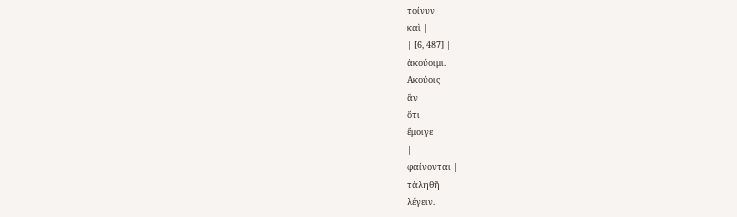τοίνυν
καὶ |
| [6, 487] |
ἀκούοιμι.
Ακούοις
ἂν
ὅτι
ἔμοιγε
|
φαίνονται |
τἀληθῆ
λέγειν.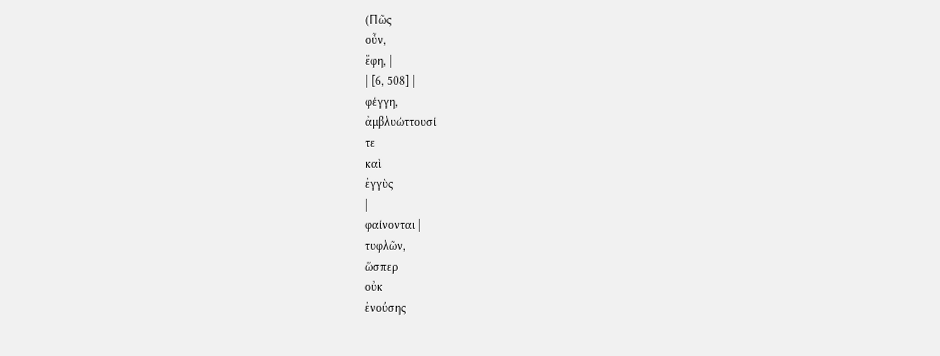(Πῶς
οὖν,
ἔφη, |
| [6, 508] |
φέγγη,
ἀμβλυώττουσί
τε
καὶ
ἐγγὺς
|
φαίνονται |
τυφλῶν,
ὥσπερ
οὐκ
ἐνούσης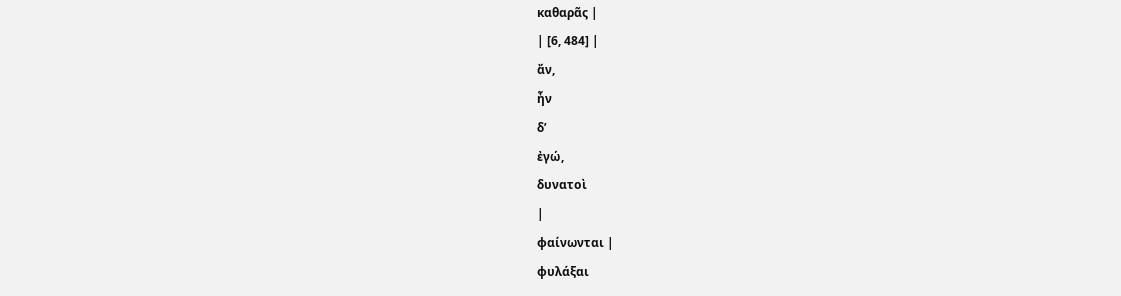καθαρᾶς |
| [6, 484] |
ἄν,
ἦν
δ’
ἐγώ,
δυνατοὶ
|
φαίνωνται |
φυλάξαι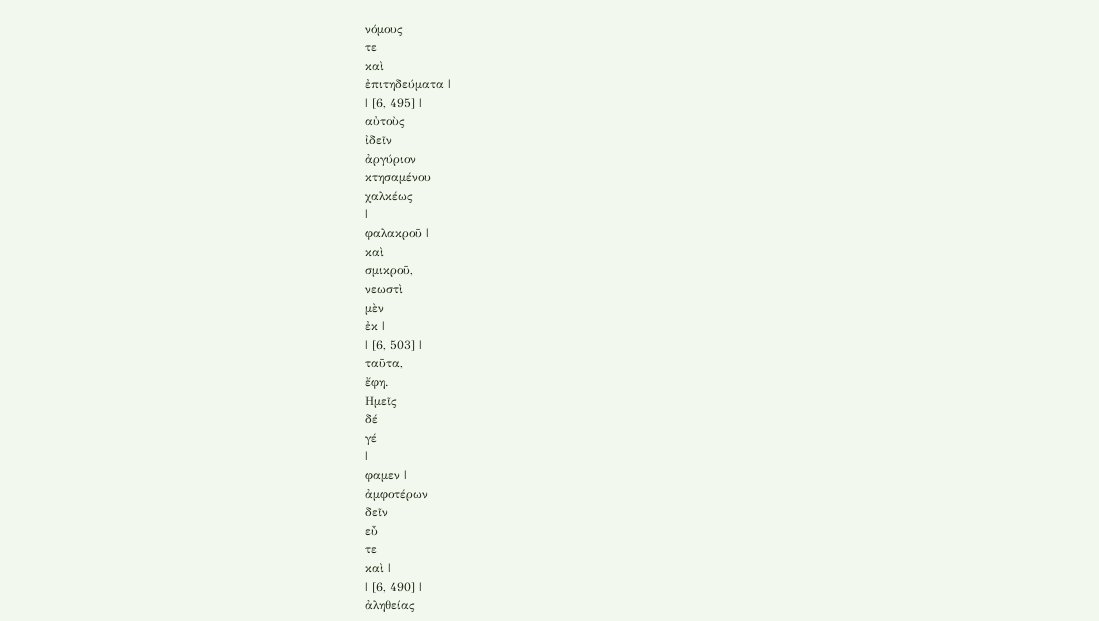νόμους
τε
καὶ
ἐπιτηδεύματα |
| [6, 495] |
αὐτοὺς
ἰδεῖν
ἀργύριον
κτησαμένου
χαλκέως
|
φαλακροῦ |
καὶ
σμικροῦ,
νεωστὶ
μὲν
ἐκ |
| [6, 503] |
ταῦτα,
ἔφη.
Ημεῖς
δέ
γέ
|
φαμεν |
ἀμφοτέρων
δεῖν
εὖ
τε
καὶ |
| [6, 490] |
ἀληθείας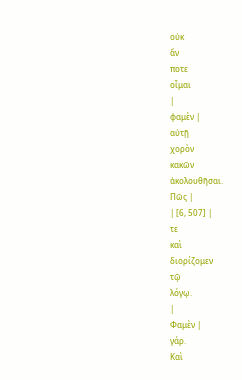οὐκ
ἄν
ποτε
οἶμαι
|
φαμὲν |
αὐτῇ
χορὸν
κακῶν
ἀκολουθῆσαι.
Πῶς |
| [6, 507] |
τε
καὶ
διορίζομεν
τῷ
λόγῳ.
|
Φαμὲν |
γάρ.
Καὶ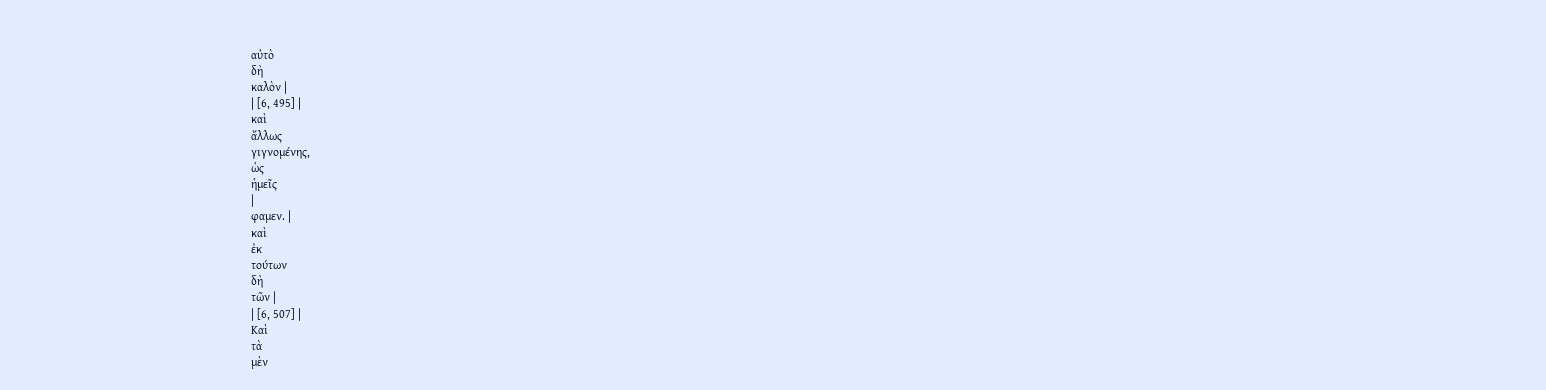αὐτὸ
δὴ
καλὸν |
| [6, 495] |
καὶ
ἄλλως
γιγνομένης,
ὡς
ἡμεῖς
|
φαμεν. |
καὶ
ἐκ
τούτων
δὴ
τῶν |
| [6, 507] |
Καὶ
τὰ
μὲν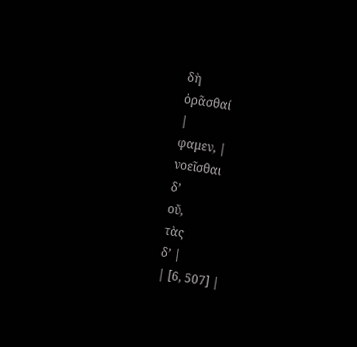δὴ
ὁρᾶσθαί
|
φαμεν, |
νοεῖσθαι
δ’
οὔ,
τὰς
δ’ |
| [6, 507] |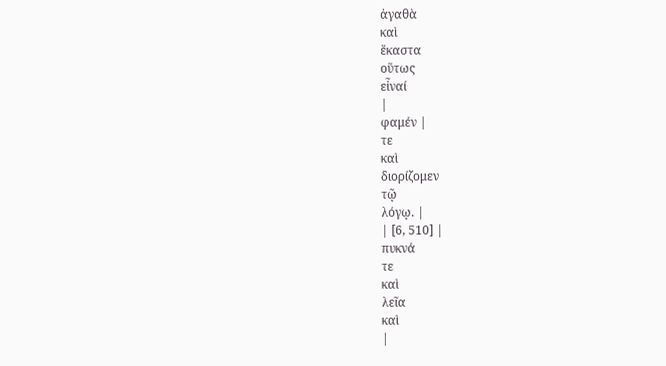ἀγαθὰ
καὶ
ἕκαστα
οὕτως
εἶναί
|
φαμέν |
τε
καὶ
διορίζομεν
τῷ
λόγῳ. |
| [6, 510] |
πυκνά
τε
καὶ
λεῖα
καὶ
|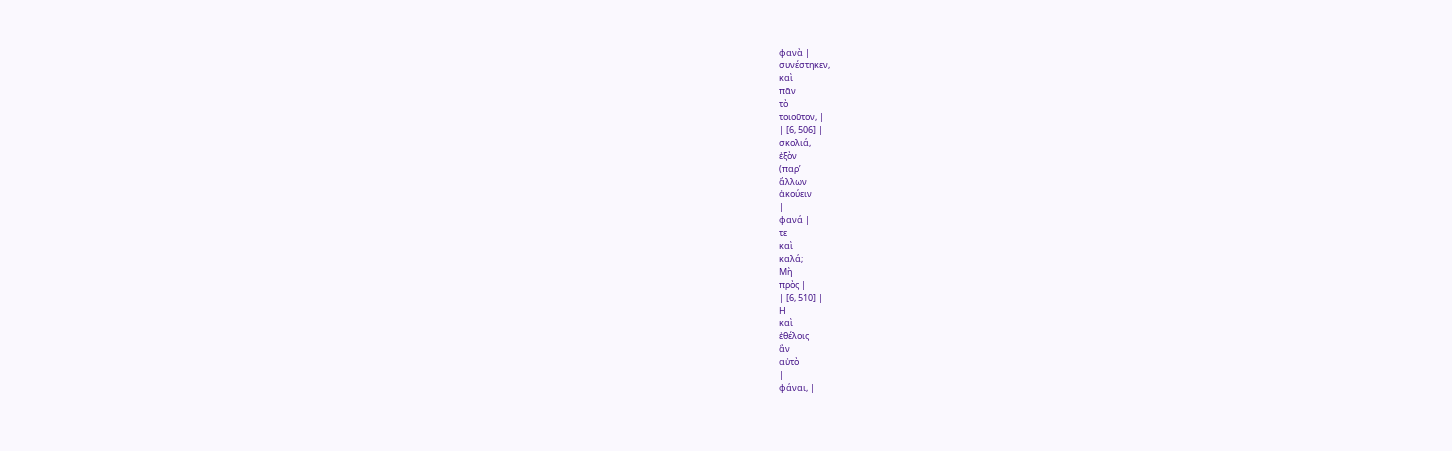φανὰ |
συνέστηκεν,
καὶ
πᾶν
τὸ
τοιοῦτον, |
| [6, 506] |
σκολιά,
ἐξὸν
(παρ’
ἄλλων
ἀκούειν
|
φανά |
τε
καὶ
καλά;
Μὴ
πρὸς |
| [6, 510] |
Η
καὶ
ἐθέλοις
ἂν
αὐτὸ
|
φάναι, |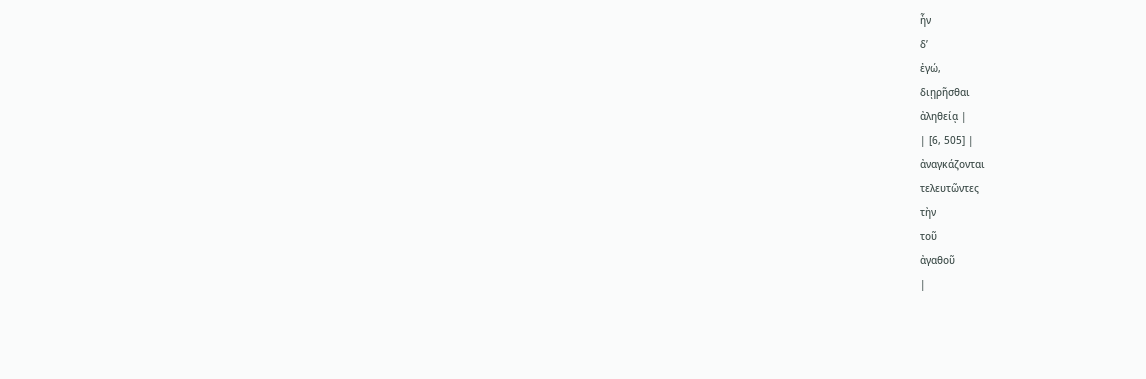ἦν
δ’
ἐγώ,
διῃρῆσθαι
ἀληθείᾳ |
| [6, 505] |
ἀναγκάζονται
τελευτῶντες
τὴν
τοῦ
ἀγαθοῦ
|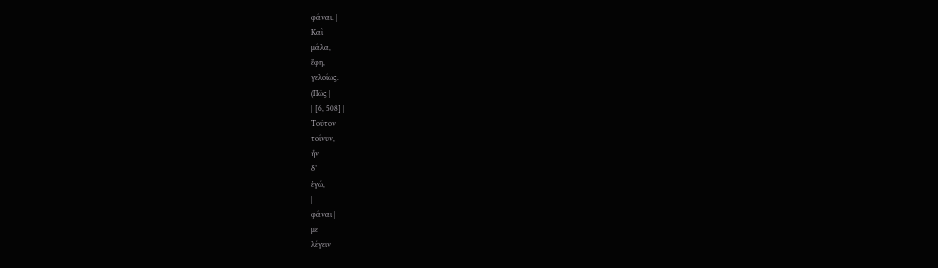φάναι. |
Καὶ
μάλα,
ἔφη,
γελοίως.
(Πῶς |
| [6, 508] |
Τοῦτον
τοίνυν,
ἦν
δ’
ἐγώ,
|
φάναι |
με
λέγειν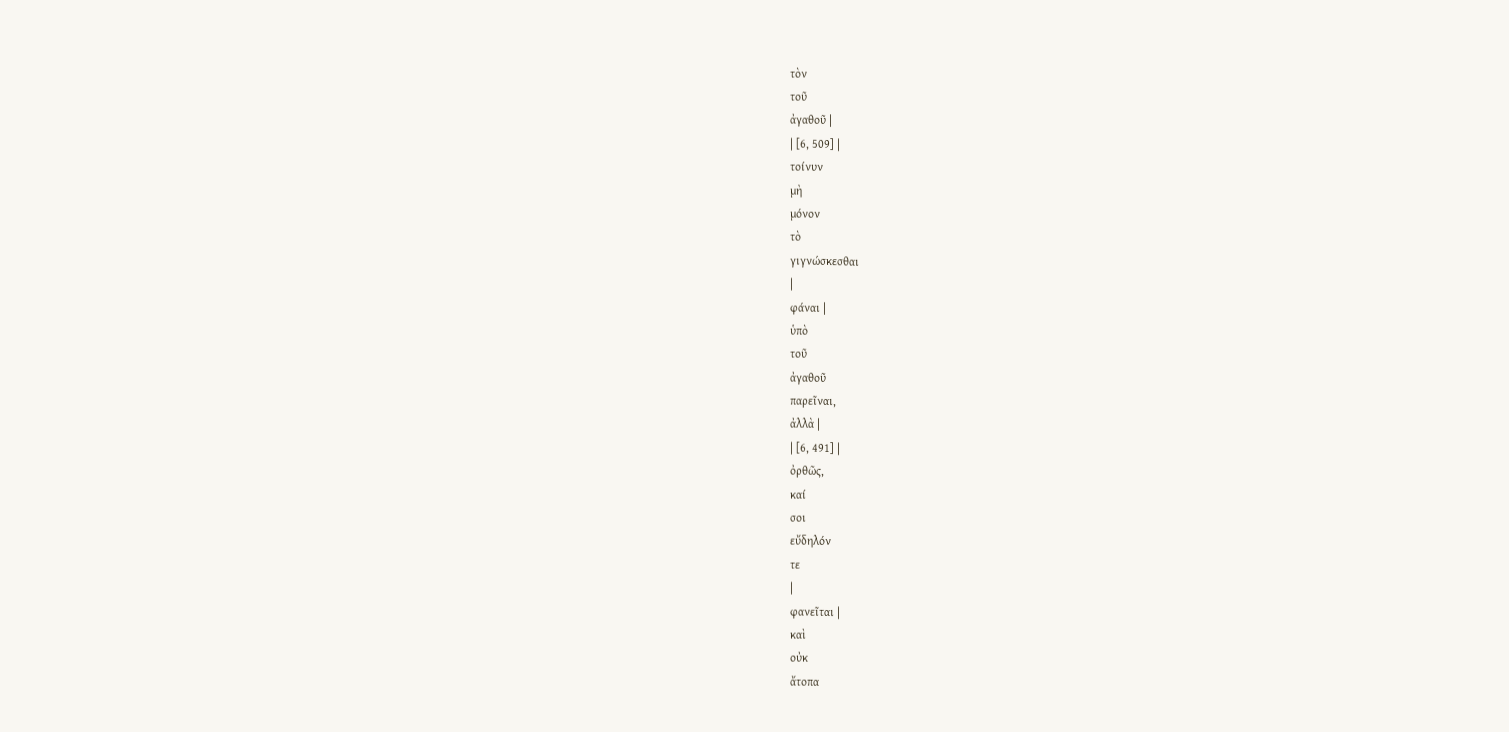τὸν
τοῦ
ἀγαθοῦ |
| [6, 509] |
τοίνυν
μὴ
μόνον
τὸ
γιγνώσκεσθαι
|
φάναι |
ὑπὸ
τοῦ
ἀγαθοῦ
παρεῖναι,
ἀλλὰ |
| [6, 491] |
ὀρθῶς,
καί
σοι
εὔδηλόν
τε
|
φανεῖται |
καὶ
οὐκ
ἄτοπα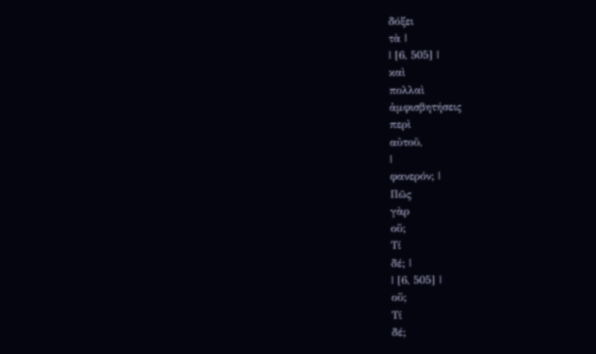δόξει
τὰ |
| [6, 505] |
καὶ
πολλαὶ
ἀμφισβητήσεις
περὶ
αὐτοῦ,
|
φανερόν; |
Πῶς
γὰρ
οὔ;
Τί
δέ; |
| [6, 505] |
οὔ;
Τί
δέ;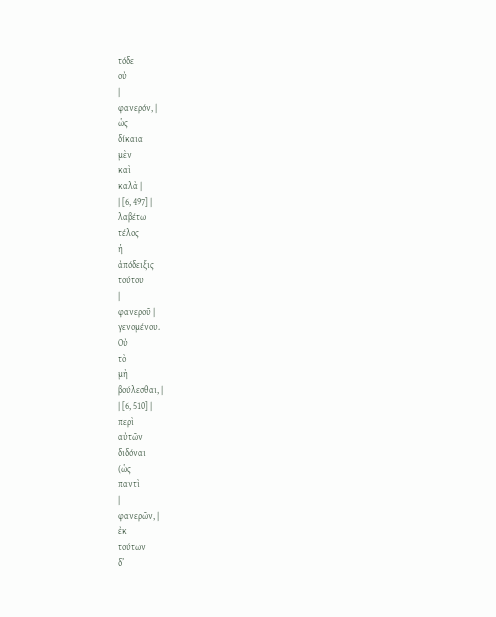τόδε
οὐ
|
φανερόν, |
ὡς
δίκαια
μὲν
καὶ
καλὰ |
| [6, 497] |
λαβέτω
τέλος
ἡ
ἀπόδειξις
τούτου
|
φανεροῦ |
γενομένου.
Οὐ
τὸ
μὴ
βούλεσθαι, |
| [6, 510] |
περὶ
αὐτῶν
διδόναι
(ὡς
παντὶ
|
φανερῶν, |
ἐκ
τούτων
δ’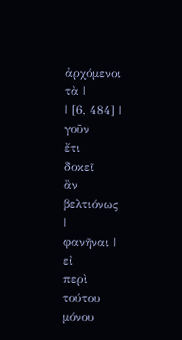ἀρχόμενοι
τὰ |
| [6, 484] |
γοῦν
ἔτι
δοκεῖ
ἂν
βελτιόνως
|
φανῆναι |
εἰ
περὶ
τούτου
μόνου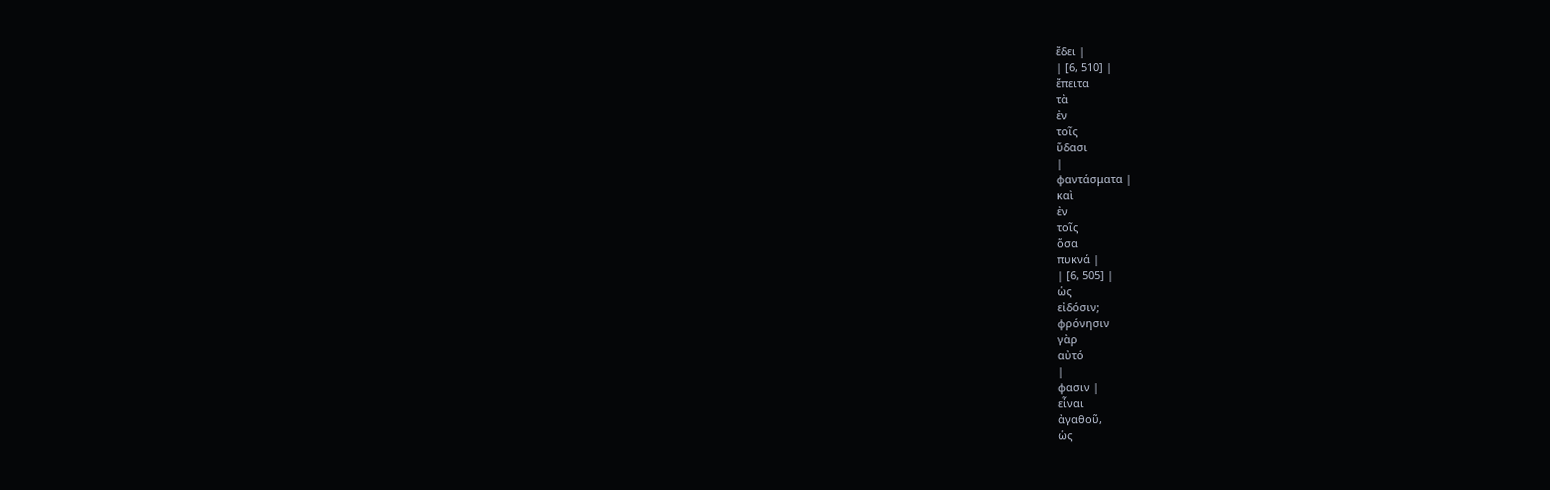ἔδει |
| [6, 510] |
ἔπειτα
τὰ
ἐν
τοῖς
ὕδασι
|
φαντάσματα |
καὶ
ἐν
τοῖς
ὅσα
πυκνά |
| [6, 505] |
ὡς
εἰδόσιν;
φρόνησιν
γὰρ
αὐτό
|
φασιν |
εἶναι
ἀγαθοῦ,
ὡς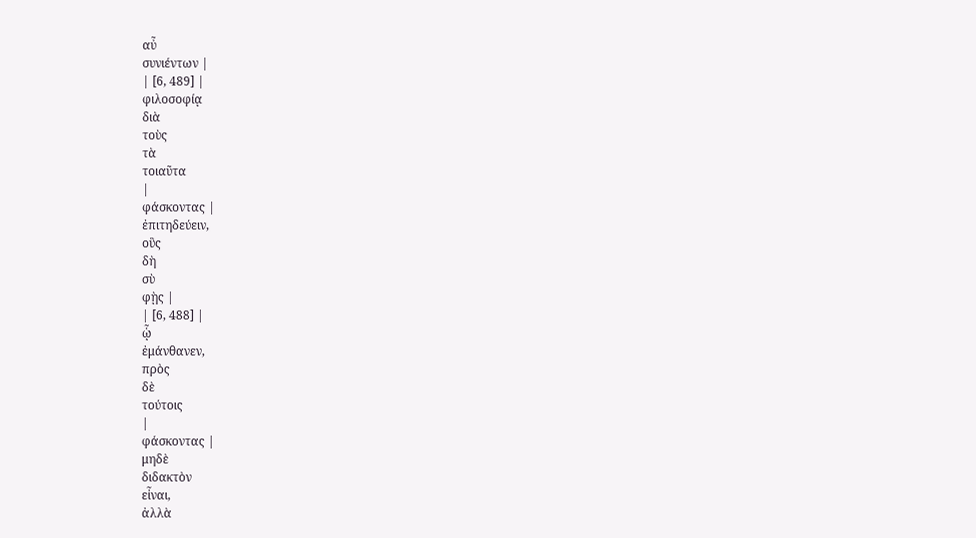αὖ
συνιέντων |
| [6, 489] |
φιλοσοφίᾳ
διὰ
τοὺς
τὰ
τοιαῦτα
|
φάσκοντας |
ἐπιτηδεύειν,
οὓς
δὴ
σὺ
φῂς |
| [6, 488] |
ᾧ
ἐμάνθανεν,
πρὸς
δὲ
τούτοις
|
φάσκοντας |
μηδὲ
διδακτὸν
εἶναι,
ἀλλὰ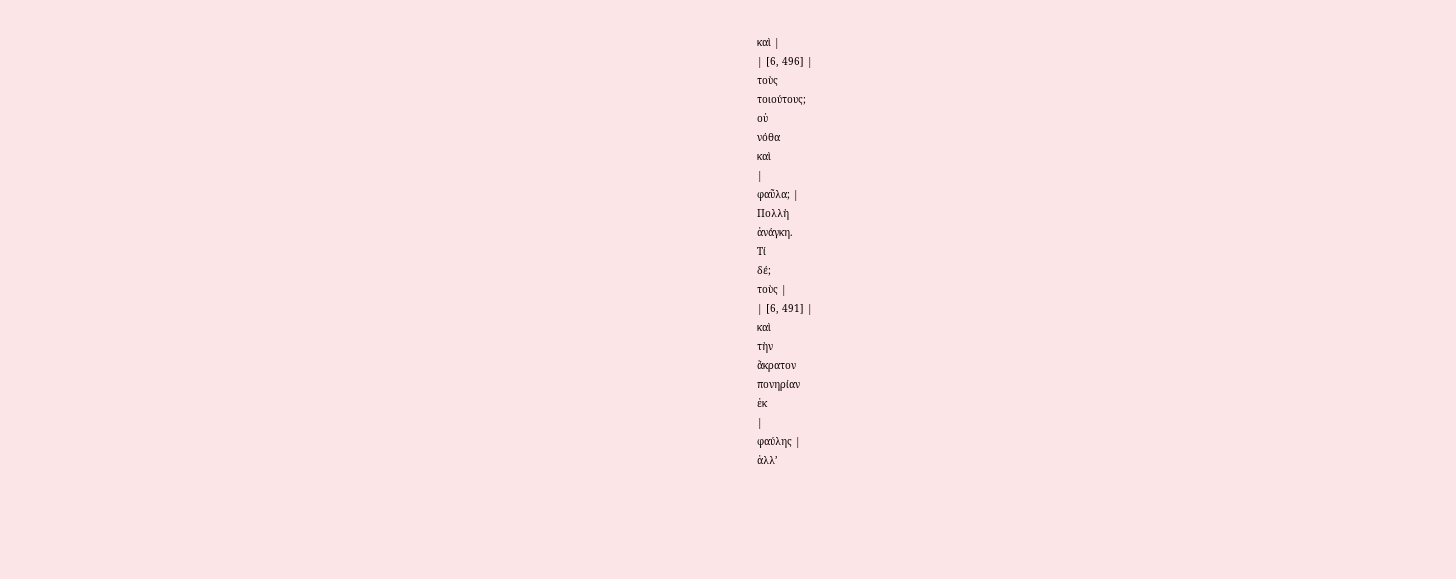καὶ |
| [6, 496] |
τοὺς
τοιούτους;
οὐ
νόθα
καὶ
|
φαῦλα; |
Πολλὴ
ἀνάγκη.
Τί
δέ;
τοὺς |
| [6, 491] |
καὶ
τὴν
ἄκρατον
πονηρίαν
ἐκ
|
φαύλης |
ἀλλ’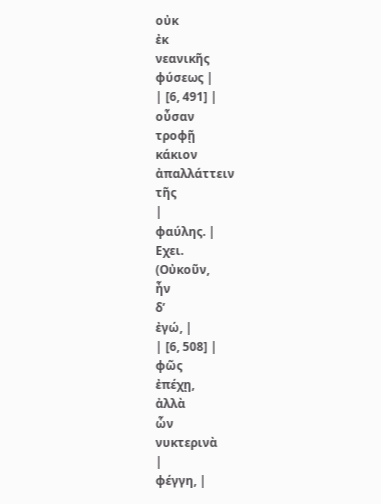οὐκ
ἐκ
νεανικῆς
φύσεως |
| [6, 491] |
οὖσαν
τροφῇ
κάκιον
ἀπαλλάττειν
τῆς
|
φαύλης. |
Εχει.
(Οὐκοῦν,
ἦν
δ’
ἐγώ, |
| [6, 508] |
φῶς
ἐπέχῃ,
ἀλλὰ
ὧν
νυκτερινὰ
|
φέγγη, |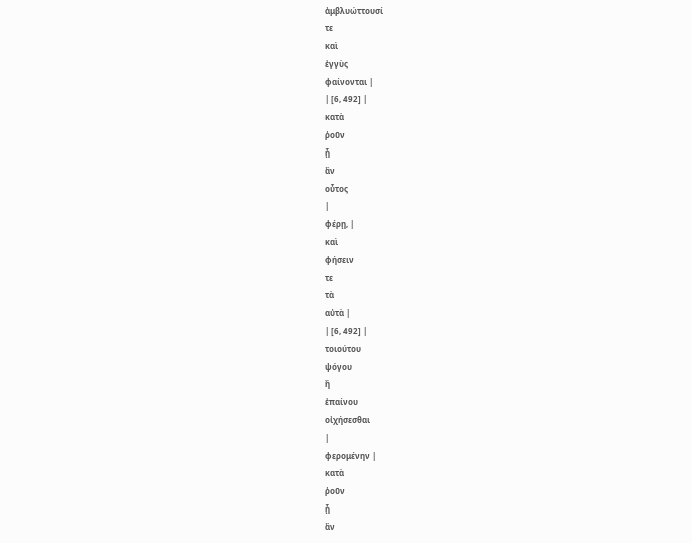ἀμβλυώττουσί
τε
καὶ
ἐγγὺς
φαίνονται |
| [6, 492] |
κατὰ
ῥοῦν
ᾗ
ἂν
οὗτος
|
φέρῃ, |
καὶ
φήσειν
τε
τὰ
αὐτὰ |
| [6, 492] |
τοιούτου
ψόγου
ἢ
ἐπαίνου
οἰχήσεσθαι
|
φερομένην |
κατὰ
ῥοῦν
ᾗ
ἂν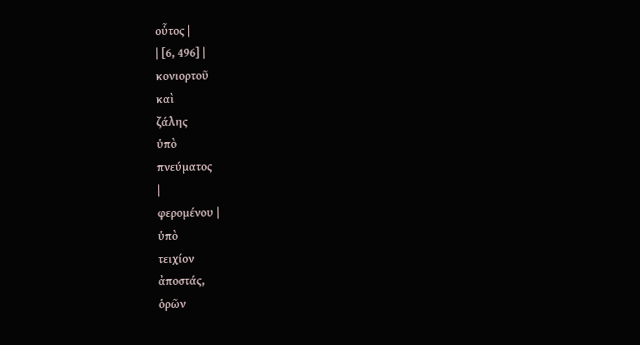οὗτος |
| [6, 496] |
κονιορτοῦ
καὶ
ζάλης
ὑπὸ
πνεύματος
|
φερομένου |
ὑπὸ
τειχίον
ἀποστάς,
ὁρῶν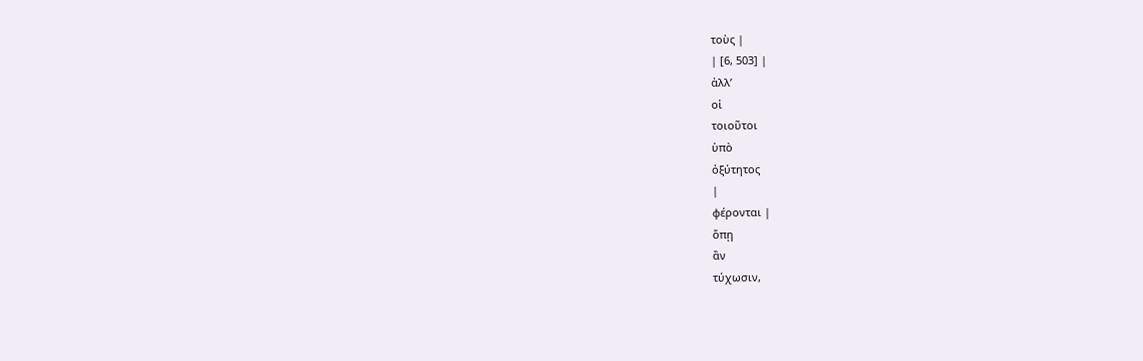τοὺς |
| [6, 503] |
ἀλλ’
οἱ
τοιοῦτοι
ὑπὸ
ὀξύτητος
|
φέρονται |
ὅπῃ
ἂν
τύχωσιν,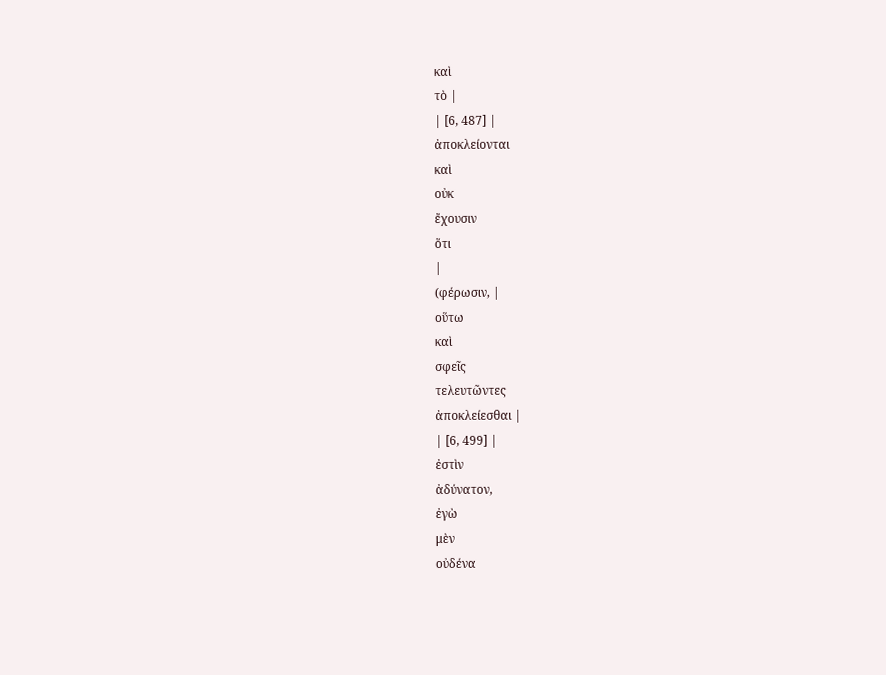καὶ
τὸ |
| [6, 487] |
ἀποκλείονται
καὶ
οὐκ
ἔχουσιν
ὅτι
|
(φέρωσιν, |
οὕτω
καὶ
σφεῖς
τελευτῶντες
ἀποκλείεσθαι |
| [6, 499] |
ἐστὶν
ἀδύνατον,
ἐγὼ
μὲν
οὐδένα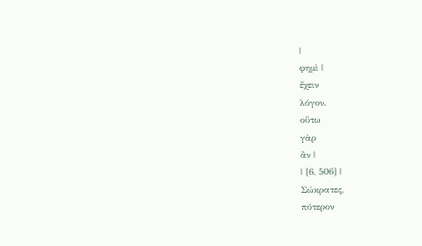|
φημὶ |
ἔχειν
λόγον.
οὕτω
γὰρ
ἂν |
| [6, 506] |
Σώκρατες,
πότερον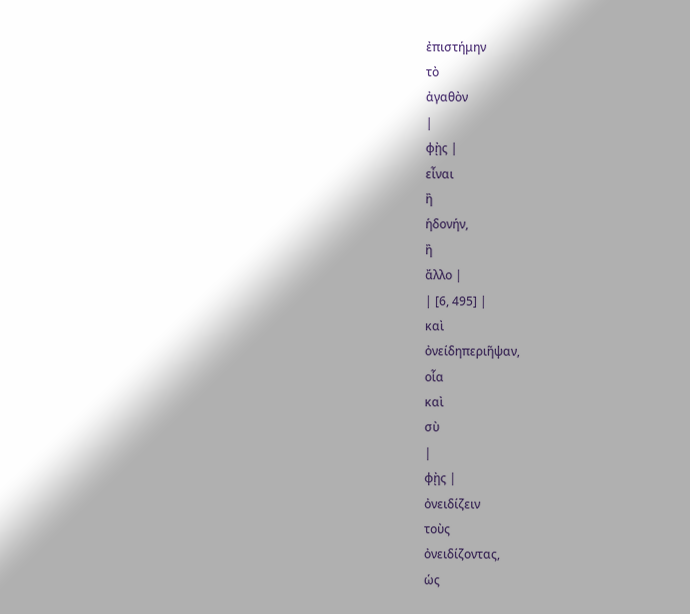ἐπιστήμην
τὸ
ἀγαθὸν
|
φῂς |
εἶναι
ἢ
ἡδονήν,
ἢ
ἄλλο |
| [6, 495] |
καὶ
ὀνείδηπεριῆψαν,
οἷα
καὶ
σὺ
|
φῂς |
ὀνειδίζειν
τοὺς
ὀνειδίζοντας,
ὡς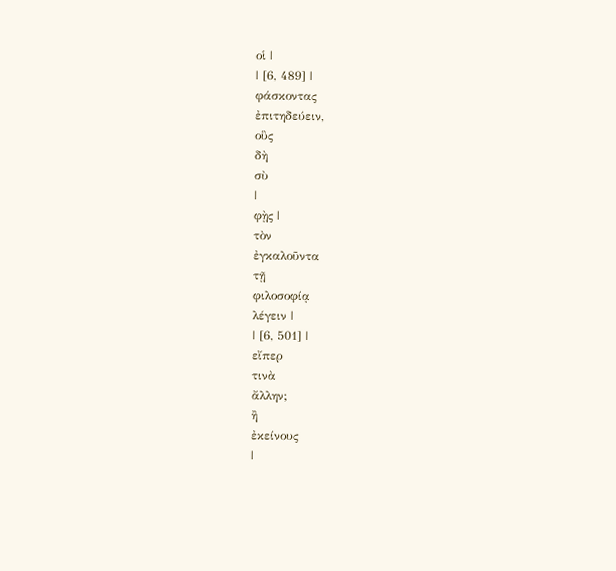οἱ |
| [6, 489] |
φάσκοντας
ἐπιτηδεύειν,
οὓς
δὴ
σὺ
|
φῂς |
τὸν
ἐγκαλοῦντα
τῇ
φιλοσοφίᾳ
λέγειν |
| [6, 501] |
εἴπερ
τινὰ
ἄλλην;
ἢ
ἐκείνους
|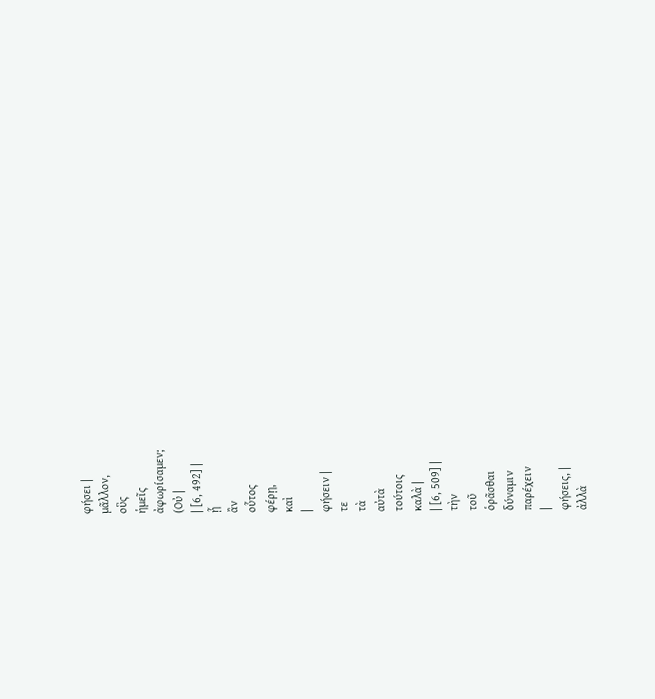φήσει |
μᾶλλον,
οὓς
ἡμεῖς
ἀφωρίσαμεν;
(Οὐ |
| [6, 492] |
ᾗ
ἂν
οὗτος
φέρῃ,
καὶ
|
φήσειν |
τε
τὰ
αὐτὰ
τούτοις
καλὰ |
| [6, 509] |
τὴν
τοῦ
ὁρᾶσθαι
δύναμιν
παρέχειν
|
φήσεις, |
ἀλλὰ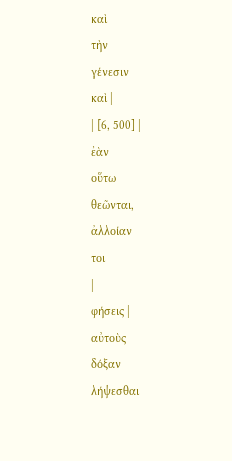καὶ
τὴν
γένεσιν
καὶ |
| [6, 500] |
ἐὰν
οὕτω
θεῶνται,
ἀλλοίαν
τοι
|
φήσεις |
αὐτοὺς
δόξαν
λήψεσθαι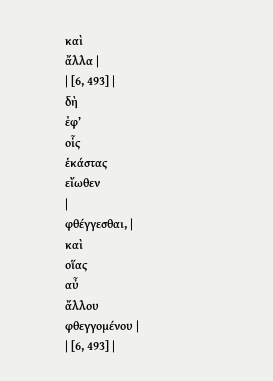καὶ
ἄλλα |
| [6, 493] |
δὴ
ἐφ’
οἷς
ἑκάστας
εἴωθεν
|
φθέγγεσθαι, |
καὶ
οἵας
αὖ
ἄλλου
φθεγγομένου |
| [6, 493] |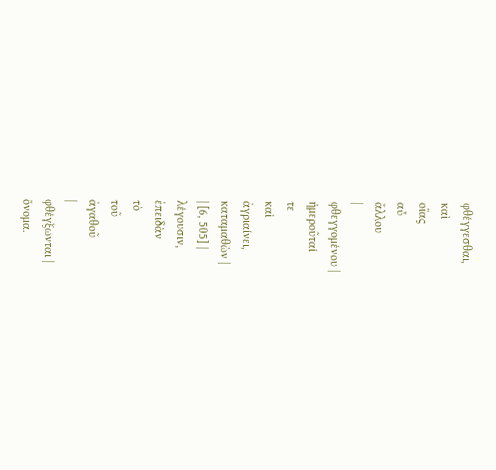φθέγγεσθαι,
καὶ
οἵας
αὖ
ἄλλου
|
φθεγγομένου |
ἡμεροῦταί
τε
καὶ
ἀγριαίνει,
καταμαθὼν |
| [6, 505] |
λέγουσιν,
ἐπειδὰν
τὸ
τοῦ
ἀγαθοῦ
|
φθέγξωνται |
ὄνομα.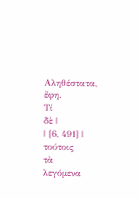Αληθέστατα,
ἔφη.
Τί
δὲ |
| [6, 491] |
τούτοις
τὰ
λεγόμενα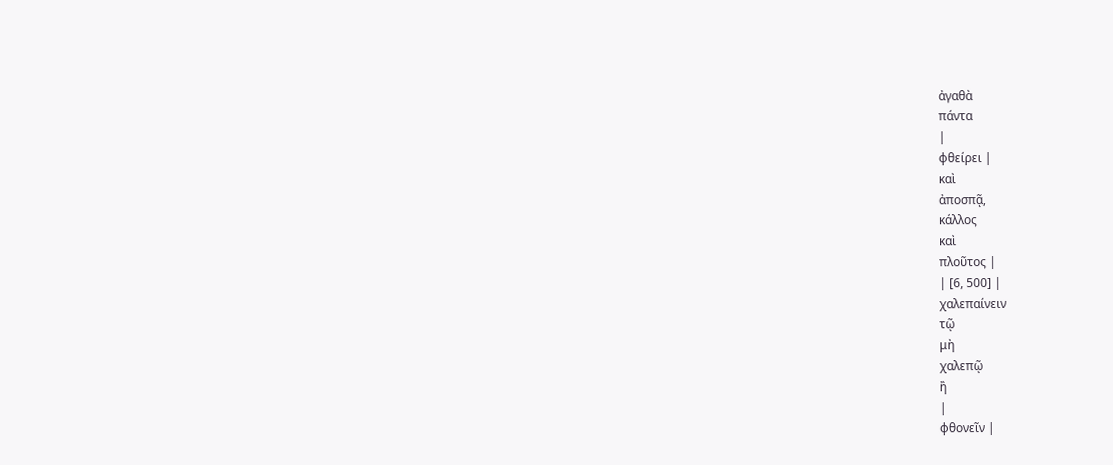ἀγαθὰ
πάντα
|
φθείρει |
καὶ
ἀποσπᾷ,
κάλλος
καὶ
πλοῦτος |
| [6, 500] |
χαλεπαίνειν
τῷ
μὴ
χαλεπῷ
ἢ
|
φθονεῖν |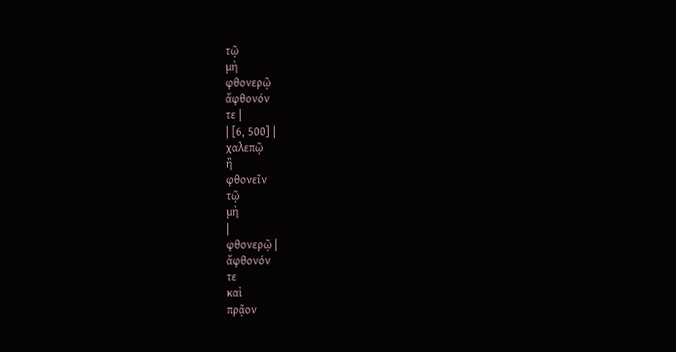τῷ
μὴ
φθονερῷ
ἄφθονόν
τε |
| [6, 500] |
χαλεπῷ
ἢ
φθονεῖν
τῷ
μὴ
|
φθονερῷ |
ἄφθονόν
τε
καὶ
πρᾷον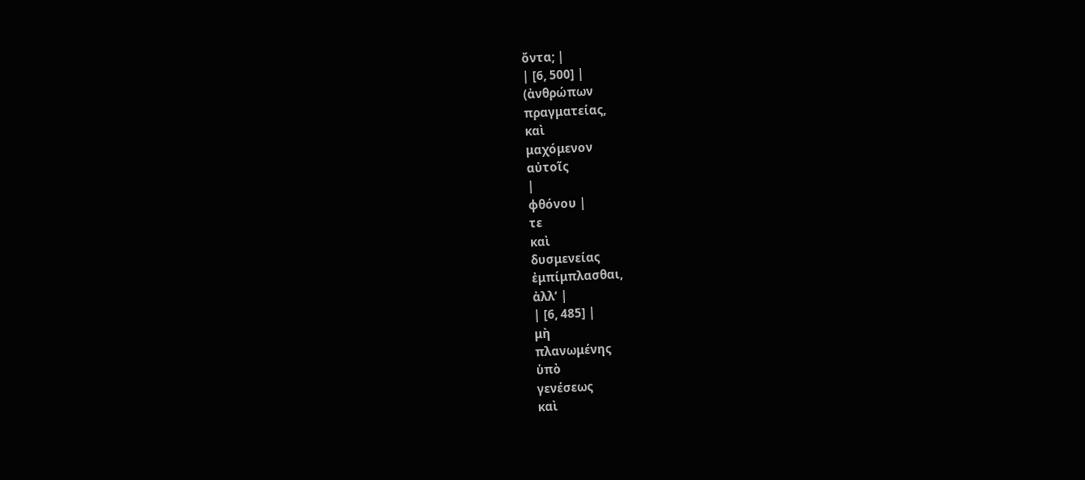ὄντα; |
| [6, 500] |
(ἀνθρώπων
πραγματείας,
καὶ
μαχόμενον
αὐτοῖς
|
φθόνου |
τε
καὶ
δυσμενείας
ἐμπίμπλασθαι,
ἀλλ’ |
| [6, 485] |
μὴ
πλανωμένης
ὑπὸ
γενέσεως
καὶ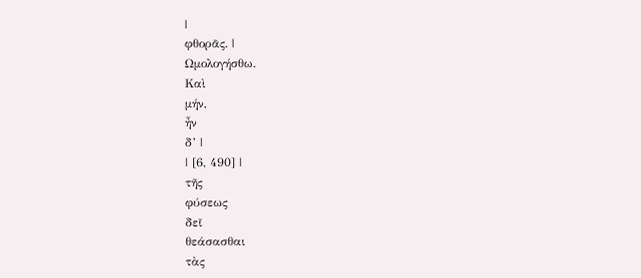|
φθορᾶς. |
Ωμολογήσθω.
Καὶ
μήν,
ἦν
δ’ |
| [6, 490] |
τῆς
φύσεως
δεῖ
θεάσασθαι
τὰς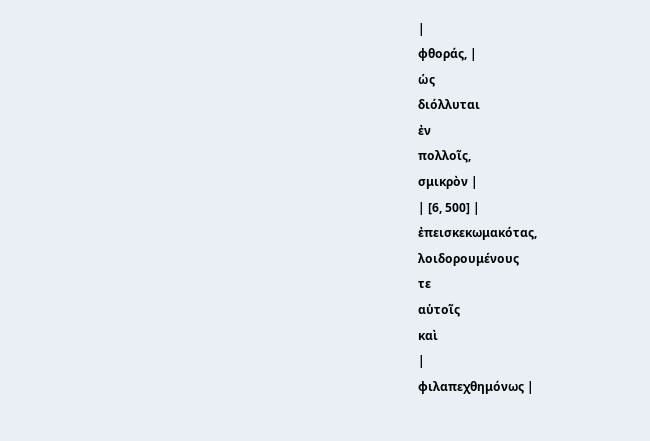|
φθοράς, |
ὡς
διόλλυται
ἐν
πολλοῖς,
σμικρὸν |
| [6, 500] |
ἐπεισκεκωμακότας,
λοιδορουμένους
τε
αὑτοῖς
καὶ
|
φιλαπεχθημόνως |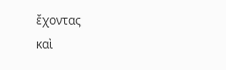ἔχοντας
καὶ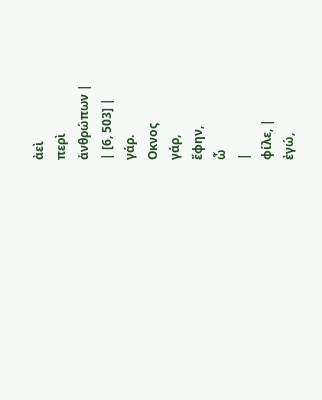ἀεὶ
περὶ
ἀνθρώπων |
| [6, 503] |
γάρ.
Οκνος
γάρ,
ἔφην,
ὦ
|
φίλε, |
ἐγώ,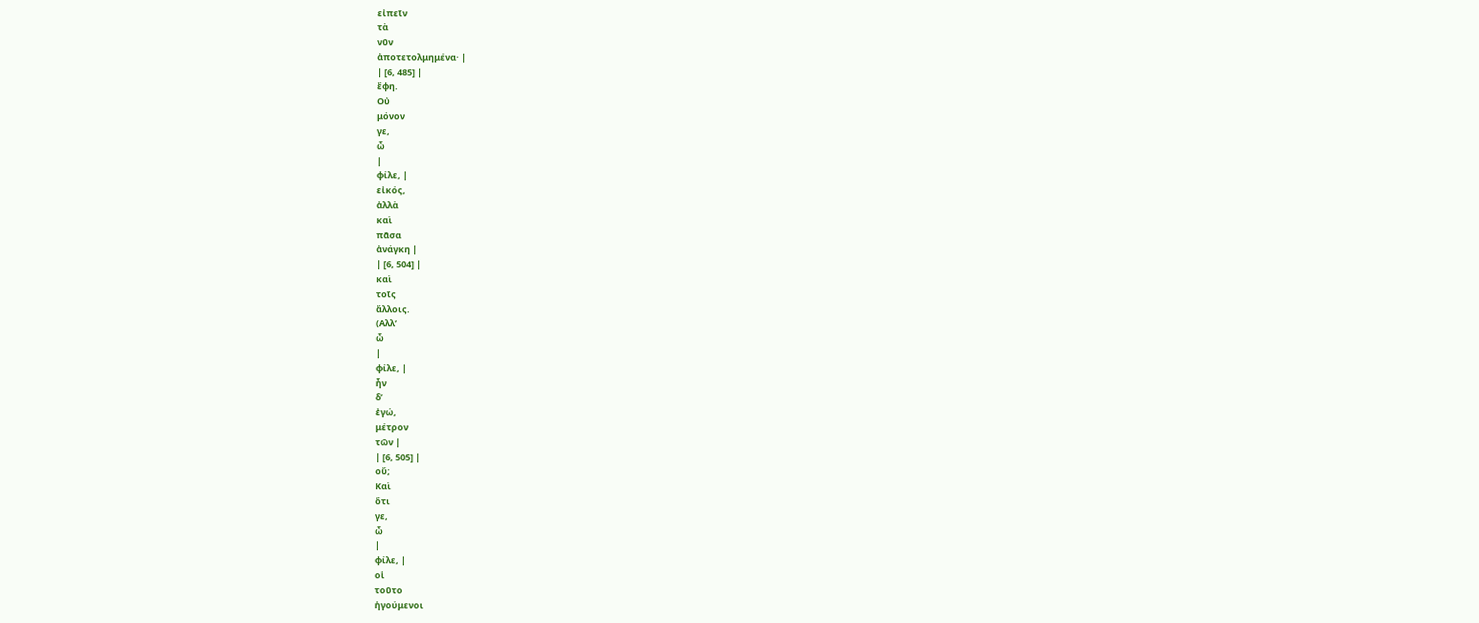εἰπεῖν
τὰ
νῦν
ἀποτετολμημένα· |
| [6, 485] |
ἔφη.
Οὐ
μόνον
γε,
ὦ
|
φίλε, |
εἰκός,
ἀλλὰ
καὶ
πᾶσα
ἀνάγκη |
| [6, 504] |
καὶ
τοῖς
ἄλλοις.
(Αλλ’
ὦ
|
φίλε, |
ἦν
δ’
ἐγώ,
μέτρον
τῶν |
| [6, 505] |
οὔ;
Καὶ
ὅτι
γε,
ὦ
|
φίλε, |
οἱ
τοῦτο
ἡγούμενοι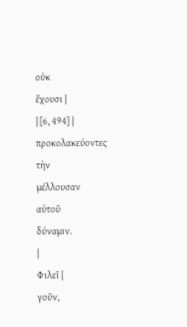οὐκ
ἔχουσι |
| [6, 494] |
προκολακεύοντες
τὴν
μέλλουσαν
αὐτοῦ
δύναμιν.
|
Φιλεῖ |
γοῦν,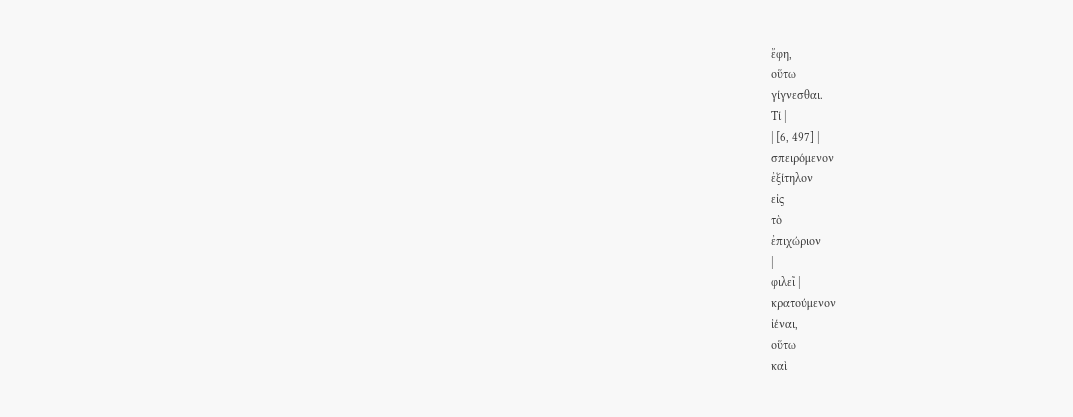ἔφη,
οὕτω
γίγνεσθαι.
Τί |
| [6, 497] |
σπειρόμενον
ἐξίτηλον
εἰς
τὸ
ἐπιχώριον
|
φιλεῖ |
κρατούμενον
ἰέναι,
οὕτω
καὶ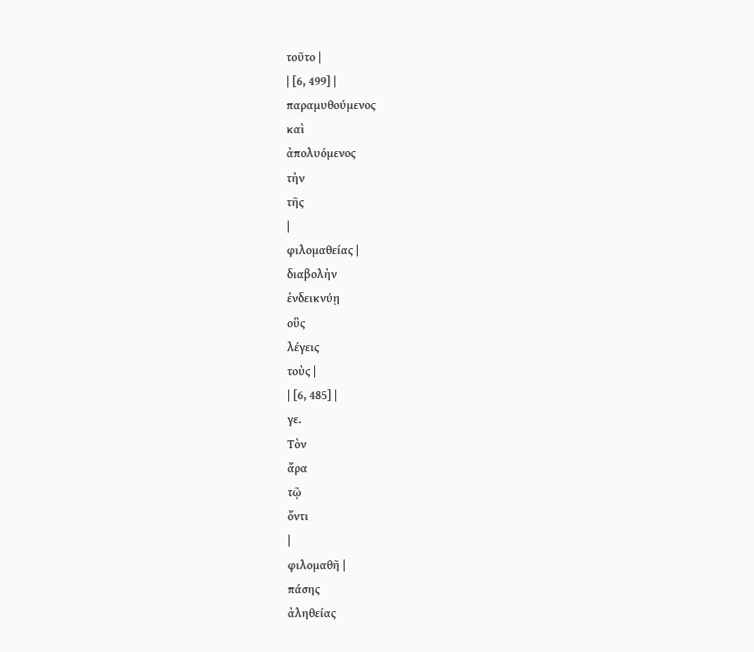τοῦτο |
| [6, 499] |
παραμυθούμενος
καὶ
ἀπολυόμενος
τὴν
τῆς
|
φιλομαθείας |
διαβολὴν
ἐνδεικνύῃ
οὓς
λέγεις
τοὺς |
| [6, 485] |
γε.
Τὸν
ἄρα
τῷ
ὄντι
|
φιλομαθῆ |
πάσης
ἀληθείας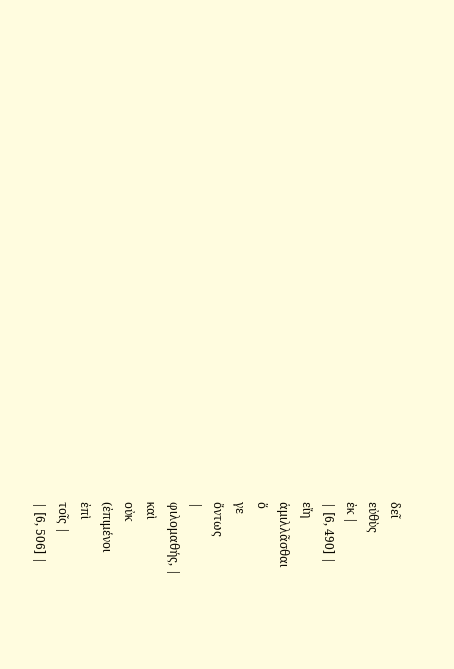δεῖ
εὐθὺς
ἐκ |
| [6, 490] |
εἴη
ἁμιλλᾶσθαι
ὅ
γε
ὄντως
|
φιλομαθής, |
καὶ
οὐκ
(ἐπιμένοι
ἐπὶ
τοῖς |
| [6, 506] |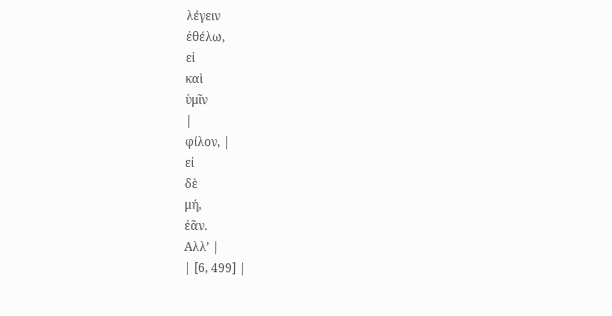λέγειν
ἐθέλω,
εἰ
καὶ
ὑμῖν
|
φίλον, |
εἰ
δὲ
μή,
ἐᾶν.
Αλλ’ |
| [6, 499] |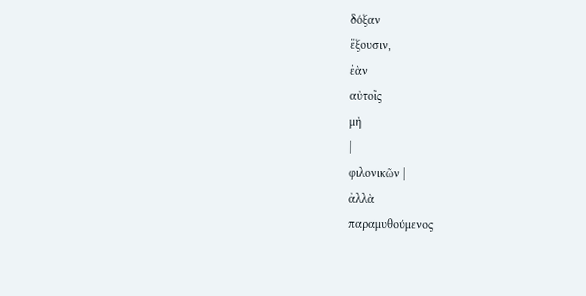δόξαν
ἕξουσιν,
ἐὰν
αὐτοῖς
μὴ
|
φιλονικῶν |
ἀλλὰ
παραμυθούμενος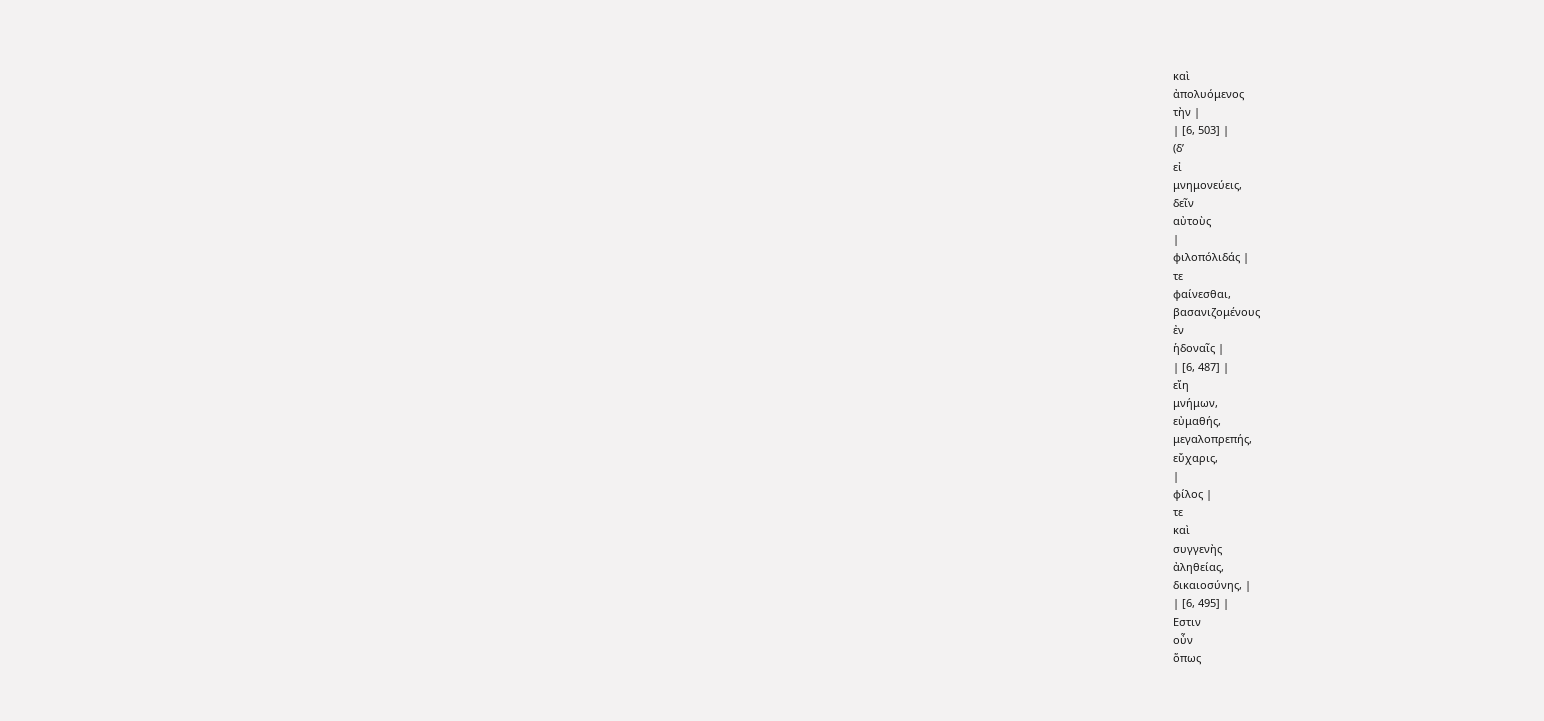καὶ
ἀπολυόμενος
τὴν |
| [6, 503] |
(δ’
εἰ
μνημονεύεις,
δεῖν
αὐτοὺς
|
φιλοπόλιδάς |
τε
φαίνεσθαι,
βασανιζομένους
ἐν
ἡδοναῖς |
| [6, 487] |
εἴη
μνήμων,
εὐμαθής,
μεγαλοπρεπής,
εὔχαρις,
|
φίλος |
τε
καὶ
συγγενὴς
ἀληθείας,
δικαιοσύνης, |
| [6, 495] |
Εστιν
οὖν
ὅπως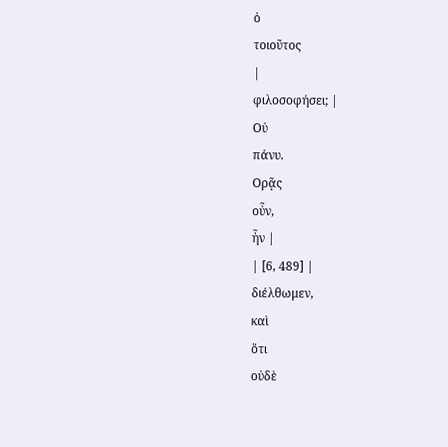ὁ
τοιοῦτος
|
φιλοσοφήσει; |
Οὐ
πάνυ.
Ορᾷς
οὖν,
ἦν |
| [6, 489] |
διέλθωμεν,
καὶ
ὅτι
οὐδὲ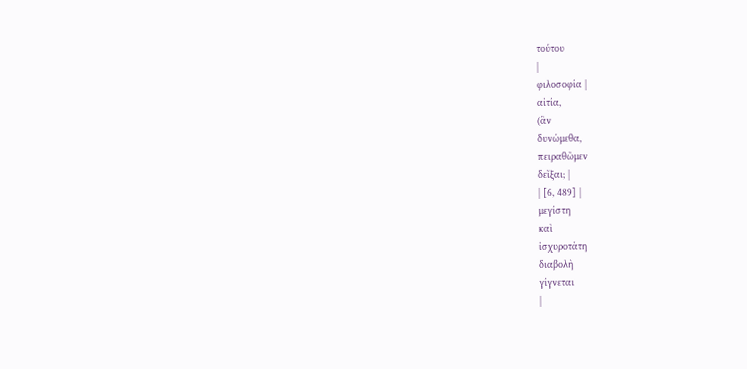τούτου
|
φιλοσοφία |
αἰτία,
(ἂν
δυνώμεθα,
πειραθῶμεν
δεῖξαι; |
| [6, 489] |
μεγίστη
καὶ
ἰσχυροτάτη
διαβολὴ
γίγνεται
|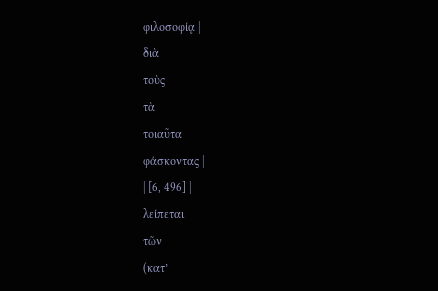φιλοσοφίᾳ |
διὰ
τοὺς
τὰ
τοιαῦτα
φάσκοντας |
| [6, 496] |
λείπεται
τῶν
(κατ’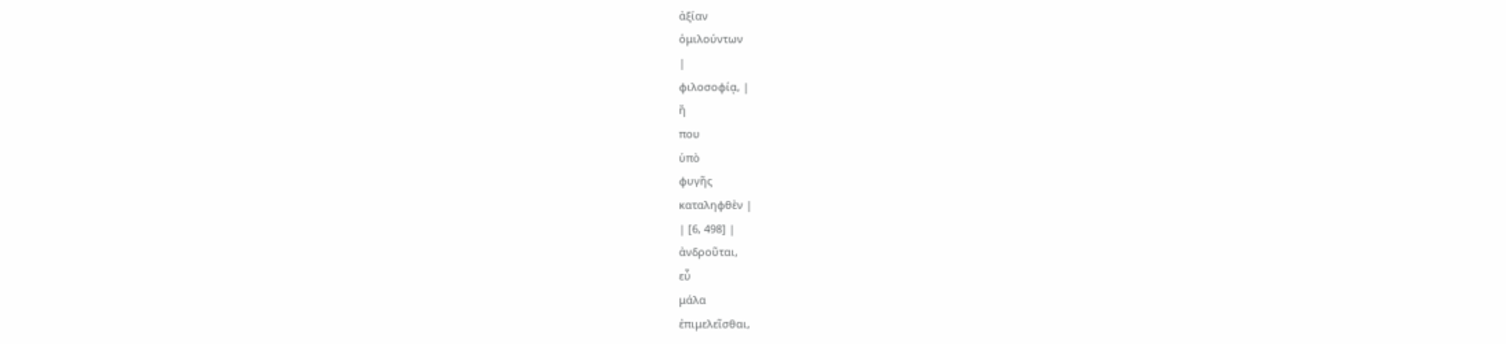ἀξίαν
ὁμιλούντων
|
φιλοσοφίᾳ, |
ἤ
που
ὑπὸ
φυγῆς
καταληφθὲν |
| [6, 498] |
ἀνδροῦται,
εὖ
μάλα
ἐπιμελεῖσθαι,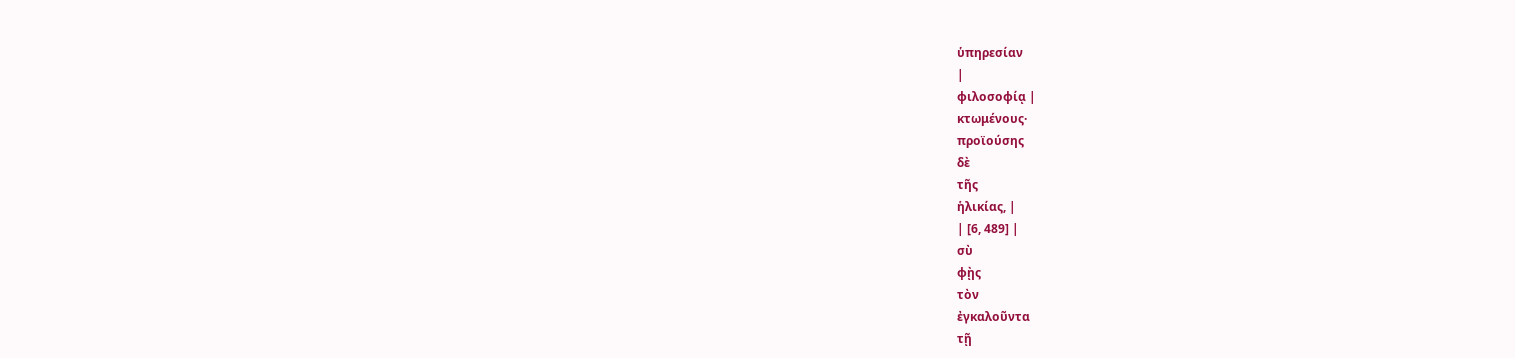ὑπηρεσίαν
|
φιλοσοφίᾳ |
κτωμένους·
προϊούσης
δὲ
τῆς
ἡλικίας, |
| [6, 489] |
σὺ
φῂς
τὸν
ἐγκαλοῦντα
τῇ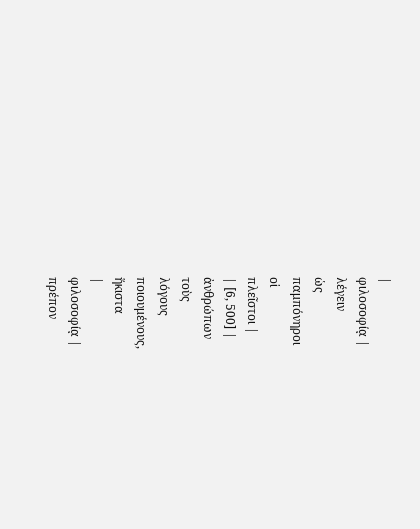|
φιλοσοφίᾳ |
λέγειν
ὡς
παμπόνηροι
οἱ
πλεῖστοι |
| [6, 500] |
ἀνθρώπων
τοὺς
λόγους
ποιουμένους,
ἥκιστα
|
φιλοσοφίᾳ |
πρέπον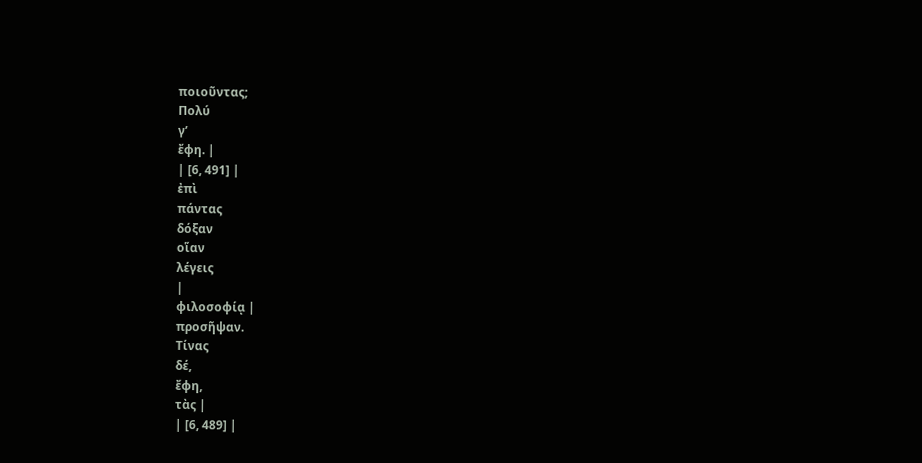ποιοῦντας;
Πολύ
γ’
ἔφη. |
| [6, 491] |
ἐπὶ
πάντας
δόξαν
οἵαν
λέγεις
|
φιλοσοφίᾳ |
προσῆψαν.
Τίνας
δέ,
ἔφη,
τὰς |
| [6, 489] |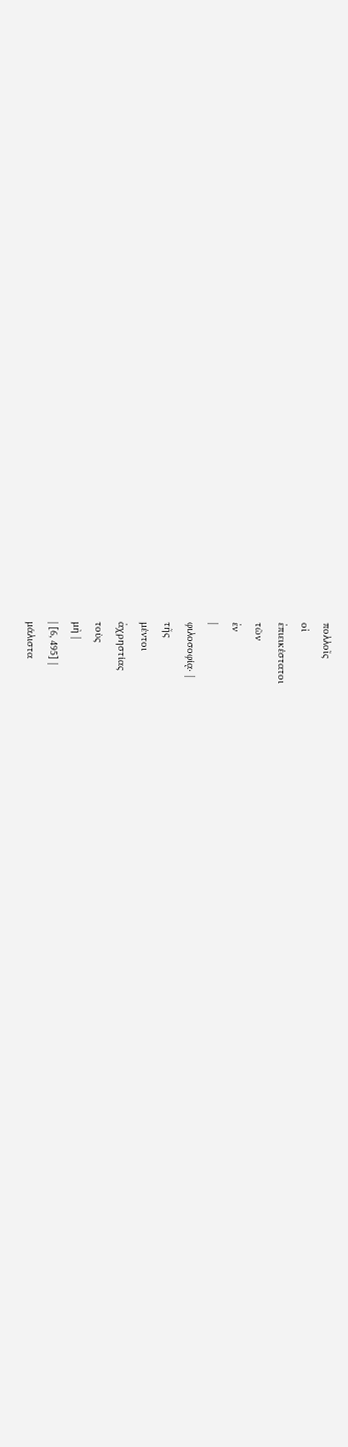πολλοῖς
οἱ
ἐπιεικέστατοι
τῶν
ἐν
|
φιλοσοφίᾳ· |
τῆς
μέντοι
ἀχρηστίας
τοὺς
μὴ |
| [6, 495] |
μάλιστα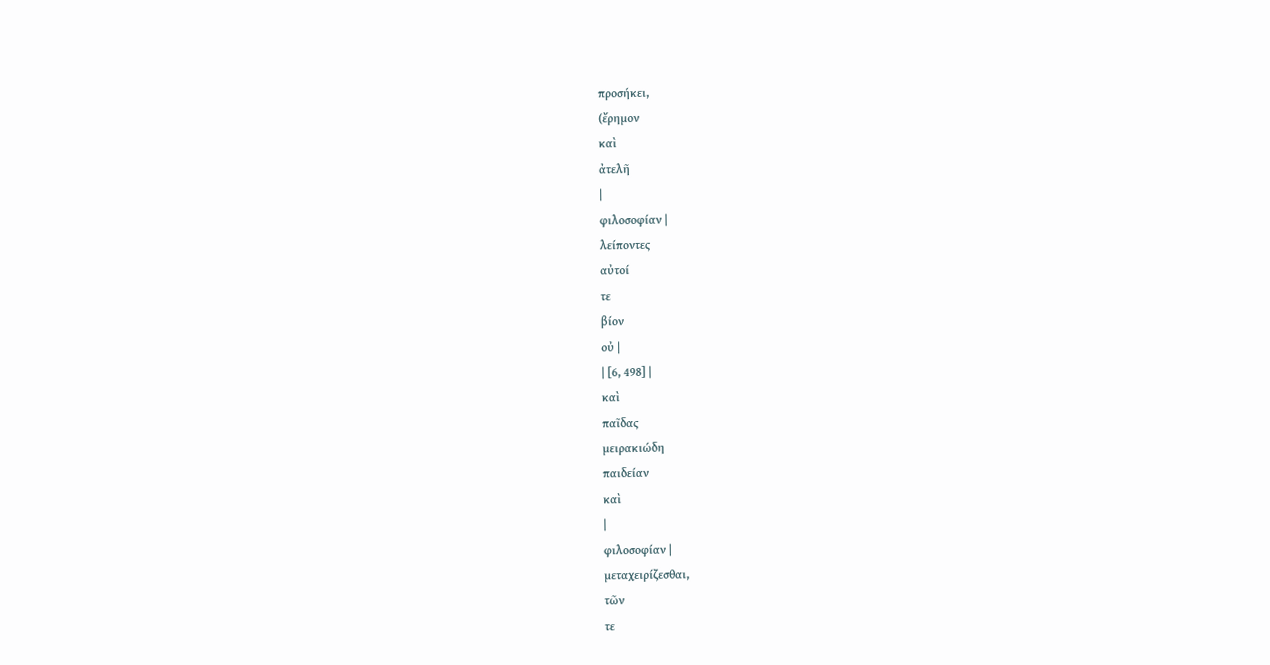προσήκει,
(ἔρημον
καὶ
ἀτελῆ
|
φιλοσοφίαν |
λείποντες
αὐτοί
τε
βίον
οὐ |
| [6, 498] |
καὶ
παῖδας
μειρακιώδη
παιδείαν
καὶ
|
φιλοσοφίαν |
μεταχειρίζεσθαι,
τῶν
τε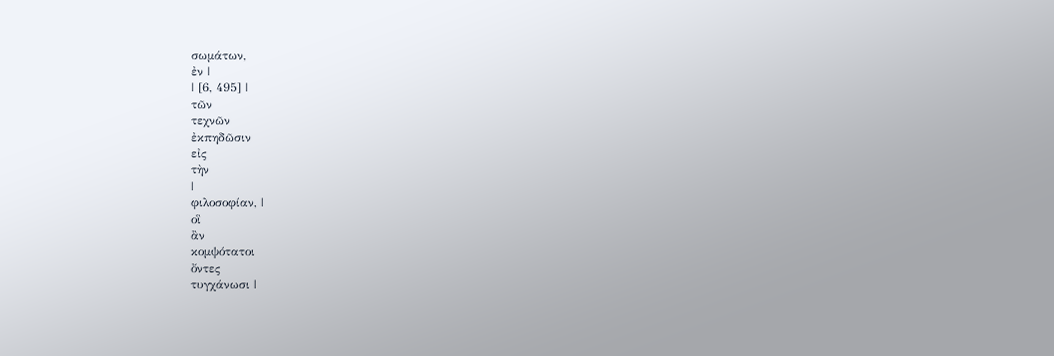σωμάτων,
ἐν |
| [6, 495] |
τῶν
τεχνῶν
ἐκπηδῶσιν
εἰς
τὴν
|
φιλοσοφίαν, |
οἳ
ἂν
κομψότατοι
ὄντες
τυγχάνωσι |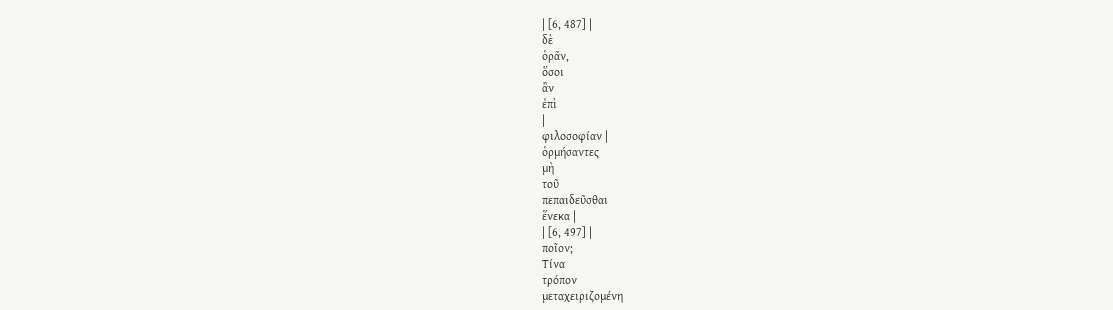| [6, 487] |
δὲ
ὁρᾶν,
ὅσοι
ἂν
ἐπὶ
|
φιλοσοφίαν |
ὁρμήσαντες
μὴ
τοῦ
πεπαιδεῦσθαι
ἕνεκα |
| [6, 497] |
ποῖον;
Τίνα
τρόπον
μεταχειριζομένη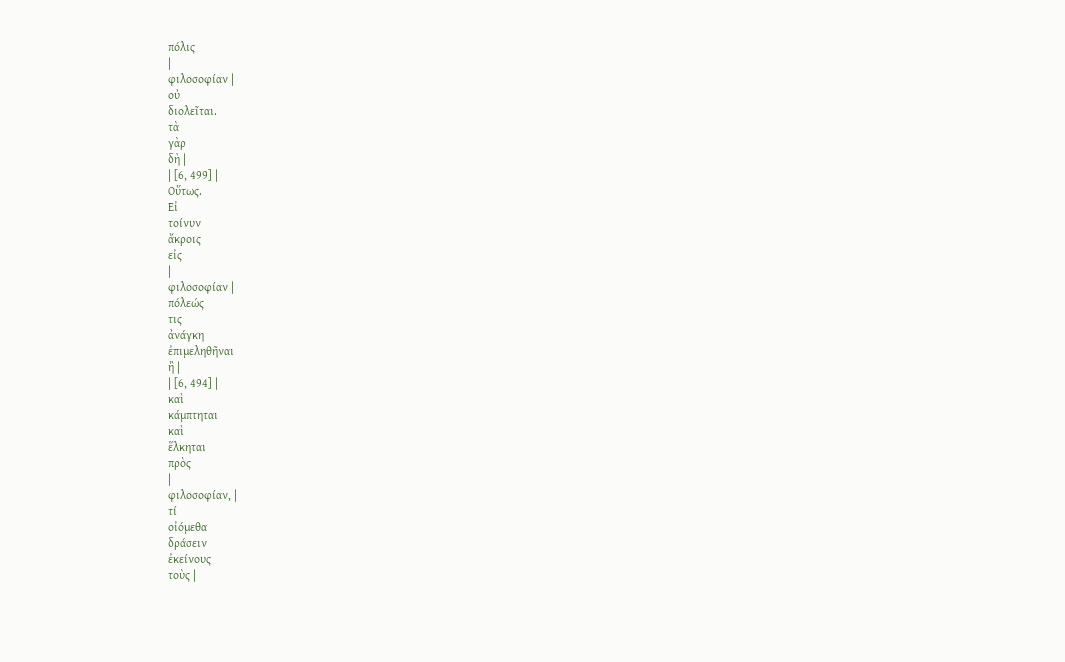πόλις
|
φιλοσοφίαν |
οὐ
διολεῖται.
τὰ
γὰρ
δὴ |
| [6, 499] |
Οὕτως.
Εἰ
τοίνυν
ἄκροις
εἰς
|
φιλοσοφίαν |
πόλεώς
τις
ἀνάγκη
ἐπιμεληθῆναι
ἢ |
| [6, 494] |
καὶ
κάμπτηται
καὶ
ἕλκηται
πρὸς
|
φιλοσοφίαν, |
τί
οἰόμεθα
δράσειν
ἐκείνους
τοὺς |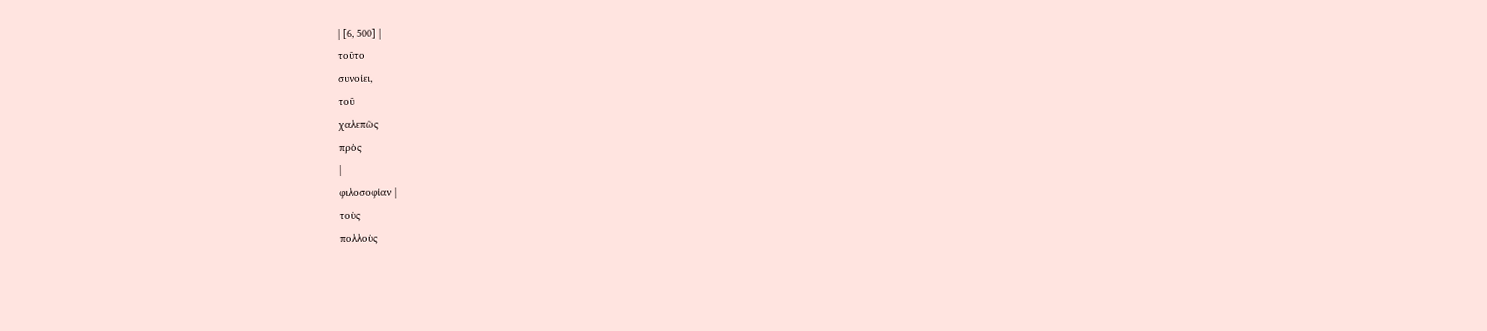| [6, 500] |
τοῦτο
συνοίει,
τοῦ
χαλεπῶς
πρὸς
|
φιλοσοφίαν |
τοὺς
πολλοὺς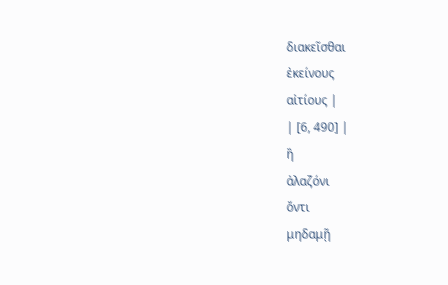διακεῖσθαι
ἐκείνους
αἰτίους |
| [6, 490] |
ἢ
ἀλαζόνι
ὄντι
μηδαμῇ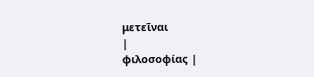μετεῖναι
|
φιλοσοφίας |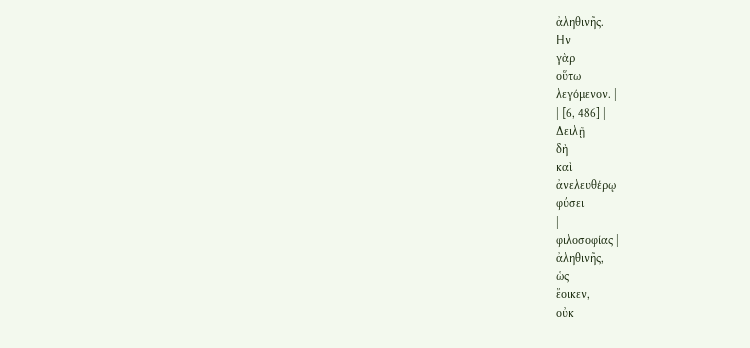ἀληθινῆς.
Ην
γὰρ
οὕτω
λεγόμενον. |
| [6, 486] |
Δειλῇ
δὴ
καὶ
ἀνελευθέρῳ
φύσει
|
φιλοσοφίας |
ἀληθινῆς,
ὡς
ἔοικεν,
οὐκ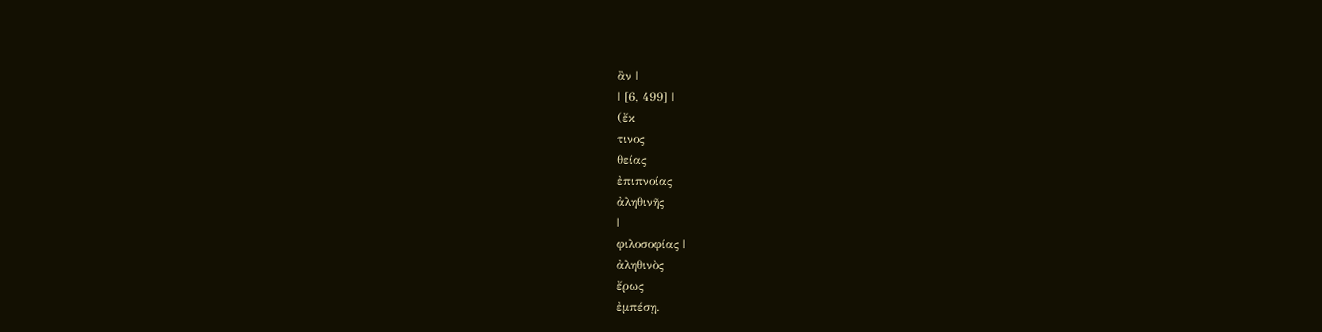ἂν |
| [6, 499] |
(ἔκ
τινος
θείας
ἐπιπνοίας
ἀληθινῆς
|
φιλοσοφίας |
ἀληθινὸς
ἔρως
ἐμπέσῃ.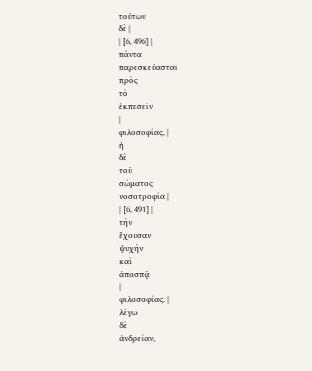τούτων
δὲ |
| [6, 496] |
πάντα
παρεσκεύασται
πρὸς
τὸ
ἐκπεσεῖν
|
φιλοσοφίας, |
ἡ
δὲ
τοῦ
σώματος
νοσοτροφία |
| [6, 491] |
τὴν
ἔχουσαν
ψυχὴν
καὶ
ἀποσπᾷ
|
φιλοσοφίας. |
λέγω
δὲ
ἀνδρείαν,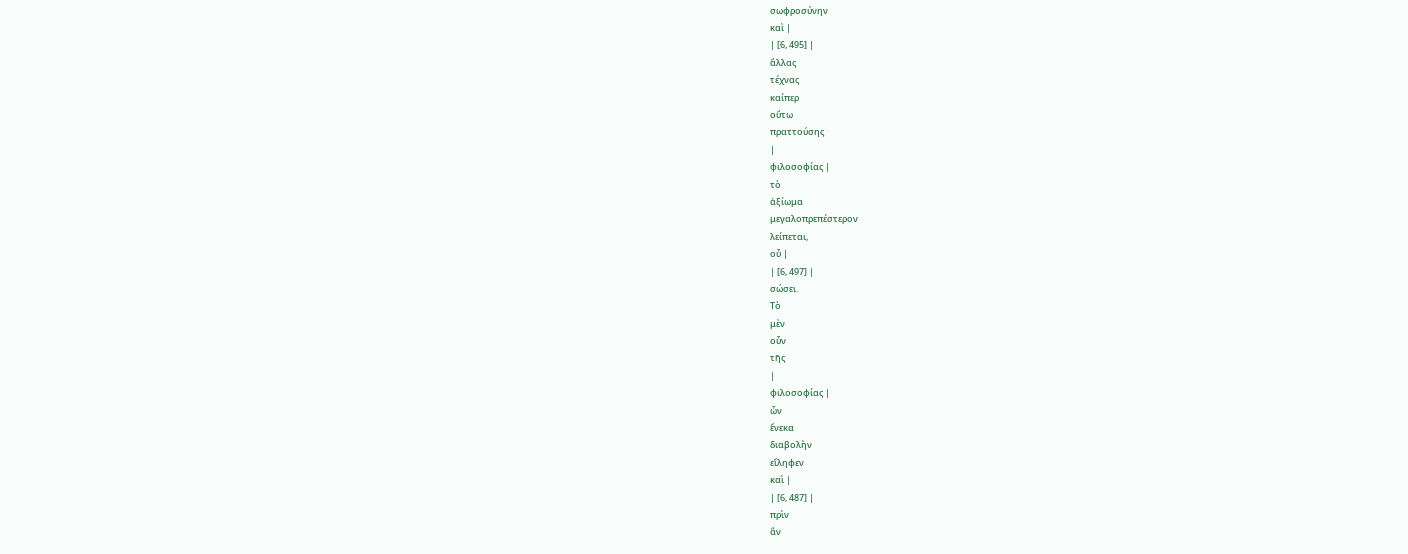σωφροσύνην
καὶ |
| [6, 495] |
ἄλλας
τέχνας
καίπερ
οὕτω
πραττούσης
|
φιλοσοφίας |
τὸ
ἀξίωμα
μεγαλοπρεπέστερον
λείπεται,
οὗ |
| [6, 497] |
σώσει.
Τὸ
μὲν
οὖν
τῆς
|
φιλοσοφίας |
ὧν
ἕνεκα
διαβολὴν
εἴληφεν
καὶ |
| [6, 487] |
πρὶν
ἂν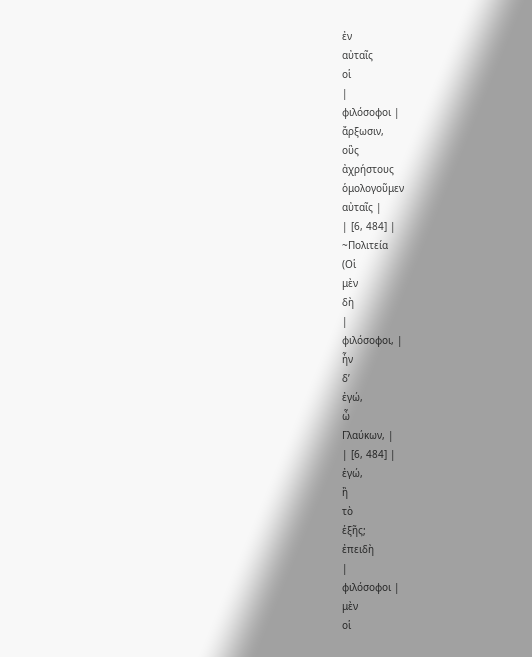ἐν
αὐταῖς
οἱ
|
φιλόσοφοι |
ἄρξωσιν,
οὓς
ἀχρήστους
ὁμολογοῦμεν
αὐταῖς |
| [6, 484] |
~Πολιτεία
(Οἱ
μὲν
δὴ
|
φιλόσοφοι, |
ἦν
δ’
ἐγώ,
ὦ
Γλαύκων, |
| [6, 484] |
ἐγώ,
ἢ
τὸ
ἑξῆς;
ἐπειδὴ
|
φιλόσοφοι |
μὲν
οἱ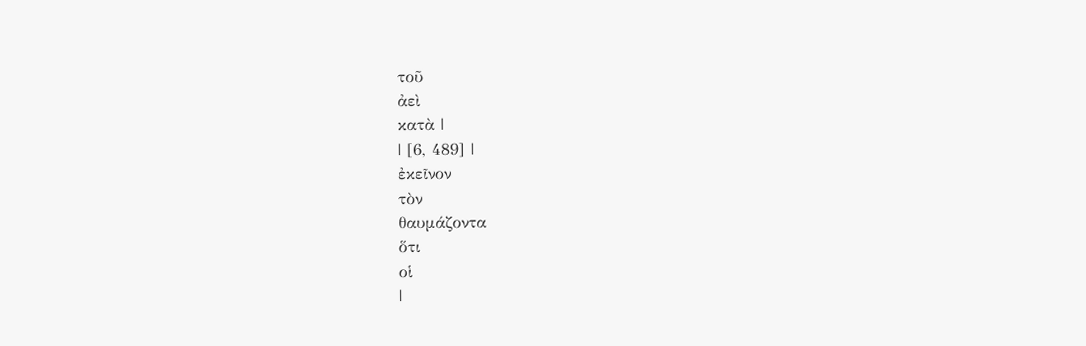τοῦ
ἀεὶ
κατὰ |
| [6, 489] |
ἐκεῖνον
τὸν
θαυμάζοντα
ὅτι
οἱ
|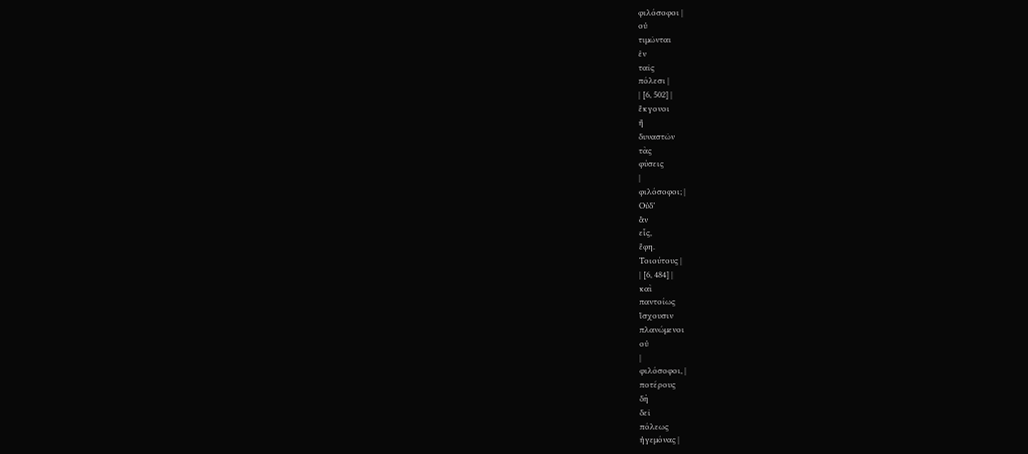φιλόσοφοι |
οὐ
τιμῶνται
ἐν
ταῖς
πόλεσι |
| [6, 502] |
ἔκγονοι
ἢ
δυναστῶν
τὰς
φύσεις
|
φιλόσοφοι; |
Οὐδ’
ἂν
εἷς,
ἔφη.
Τοιούτους |
| [6, 484] |
καὶ
παντοίως
ἴσχουσιν
πλανώμενοι
οὐ
|
φιλόσοφοι, |
ποτέρους
δὴ
δεῖ
πόλεως
ἡγεμόνας |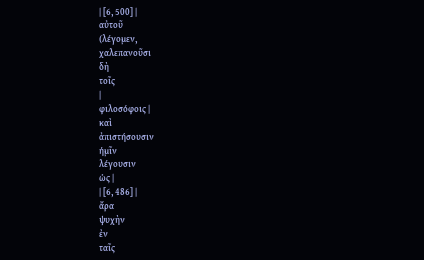| [6, 500] |
αὐτοῦ
(λέγομεν,
χαλεπανοῦσι
δὴ
τοῖς
|
φιλοσόφοις |
καὶ
ἀπιστήσουσιν
ἡμῖν
λέγουσιν
ὡς |
| [6, 486] |
ἄρα
ψυχὴν
ἐν
ταῖς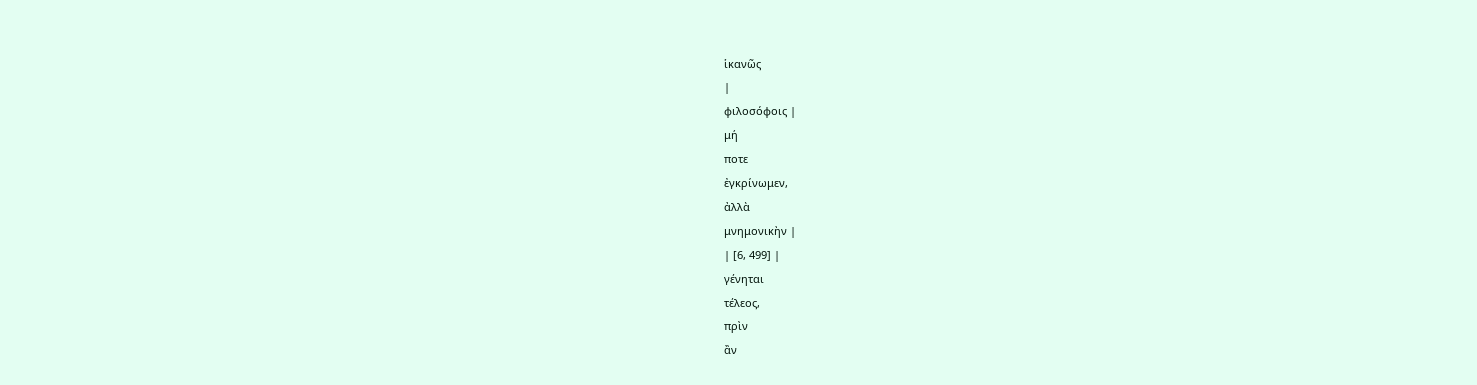ἱκανῶς
|
φιλοσόφοις |
μή
ποτε
ἐγκρίνωμεν,
ἀλλὰ
μνημονικὴν |
| [6, 499] |
γένηται
τέλεος,
πρὶν
ἂν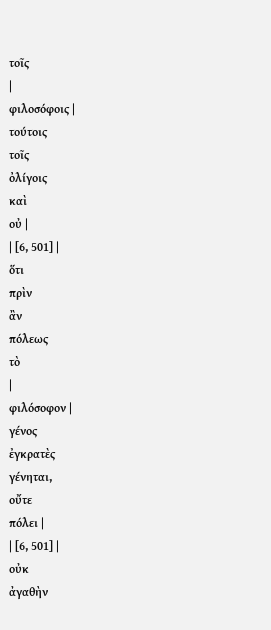τοῖς
|
φιλοσόφοις |
τούτοις
τοῖς
ὀλίγοις
καὶ
οὐ |
| [6, 501] |
ὅτι
πρὶν
ἂν
πόλεως
τὸ
|
φιλόσοφον |
γένος
ἐγκρατὲς
γένηται,
οὔτε
πόλει |
| [6, 501] |
οὐκ
ἀγαθὴν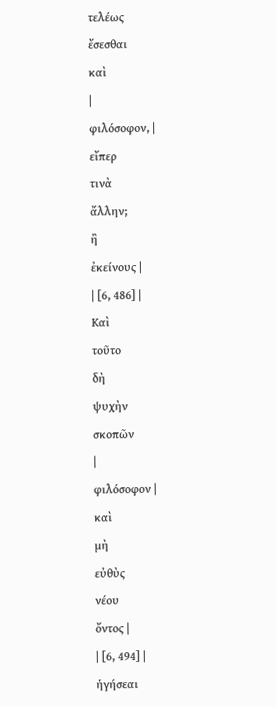τελέως
ἔσεσθαι
καὶ
|
φιλόσοφον, |
εἴπερ
τινὰ
ἄλλην;
ἢ
ἐκείνους |
| [6, 486] |
Καὶ
τοῦτο
δὴ
ψυχὴν
σκοπῶν
|
φιλόσοφον |
καὶ
μὴ
εὐθὺς
νέου
ὄντος |
| [6, 494] |
ἡγήσεαι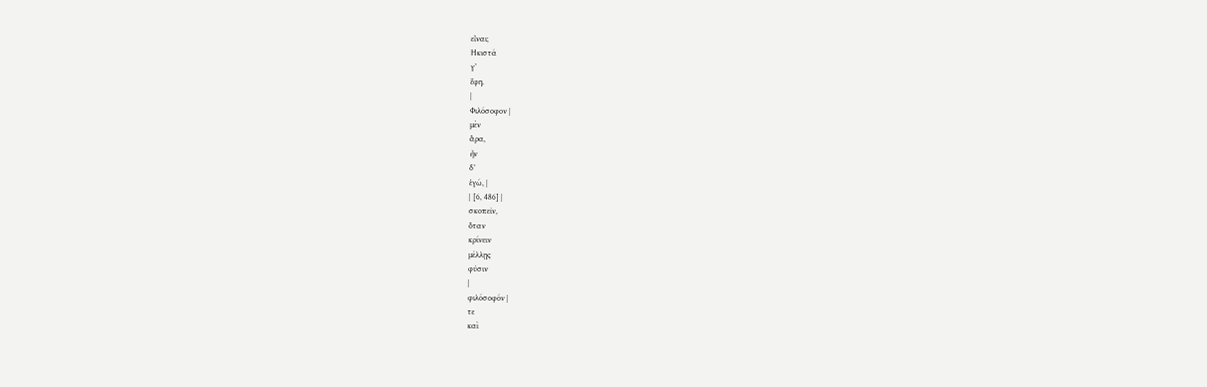εἶναι;
Ηκιστά
γ’
ἔφη.
|
Φιλόσοφον |
μὲν
ἄρα,
ἦν
δ’
ἐγώ, |
| [6, 486] |
σκοπεῖν,
ὅταν
κρίνειν
μέλλῃς
φύσιν
|
φιλόσοφόν |
τε
καὶ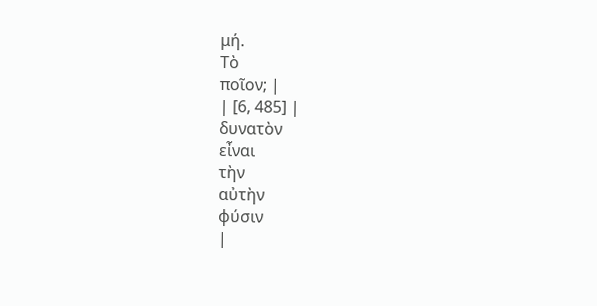μή.
Τὸ
ποῖον; |
| [6, 485] |
δυνατὸν
εἶναι
τὴν
αὐτὴν
φύσιν
|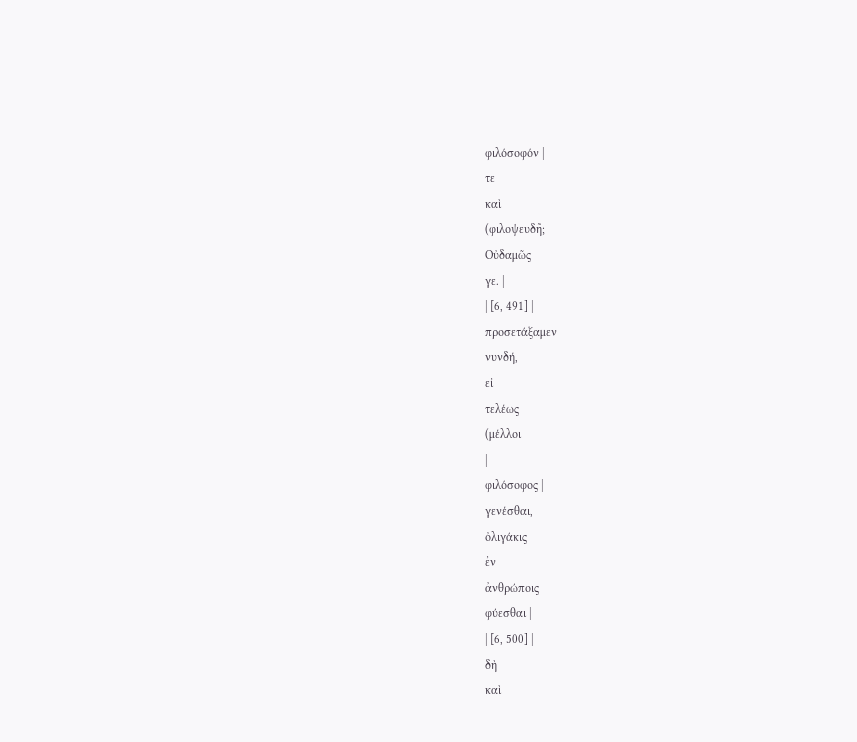φιλόσοφόν |
τε
καὶ
(φιλοψευδῆ;
Οὐδαμῶς
γε. |
| [6, 491] |
προσετάξαμεν
νυνδή,
εἰ
τελέως
(μέλλοι
|
φιλόσοφος |
γενέσθαι,
ὀλιγάκις
ἐν
ἀνθρώποις
φύεσθαι |
| [6, 500] |
δὴ
καὶ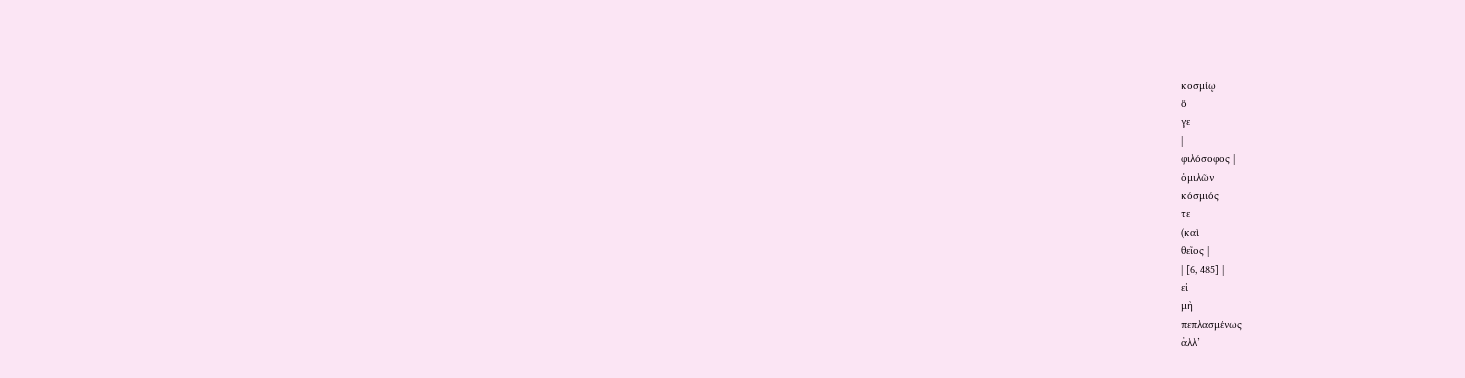κοσμίῳ
ὅ
γε
|
φιλόσοφος |
ὁμιλῶν
κόσμιός
τε
(καὶ
θεῖος |
| [6, 485] |
εἰ
μὴ
πεπλασμένως
ἀλλ’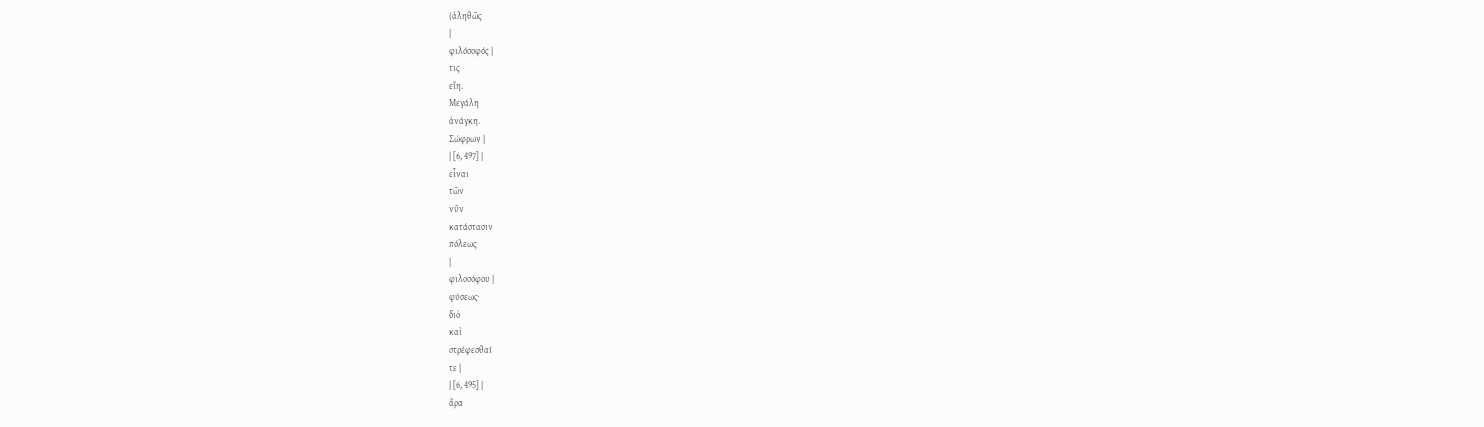(ἀληθῶς
|
φιλόσοφός |
τις
εἴη.
Μεγάλη
ἀνάγκη.
Σώφρων |
| [6, 497] |
εἶναι
τῶν
νῦν
κατάστασιν
πόλεως
|
φιλοσόφου |
φύσεως·
διὸ
καὶ
στρέφεσθαί
τε |
| [6, 495] |
ἄρα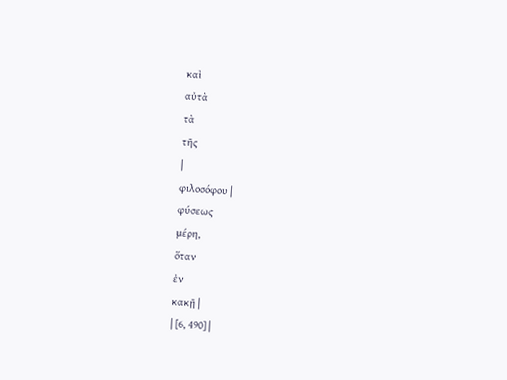καὶ
αὐτὰ
τὰ
τῆς
|
φιλοσόφου |
φύσεως
μέρη,
ὅταν
ἐν
κακῇ |
| [6, 490] |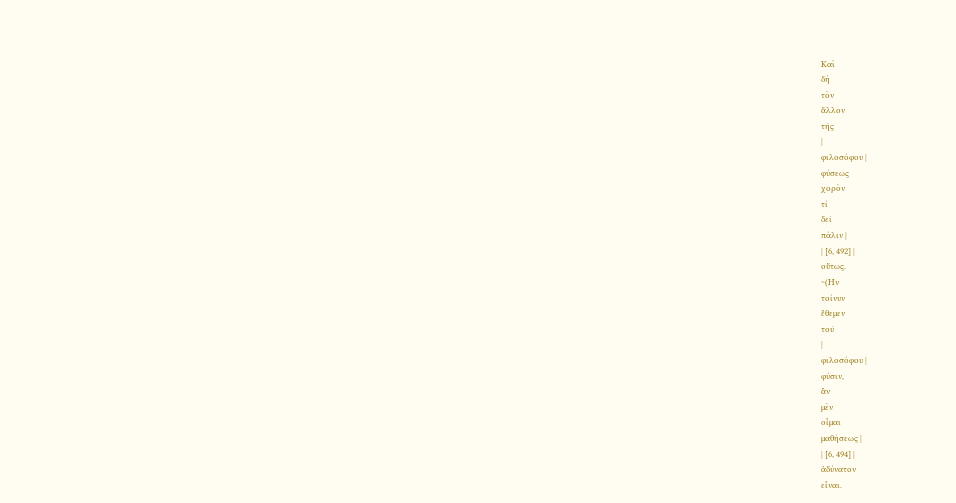Καὶ
δὴ
τὸν
ἄλλον
τῆς
|
φιλοσόφου |
φύσεως
χορὸν
τί
δεῖ
πάλιν |
| [6, 492] |
οὕτως.
~(Ην
τοίνυν
ἔθεμεν
τοῦ
|
φιλοσόφου |
φύσιν,
ἂν
μὲν
οἶμαι
μαθήσεως |
| [6, 494] |
ἀδύνατον
εἶναι.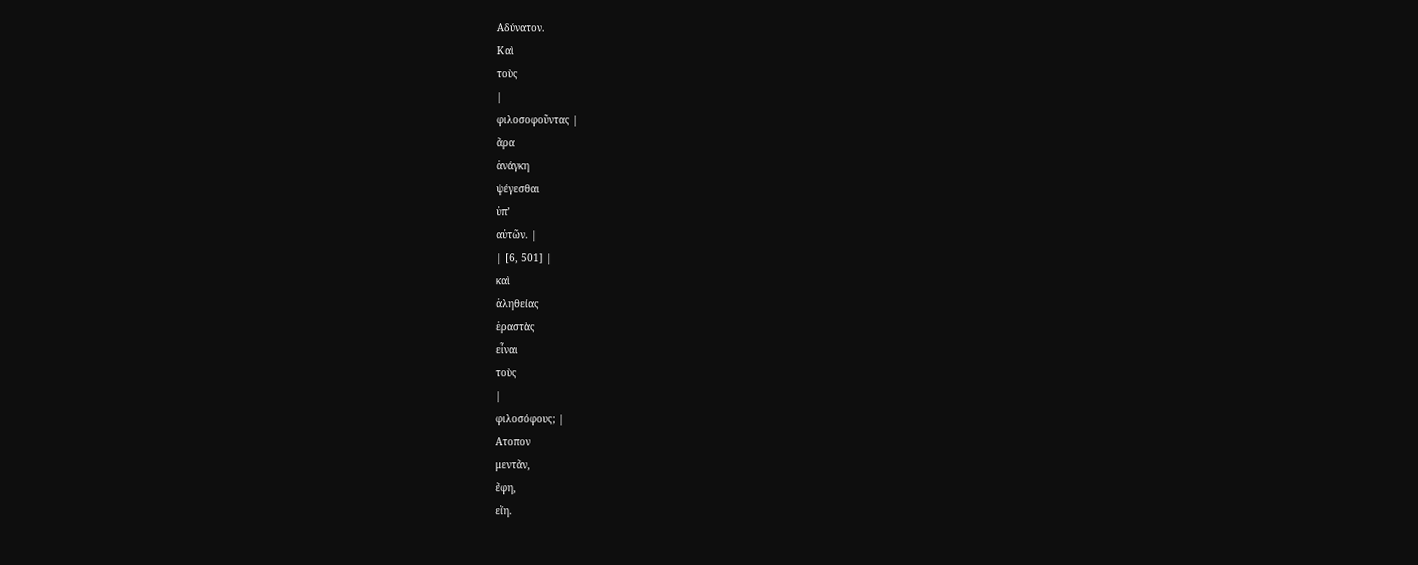Αδύνατον.
Καὶ
τοὺς
|
φιλοσοφοῦντας |
ἄρα
ἀνάγκη
ψέγεσθαι
ὑπ’
αὐτῶν. |
| [6, 501] |
καὶ
ἀληθείας
ἐραστὰς
εἶναι
τοὺς
|
φιλοσόφους; |
Ατοπον
μεντἄν,
ἔφη,
εἴη.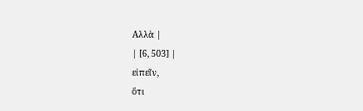Αλλὰ |
| [6, 503] |
εἰπεῖν,
ὅτι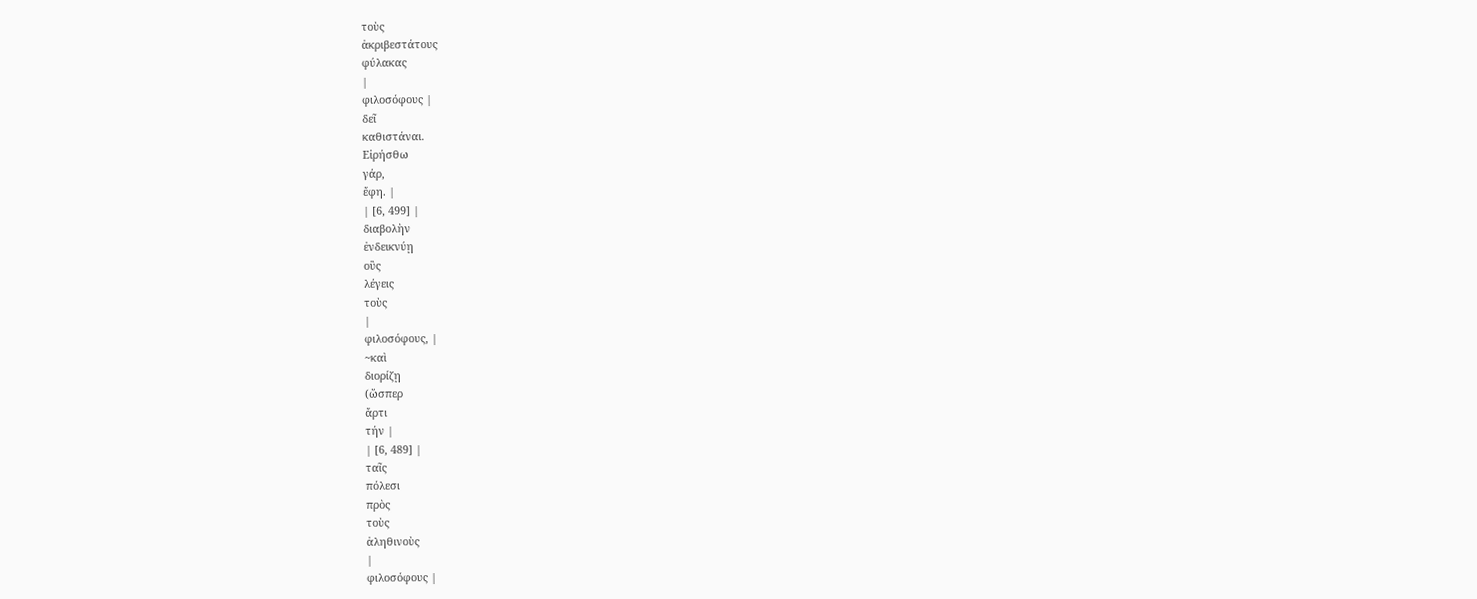τοὺς
ἀκριβεστάτους
φύλακας
|
φιλοσόφους |
δεῖ
καθιστάναι.
Εἰρήσθω
γάρ,
ἔφη. |
| [6, 499] |
διαβολὴν
ἐνδεικνύῃ
οὓς
λέγεις
τοὺς
|
φιλοσόφους, |
~καὶ
διορίζῃ
(ὥσπερ
ἄρτι
τήν |
| [6, 489] |
ταῖς
πόλεσι
πρὸς
τοὺς
ἀληθινοὺς
|
φιλοσόφους |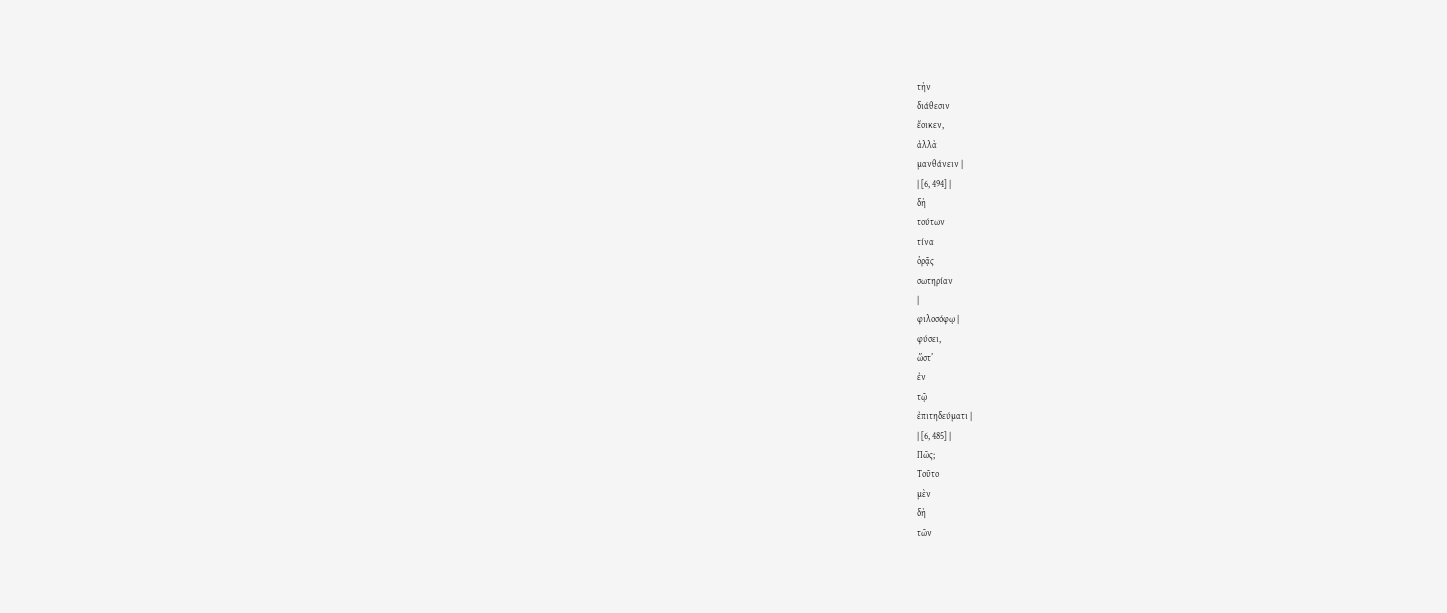τὴν
διάθεσιν
ἔοικεν,
ἀλλὰ
μανθάνειν |
| [6, 494] |
δὴ
τούτων
τίνα
ὁρᾷς
σωτηρίαν
|
φιλοσόφῳ |
φύσει,
ὥστ’
ἐν
τῷ
ἐπιτηδεύματι |
| [6, 485] |
Πῶς;
Τοῦτο
μὲν
δὴ
τῶν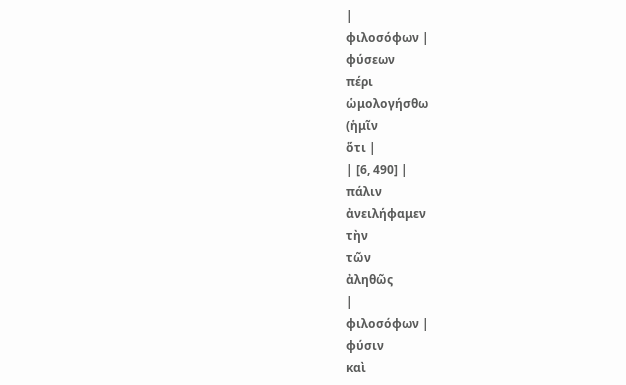|
φιλοσόφων |
φύσεων
πέρι
ὡμολογήσθω
(ἡμῖν
ὅτι |
| [6, 490] |
πάλιν
ἀνειλήφαμεν
τὴν
τῶν
ἀληθῶς
|
φιλοσόφων |
φύσιν
καὶ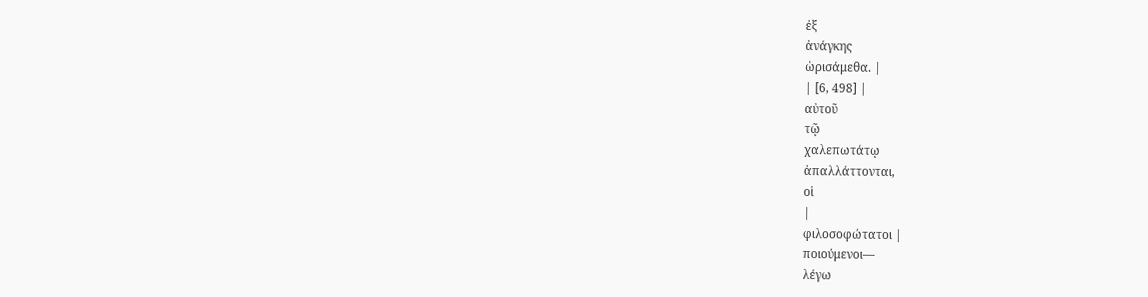ἐξ
ἀνάγκης
ὡρισάμεθα. |
| [6, 498] |
αὐτοῦ
τῷ
χαλεπωτάτῳ
ἀπαλλάττονται,
οἱ
|
φιλοσοφώτατοι |
ποιούμενοι—
λέγω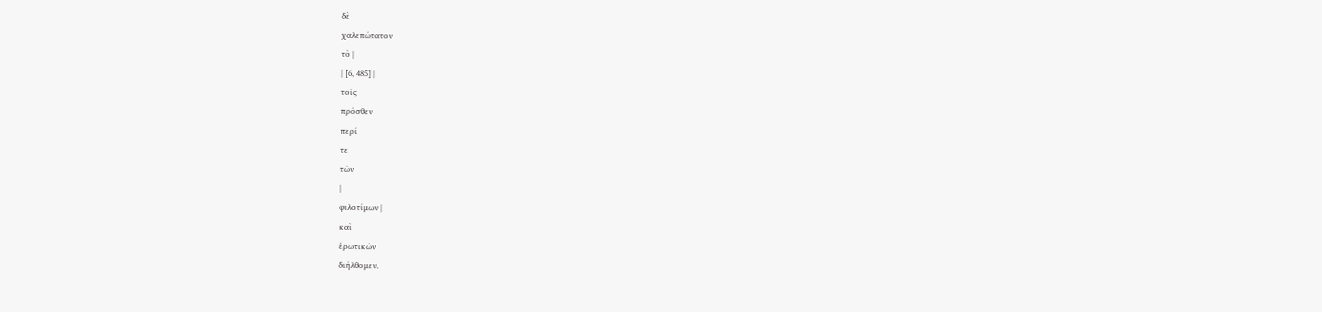δὲ
χαλεπώτατον
τὸ |
| [6, 485] |
τοῖς
πρόσθεν
περί
τε
τῶν
|
φιλοτίμων |
καὶ
ἐρωτικῶν
διήλθομεν.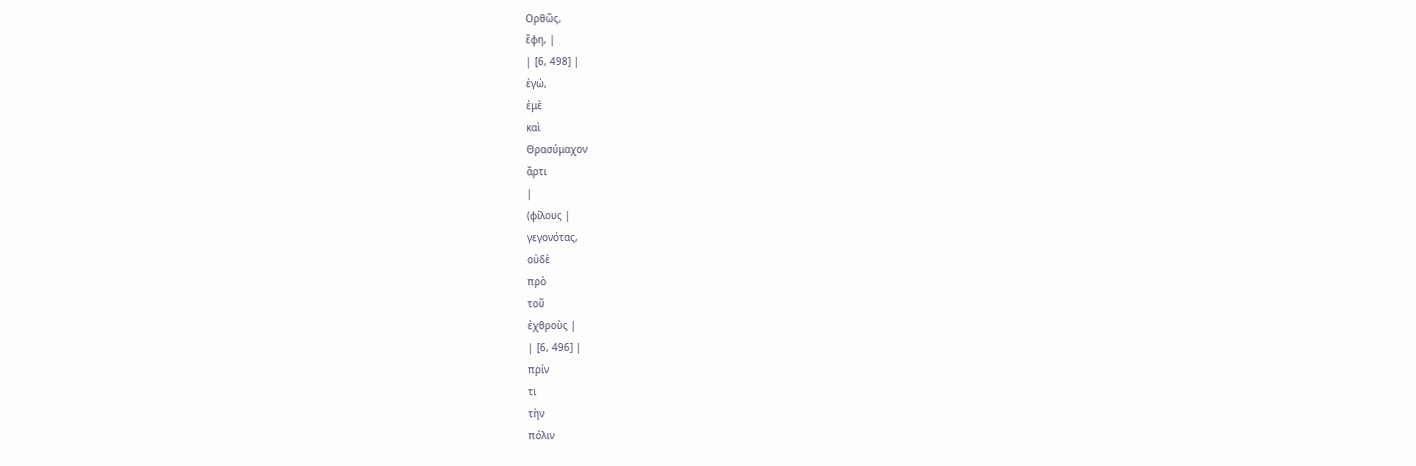Ορθῶς,
ἔφη, |
| [6, 498] |
ἐγώ,
ἐμὲ
καὶ
Θρασύμαχον
ἄρτι
|
(φίλους |
γεγονότας,
οὐδὲ
πρὸ
τοῦ
ἐχθροὺς |
| [6, 496] |
πρίν
τι
τὴν
πόλιν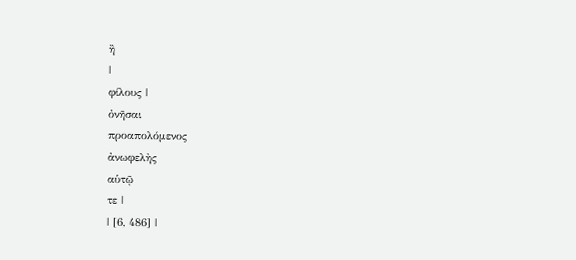ἢ
|
φίλους |
ὀνῆσαι
προαπολόμενος
ἀνωφελὴς
αὑτῷ
τε |
| [6, 486] |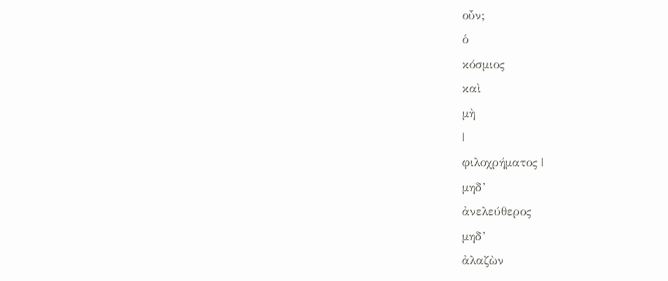οὖν;
ὁ
κόσμιος
καὶ
μὴ
|
φιλοχρήματος |
μηδ’
ἀνελεύθερος
μηδ’
ἀλαζὼν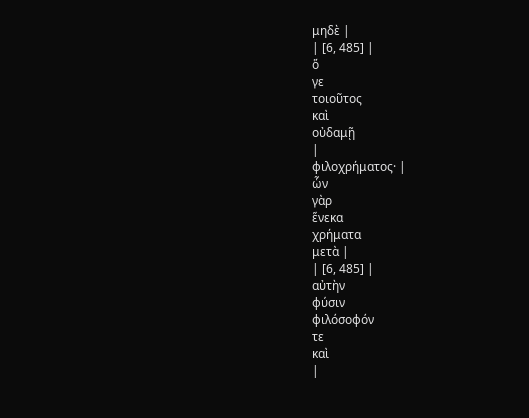μηδὲ |
| [6, 485] |
ὅ
γε
τοιοῦτος
καὶ
οὐδαμῇ
|
φιλοχρήματος· |
ὧν
γὰρ
ἕνεκα
χρήματα
μετὰ |
| [6, 485] |
αὐτὴν
φύσιν
φιλόσοφόν
τε
καὶ
|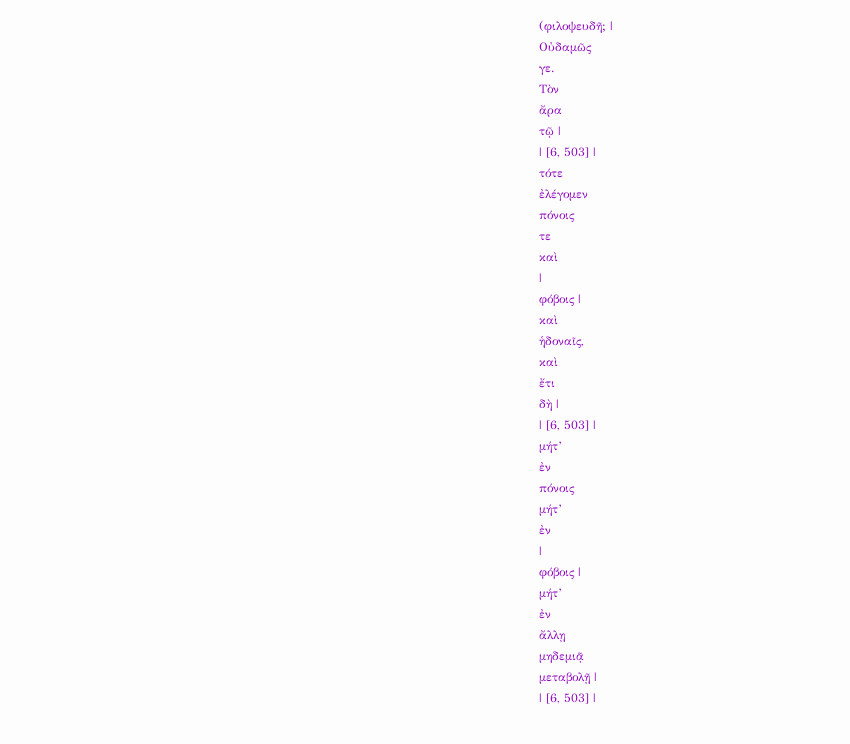(φιλοψευδῆ; |
Οὐδαμῶς
γε.
Τὸν
ἄρα
τῷ |
| [6, 503] |
τότε
ἐλέγομεν
πόνοις
τε
καὶ
|
φόβοις |
καὶ
ἡδοναῖς,
καὶ
ἔτι
δὴ |
| [6, 503] |
μήτ’
ἐν
πόνοις
μήτ’
ἐν
|
φόβοις |
μήτ’
ἐν
ἄλλῃ
μηδεμιᾷ
μεταβολῇ |
| [6, 503] |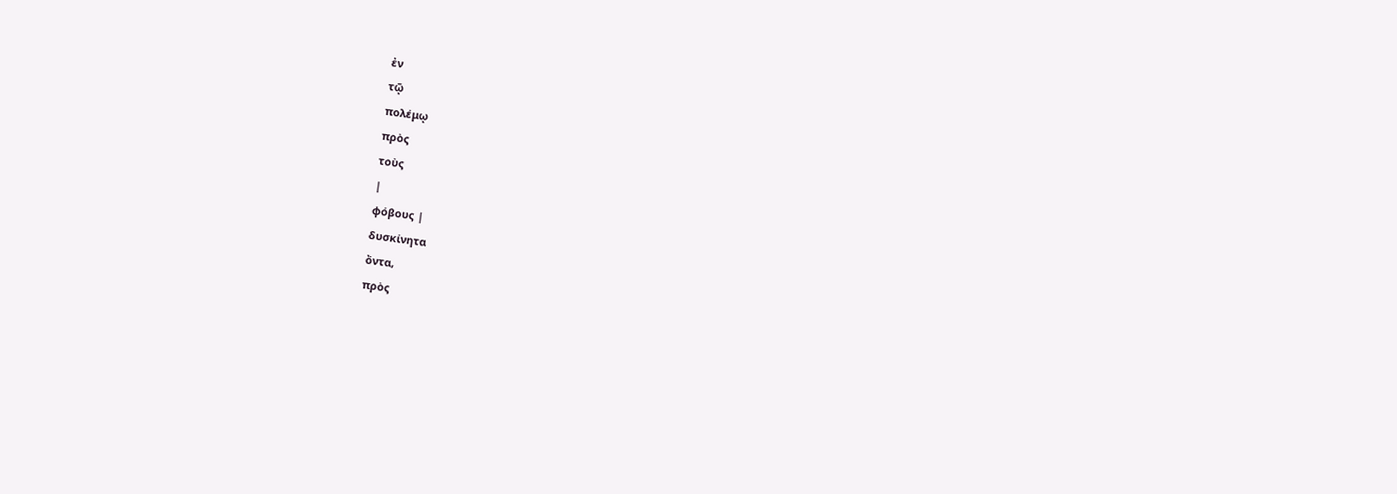ἐν
τῷ
πολέμῳ
πρὸς
τοὺς
|
φόβους |
δυσκίνητα
ὄντα,
πρὸς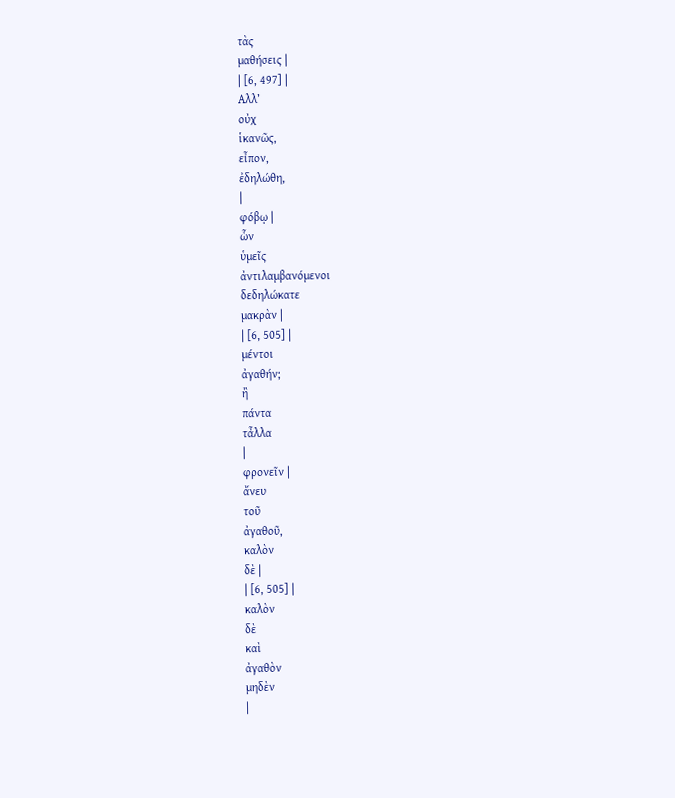τὰς
μαθήσεις |
| [6, 497] |
Αλλ’
οὐχ
ἱκανῶς,
εἶπον,
ἐδηλώθη,
|
φόβῳ |
ὧν
ὑμεῖς
ἀντιλαμβανόμενοι
δεδηλώκατε
μακρὰν |
| [6, 505] |
μέντοι
ἀγαθήν;
ἢ
πάντα
τἆλλα
|
φρονεῖν |
ἄνευ
τοῦ
ἀγαθοῦ,
καλὸν
δὲ |
| [6, 505] |
καλὸν
δὲ
καὶ
ἀγαθὸν
μηδὲν
|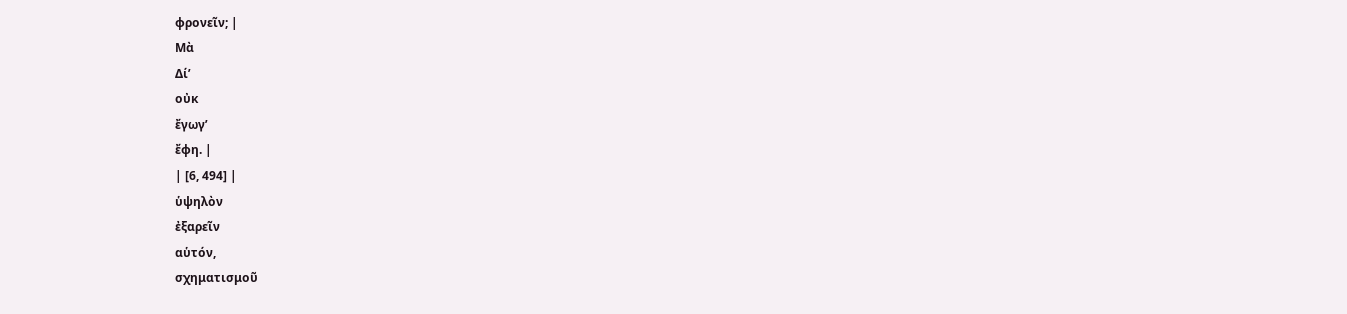φρονεῖν; |
Μὰ
Δί’
οὐκ
ἔγωγ’
ἔφη. |
| [6, 494] |
ὑψηλὸν
ἐξαρεῖν
αὑτόν,
σχηματισμοῦ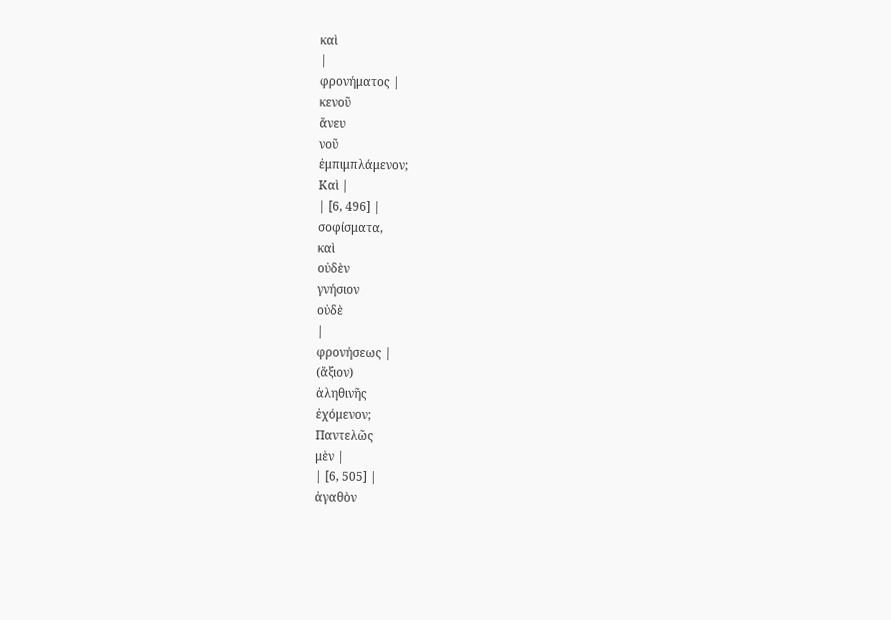καὶ
|
φρονήματος |
κενοῦ
ἄνευ
νοῦ
ἐμπιμπλάμενον;
Καὶ |
| [6, 496] |
σοφίσματα,
καὶ
οὐδὲν
γνήσιον
οὐδὲ
|
φρονήσεως |
(ἄξιον)
ἀληθινῆς
ἐχόμενον;
Παντελῶς
μὲν |
| [6, 505] |
ἀγαθὸν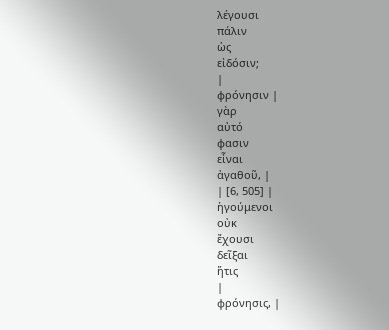λέγουσι
πάλιν
ὡς
εἰδόσιν;
|
φρόνησιν |
γὰρ
αὐτό
φασιν
εἶναι
ἀγαθοῦ, |
| [6, 505] |
ἡγούμενοι
οὐκ
ἔχουσι
δεῖξαι
ἥτις
|
φρόνησις, |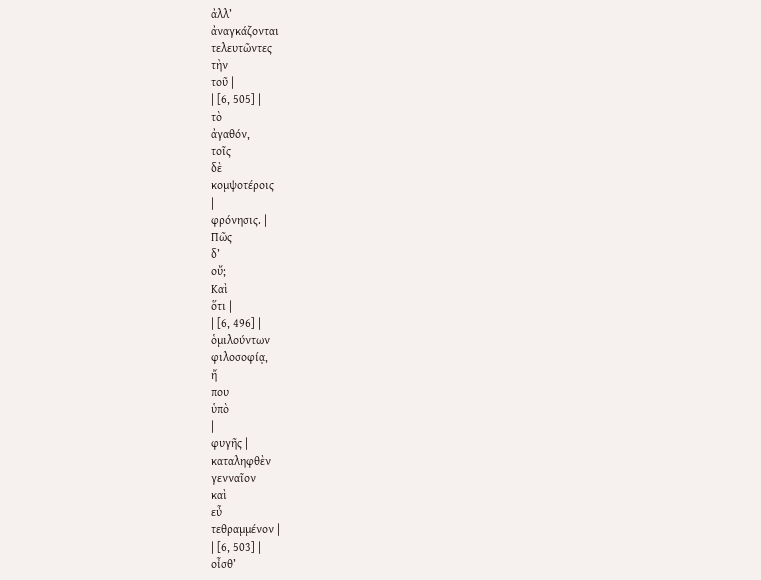ἀλλ’
ἀναγκάζονται
τελευτῶντες
τὴν
τοῦ |
| [6, 505] |
τὸ
ἀγαθόν,
τοῖς
δὲ
κομψοτέροις
|
φρόνησις. |
Πῶς
δ’
οὔ;
Καὶ
ὅτι |
| [6, 496] |
ὁμιλούντων
φιλοσοφίᾳ,
ἤ
που
ὑπὸ
|
φυγῆς |
καταληφθὲν
γενναῖον
καὶ
εὖ
τεθραμμένον |
| [6, 503] |
οἶσθ’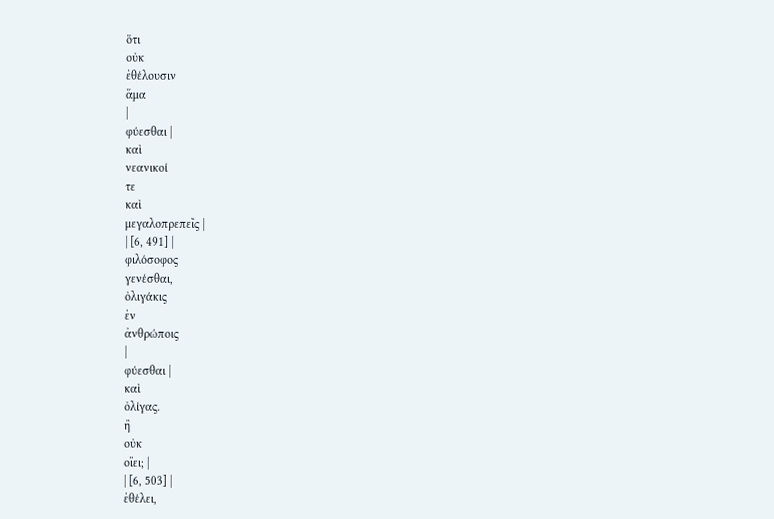ὅτι
οὐκ
ἐθέλουσιν
ἅμα
|
φύεσθαι |
καὶ
νεανικοί
τε
καὶ
μεγαλοπρεπεῖς |
| [6, 491] |
φιλόσοφος
γενέσθαι,
ὀλιγάκις
ἐν
ἀνθρώποις
|
φύεσθαι |
καὶ
ὀλίγας.
ἢ
οὐκ
οἴει; |
| [6, 503] |
ἐθέλει,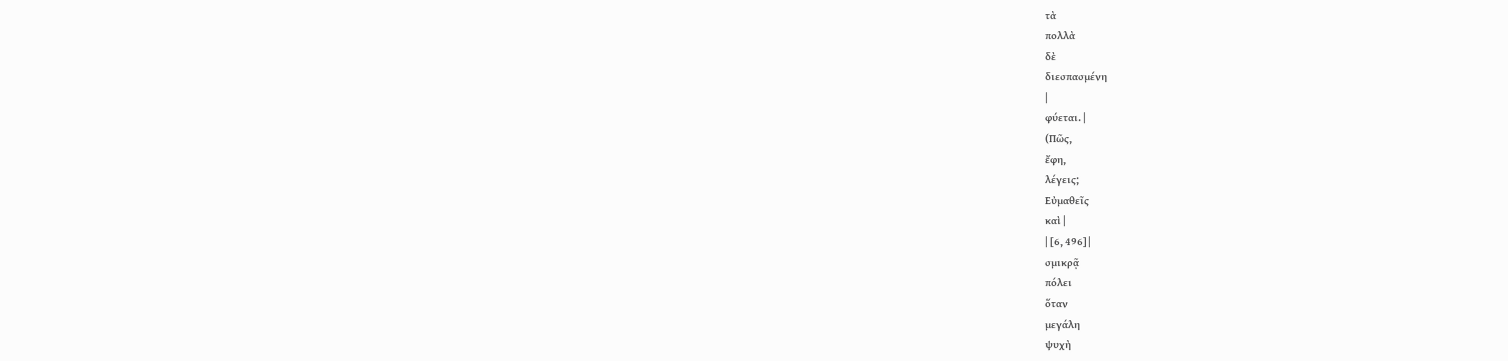τὰ
πολλὰ
δὲ
διεσπασμένη
|
φύεται. |
(Πῶς,
ἔφη,
λέγεις;
Εὐμαθεῖς
καὶ |
| [6, 496] |
σμικρᾷ
πόλει
ὅταν
μεγάλη
ψυχὴ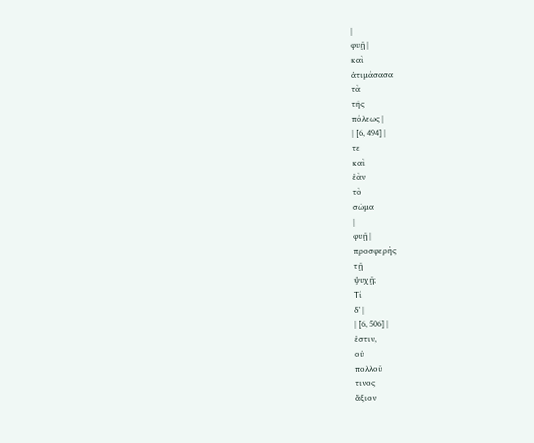|
φυῇ |
καὶ
ἀτιμάσασα
τὰ
τῆς
πόλεως |
| [6, 494] |
τε
καὶ
ἐὰν
τὸ
σῶμα
|
φυῇ |
προσφερὴς
τῇ
ψυχῇ;
Τί
δ’ |
| [6, 506] |
ἐστιν,
οὐ
πολλοῦ
τινος
ἄξιον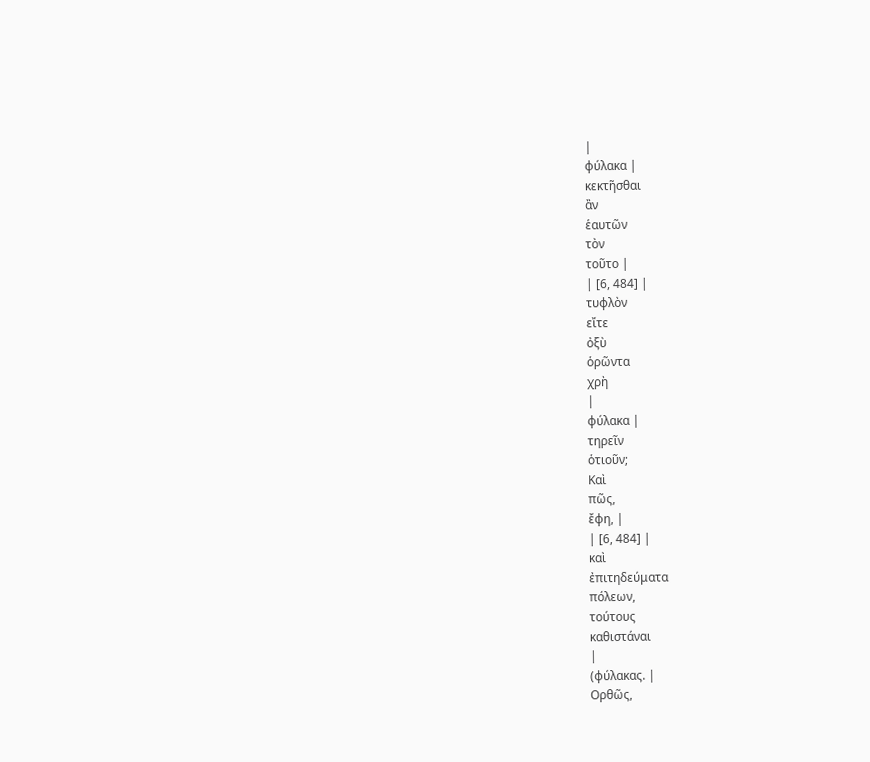|
φύλακα |
κεκτῆσθαι
ἂν
ἑαυτῶν
τὸν
τοῦτο |
| [6, 484] |
τυφλὸν
εἴτε
ὀξὺ
ὁρῶντα
χρὴ
|
φύλακα |
τηρεῖν
ὁτιοῦν;
Καὶ
πῶς,
ἔφη, |
| [6, 484] |
καὶ
ἐπιτηδεύματα
πόλεων,
τούτους
καθιστάναι
|
(φύλακας. |
Ορθῶς,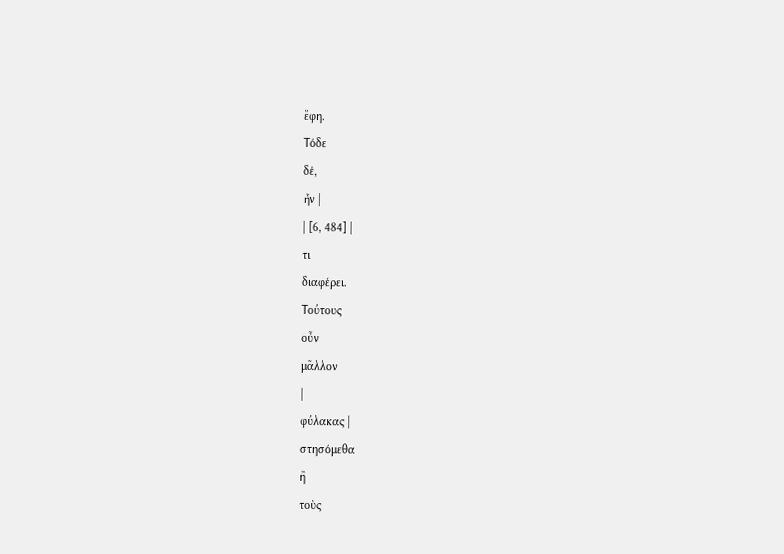ἔφη.
Τόδε
δέ,
ἦν |
| [6, 484] |
τι
διαφέρει.
Τούτους
οὖν
μᾶλλον
|
φύλακας |
στησόμεθα
ἢ
τοὺς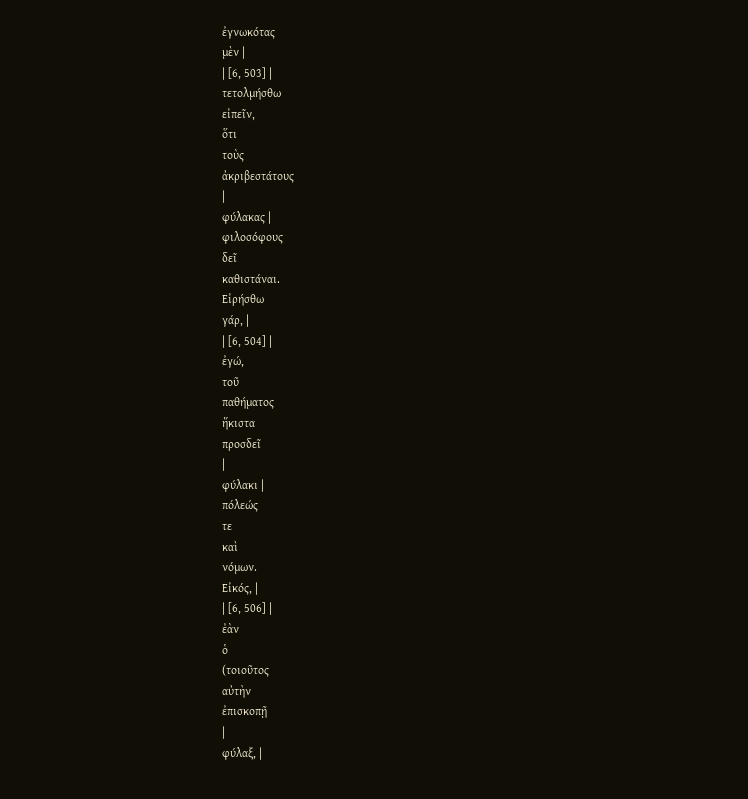ἐγνωκότας
μὲν |
| [6, 503] |
τετολμήσθω
εἰπεῖν,
ὅτι
τοὺς
ἀκριβεστάτους
|
φύλακας |
φιλοσόφους
δεῖ
καθιστάναι.
Εἰρήσθω
γάρ, |
| [6, 504] |
ἐγώ,
τοῦ
παθήματος
ἥκιστα
προσδεῖ
|
φύλακι |
πόλεώς
τε
καὶ
νόμων.
Εἰκός, |
| [6, 506] |
ἐὰν
ὁ
(τοιοῦτος
αὐτὴν
ἐπισκοπῇ
|
φύλαξ, |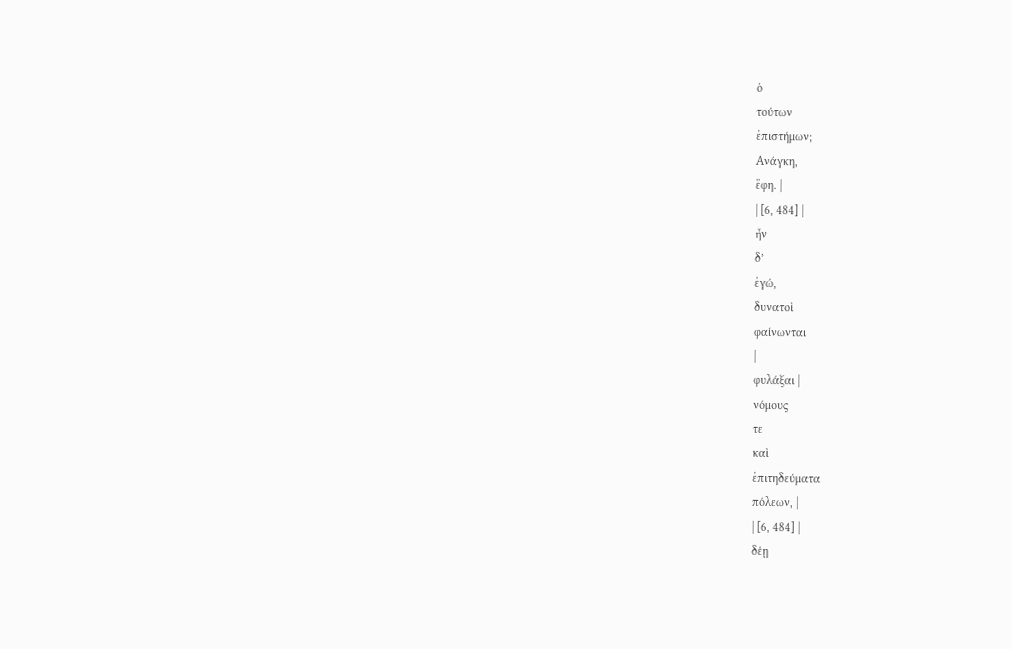ὁ
τούτων
ἐπιστήμων;
Ανάγκη,
ἔφη. |
| [6, 484] |
ἦν
δ’
ἐγώ,
δυνατοὶ
φαίνωνται
|
φυλάξαι |
νόμους
τε
καὶ
ἐπιτηδεύματα
πόλεων, |
| [6, 484] |
δέῃ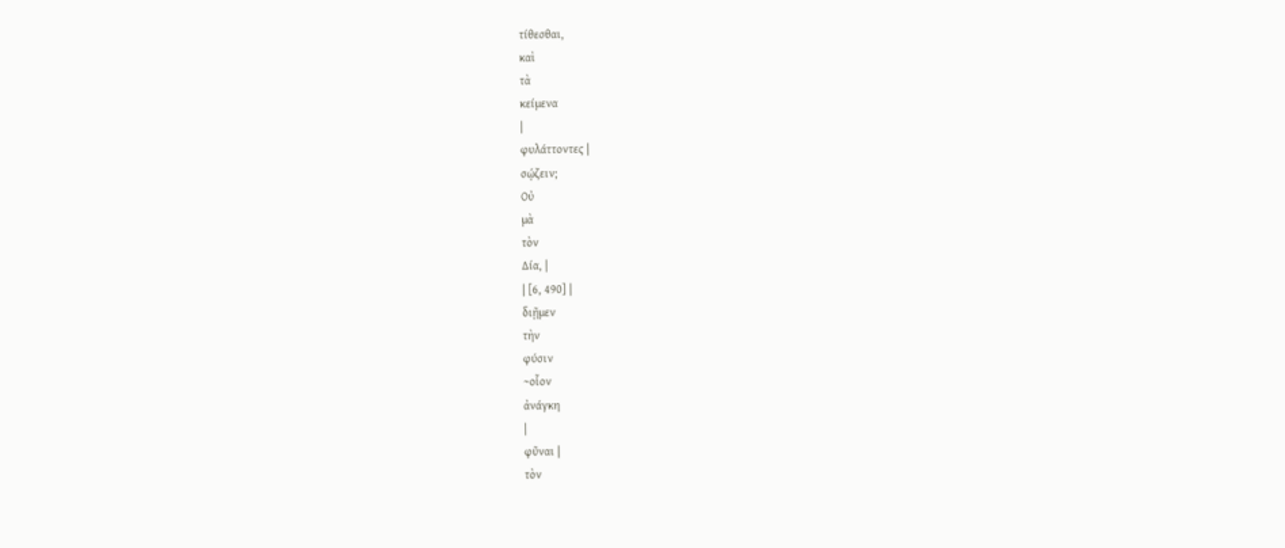τίθεσθαι,
καὶ
τὰ
κείμενα
|
φυλάττοντες |
σῴζειν;
Οὐ
μὰ
τὸν
Δία, |
| [6, 490] |
διῇμεν
τὴν
φύσιν
~οἷον
ἀνάγκη
|
φῦναι |
τὸν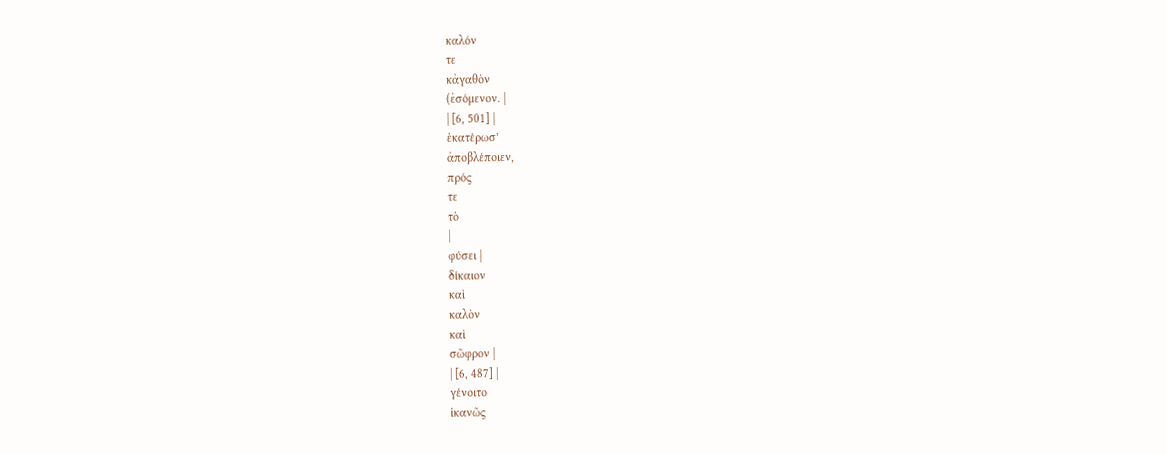καλόν
τε
κἀγαθὸν
(ἐσόμενον. |
| [6, 501] |
ἑκατέρωσ’
ἀποβλέποιεν,
πρός
τε
τὸ
|
φύσει |
δίκαιον
καὶ
καλὸν
καὶ
σῶφρον |
| [6, 487] |
γένοιτο
ἱκανῶς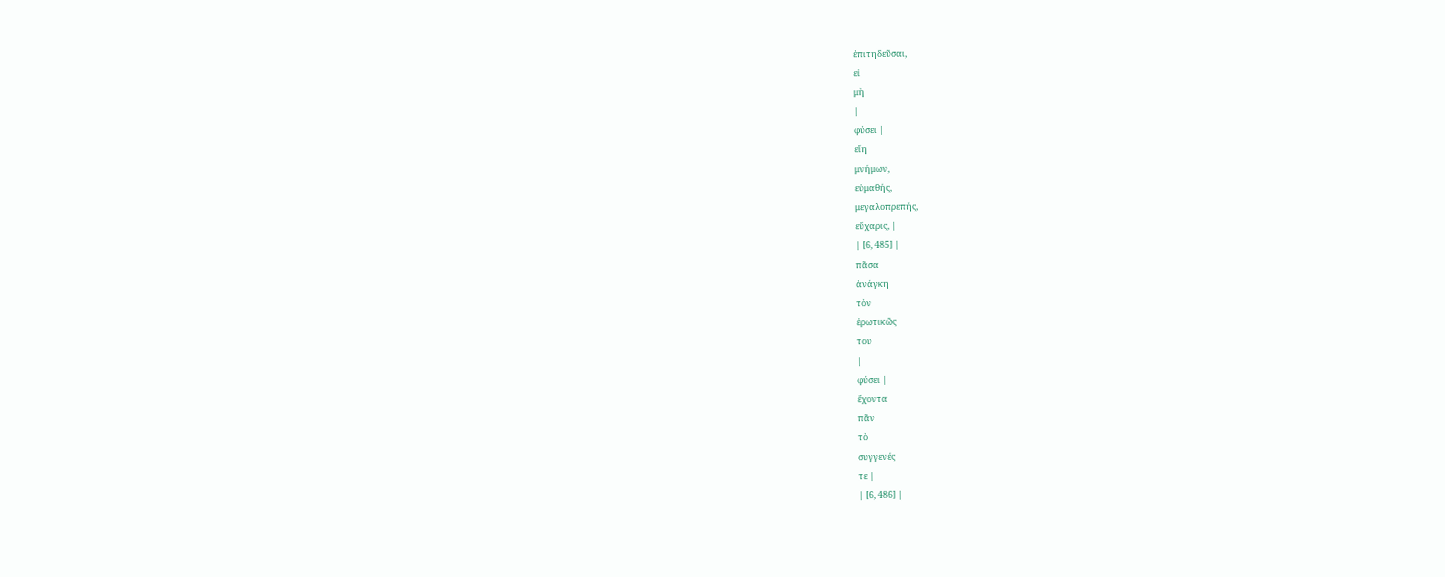ἐπιτηδεῦσαι,
εἰ
μὴ
|
φύσει |
εἴη
μνήμων,
εὐμαθής,
μεγαλοπρεπής,
εὔχαρις, |
| [6, 485] |
πᾶσα
ἀνάγκη
τὸν
ἐρωτικῶς
του
|
φύσει |
ἔχοντα
πᾶν
τὸ
συγγενές
τε |
| [6, 486] |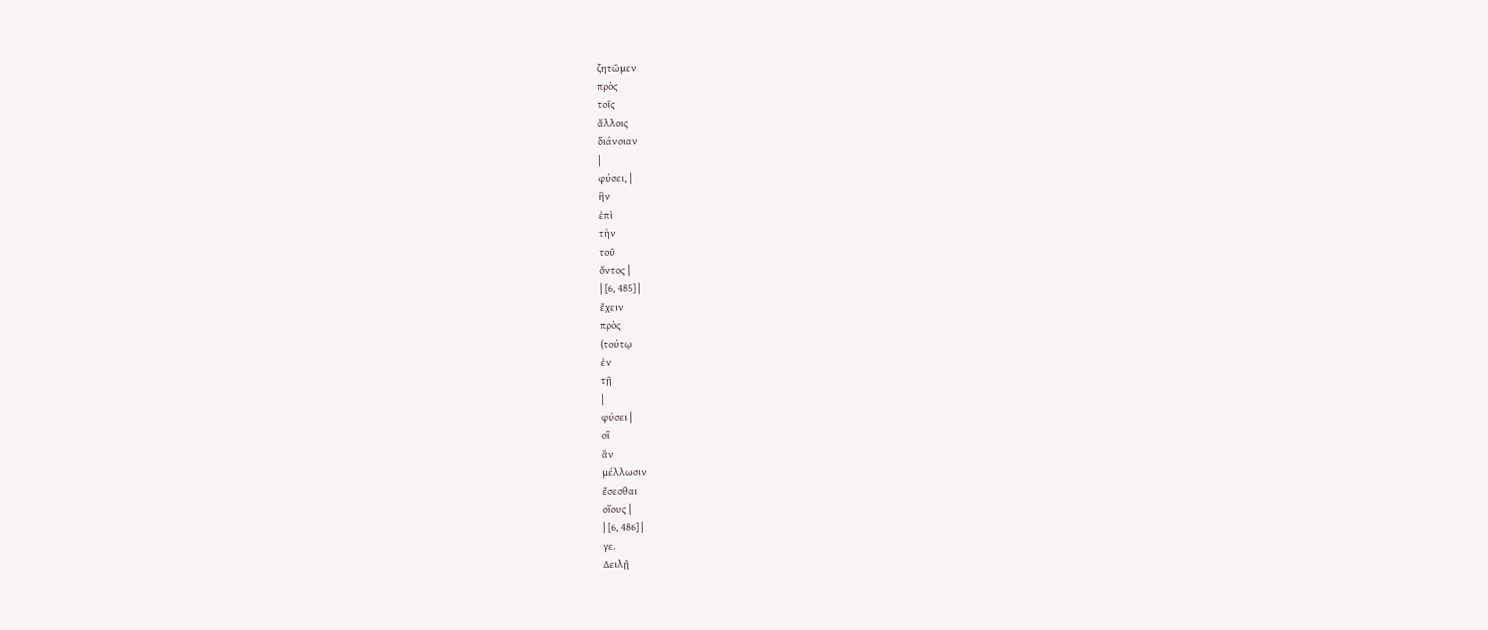ζητῶμεν
πρὸς
τοῖς
ἄλλοις
διάνοιαν
|
φύσει, |
ἣν
ἐπὶ
τὴν
τοῦ
ὄντος |
| [6, 485] |
ἔχειν
πρὸς
(τούτῳ
ἐν
τῇ
|
φύσει |
οἳ
ἂν
μέλλωσιν
ἔσεσθαι
οἵους |
| [6, 486] |
γε.
Δειλῇ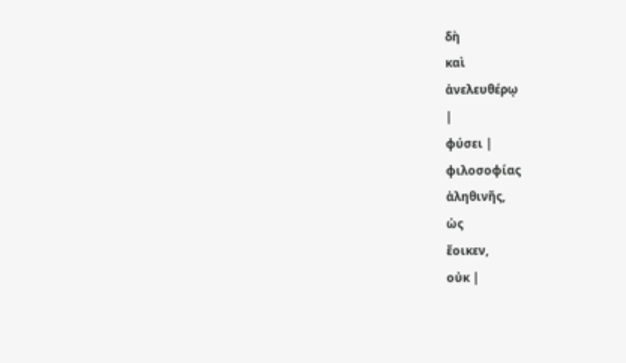δὴ
καὶ
ἀνελευθέρῳ
|
φύσει |
φιλοσοφίας
ἀληθινῆς,
ὡς
ἔοικεν,
οὐκ |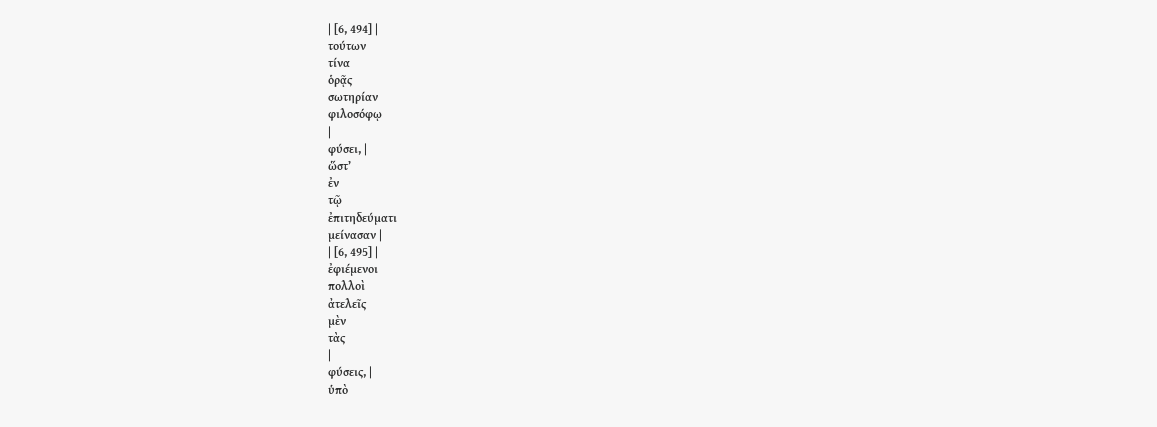| [6, 494] |
τούτων
τίνα
ὁρᾷς
σωτηρίαν
φιλοσόφῳ
|
φύσει, |
ὥστ’
ἐν
τῷ
ἐπιτηδεύματι
μείνασαν |
| [6, 495] |
ἐφιέμενοι
πολλοὶ
ἀτελεῖς
μὲν
τὰς
|
φύσεις, |
ὑπὸ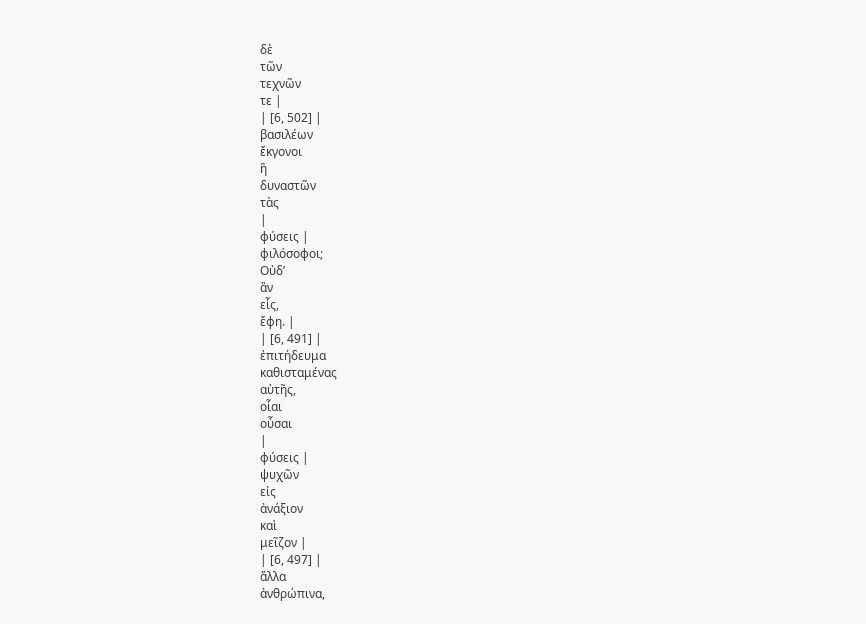δὲ
τῶν
τεχνῶν
τε |
| [6, 502] |
βασιλέων
ἔκγονοι
ἢ
δυναστῶν
τὰς
|
φύσεις |
φιλόσοφοι;
Οὐδ’
ἂν
εἷς,
ἔφη. |
| [6, 491] |
ἐπιτήδευμα
καθισταμένας
αὐτῆς,
οἷαι
οὖσαι
|
φύσεις |
ψυχῶν
εἰς
ἀνάξιον
καὶ
μεῖζον |
| [6, 497] |
ἄλλα
ἀνθρώπινα,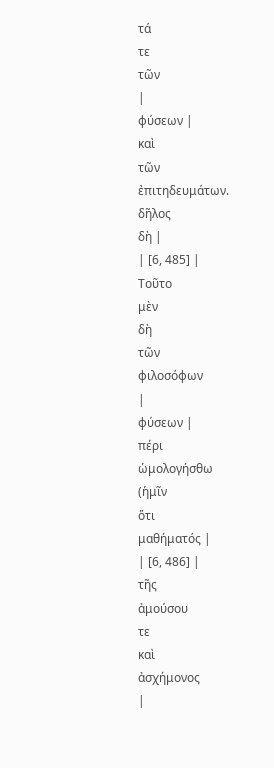τά
τε
τῶν
|
φύσεων |
καὶ
τῶν
ἐπιτηδευμάτων.
δῆλος
δὴ |
| [6, 485] |
Τοῦτο
μὲν
δὴ
τῶν
φιλοσόφων
|
φύσεων |
πέρι
ὡμολογήσθω
(ἡμῖν
ὅτι
μαθήματός |
| [6, 486] |
τῆς
ἀμούσου
τε
καὶ
ἀσχήμονος
|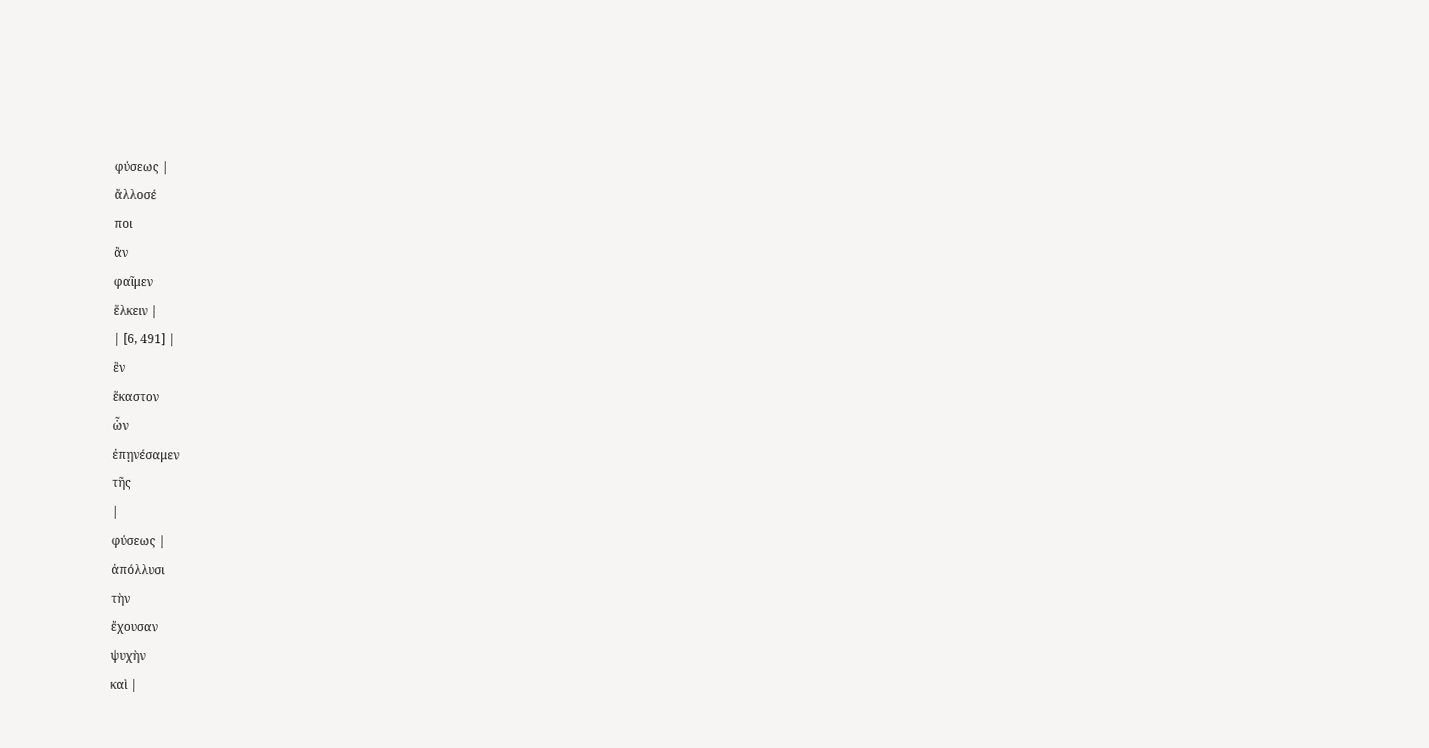φύσεως |
ἄλλοσέ
ποι
ἂν
φαῖμεν
ἕλκειν |
| [6, 491] |
ἓν
ἕκαστον
ὧν
ἐπῃνέσαμεν
τῆς
|
φύσεως |
ἀπόλλυσι
τὴν
ἔχουσαν
ψυχὴν
καὶ |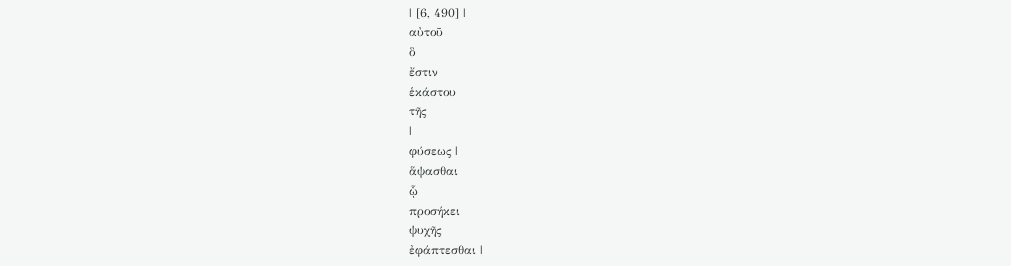| [6, 490] |
αὐτοῦ
ὃ
ἔστιν
ἑκάστου
τῆς
|
φύσεως |
ἅψασθαι
ᾧ
προσήκει
ψυχῆς
ἐφάπτεσθαι |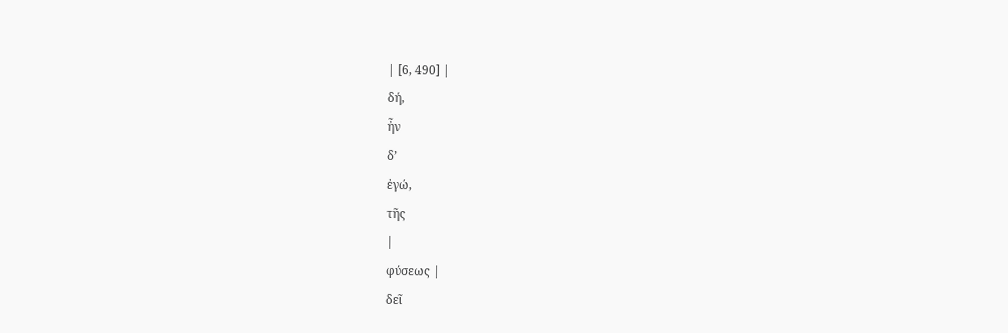| [6, 490] |
δή,
ἦν
δ’
ἐγώ,
τῆς
|
φύσεως |
δεῖ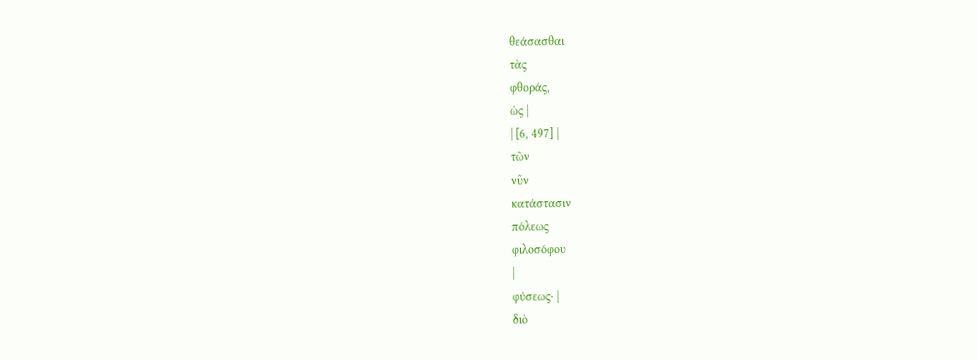θεάσασθαι
τὰς
φθοράς,
ὡς |
| [6, 497] |
τῶν
νῦν
κατάστασιν
πόλεως
φιλοσόφου
|
φύσεως· |
διὸ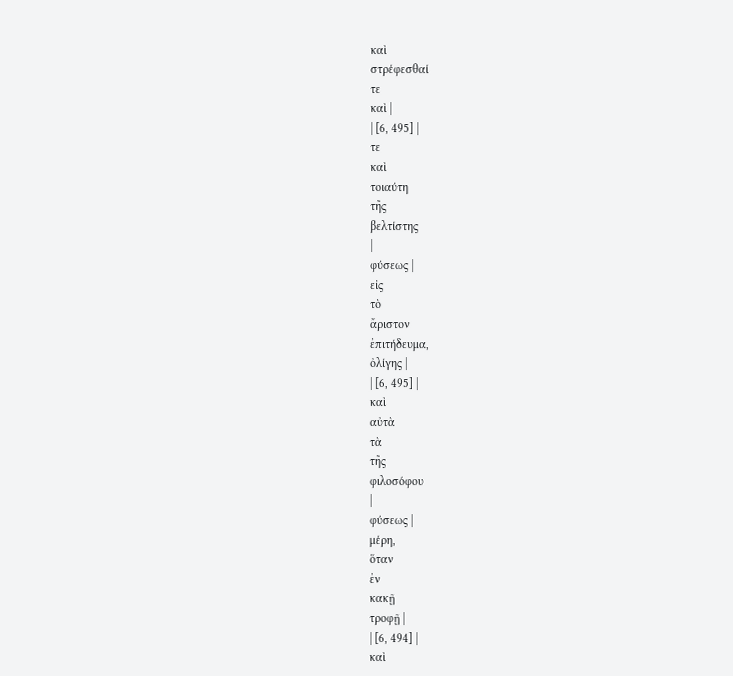καὶ
στρέφεσθαί
τε
καὶ |
| [6, 495] |
τε
καὶ
τοιαύτη
τῆς
βελτίστης
|
φύσεως |
εἰς
τὸ
ἄριστον
ἐπιτήδευμα,
ὀλίγης |
| [6, 495] |
καὶ
αὐτὰ
τὰ
τῆς
φιλοσόφου
|
φύσεως |
μέρη,
ὅταν
ἐν
κακῇ
τροφῇ |
| [6, 494] |
καὶ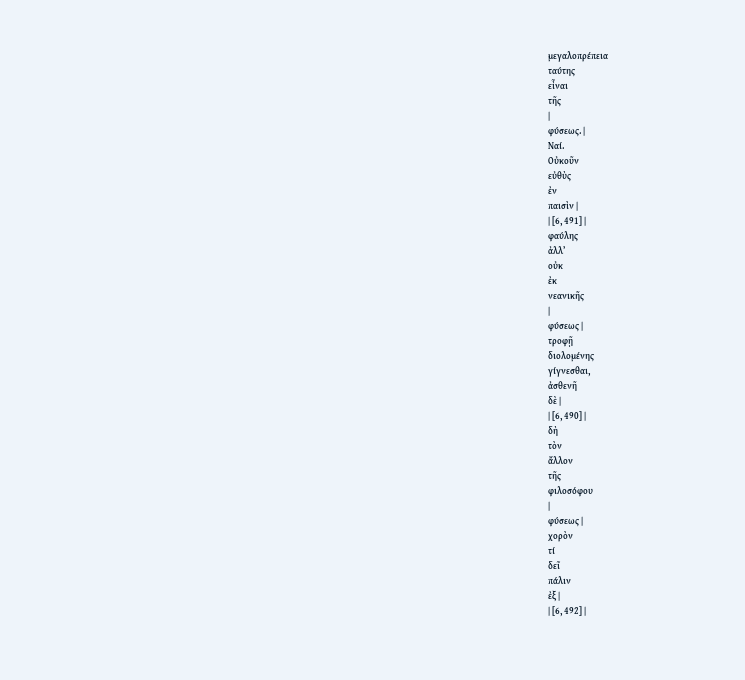μεγαλοπρέπεια
ταύτης
εἶναι
τῆς
|
φύσεως. |
Ναί.
Οὐκοῦν
εὐθὺς
ἐν
παισὶν |
| [6, 491] |
φαύλης
ἀλλ’
οὐκ
ἐκ
νεανικῆς
|
φύσεως |
τροφῇ
διολομένης
γίγνεσθαι,
ἀσθενῆ
δὲ |
| [6, 490] |
δὴ
τὸν
ἄλλον
τῆς
φιλοσόφου
|
φύσεως |
χορὸν
τί
δεῖ
πάλιν
ἐξ |
| [6, 492] |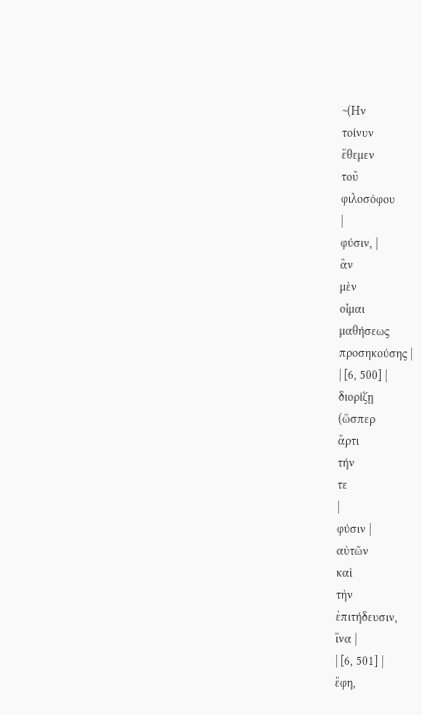~(Ην
τοίνυν
ἔθεμεν
τοῦ
φιλοσόφου
|
φύσιν, |
ἂν
μὲν
οἶμαι
μαθήσεως
προσηκούσης |
| [6, 500] |
διορίζῃ
(ὥσπερ
ἄρτι
τήν
τε
|
φύσιν |
αὐτῶν
καὶ
τὴν
ἐπιτήδευσιν,
ἵνα |
| [6, 501] |
ἔφη,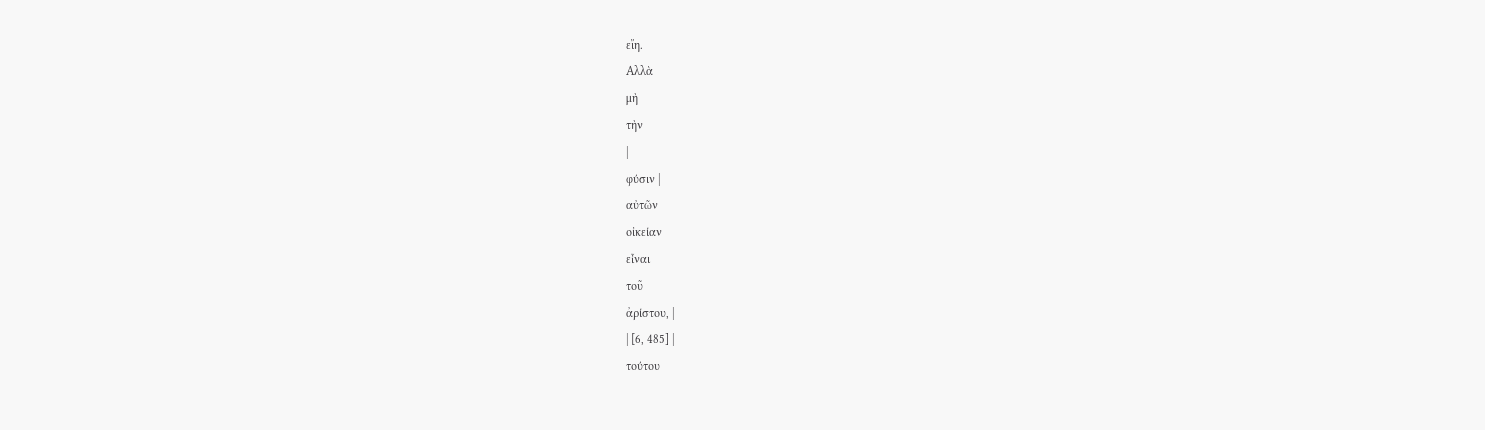εἴη.
Αλλὰ
μὴ
τὴν
|
φύσιν |
αὐτῶν
οἰκείαν
εἶναι
τοῦ
ἀρίστου, |
| [6, 485] |
τούτου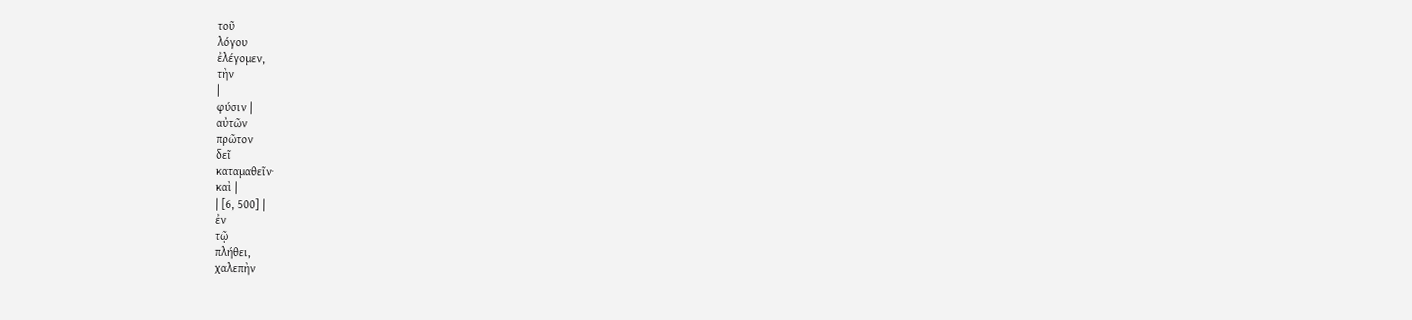τοῦ
λόγου
ἐλέγομεν,
τὴν
|
φύσιν |
αὐτῶν
πρῶτον
δεῖ
καταμαθεῖν·
καὶ |
| [6, 500] |
ἐν
τῷ
πλήθει,
χαλεπὴν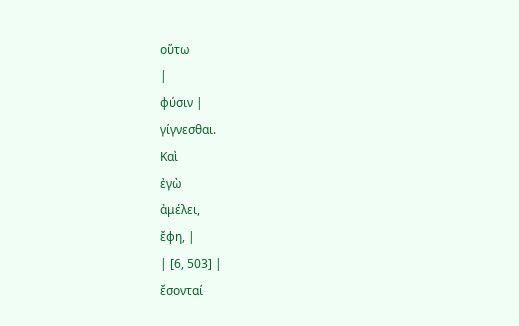οὕτω
|
φύσιν |
γίγνεσθαι.
Καὶ
ἐγὼ
ἀμέλει,
ἔφη, |
| [6, 503] |
ἔσονταί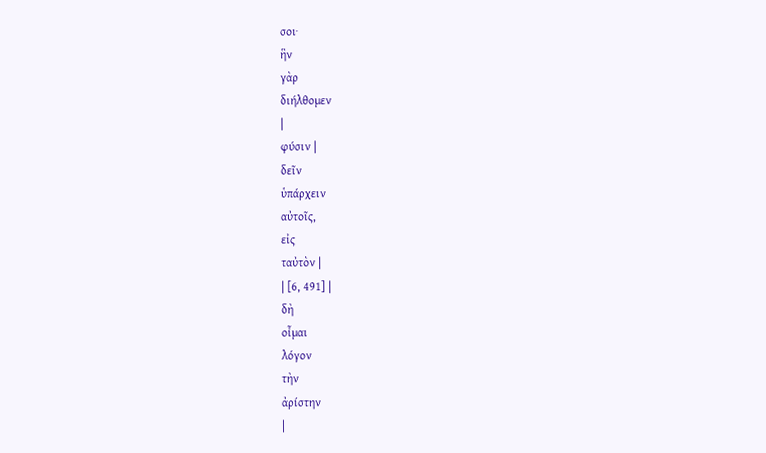σοι·
ἣν
γὰρ
διήλθομεν
|
φύσιν |
δεῖν
ὑπάρχειν
αὐτοῖς,
εἰς
ταὐτὸν |
| [6, 491] |
δὴ
οἶμαι
λόγον
τὴν
ἀρίστην
|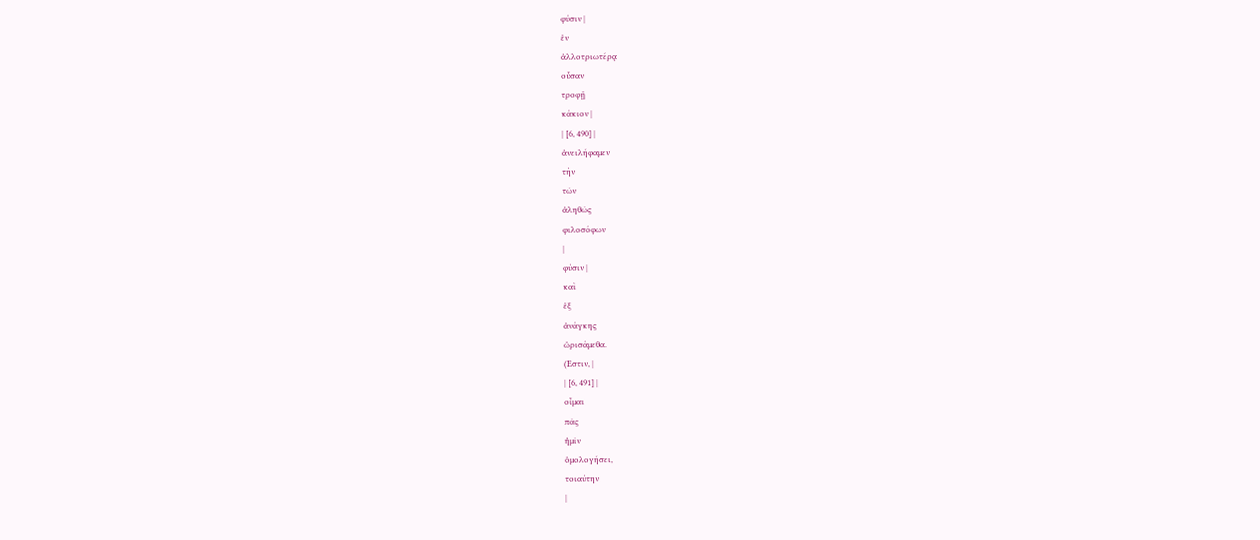φύσιν |
ἐν
ἀλλοτριωτέρᾳ
οὖσαν
τροφῇ
κάκιον |
| [6, 490] |
ἀνειλήφαμεν
τὴν
τῶν
ἀληθῶς
φιλοσόφων
|
φύσιν |
καὶ
ἐξ
ἀνάγκης
ὡρισάμεθα.
(Εστιν, |
| [6, 491] |
οἶμαι
πᾶς
ἡμῖν
ὁμολογήσει,
τοιαύτην
|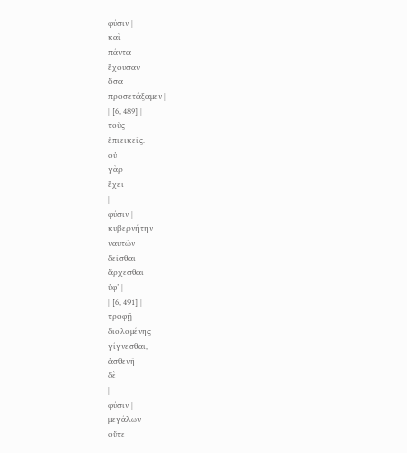φύσιν |
καὶ
πάντα
ἔχουσαν
ὅσα
προσετάξαμεν |
| [6, 489] |
τοὺς
ἐπιεικεῖς.
οὐ
γὰρ
ἔχει
|
φύσιν |
κυβερνήτην
ναυτῶν
δεῖσθαι
ἄρχεσθαι
ὑφ’ |
| [6, 491] |
τροφῇ
διολομένης
γίγνεσθαι,
ἀσθενῆ
δὲ
|
φύσιν |
μεγάλων
οὔτε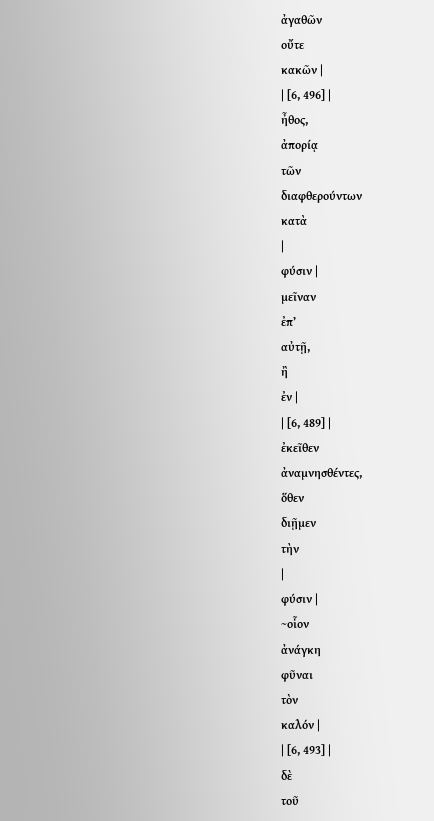ἀγαθῶν
οὔτε
κακῶν |
| [6, 496] |
ἦθος,
ἀπορίᾳ
τῶν
διαφθερούντων
κατὰ
|
φύσιν |
μεῖναν
ἐπ’
αὐτῇ,
ἢ
ἐν |
| [6, 489] |
ἐκεῖθεν
ἀναμνησθέντες,
ὅθεν
διῇμεν
τὴν
|
φύσιν |
~οἷον
ἀνάγκη
φῦναι
τὸν
καλόν |
| [6, 493] |
δὲ
τοῦ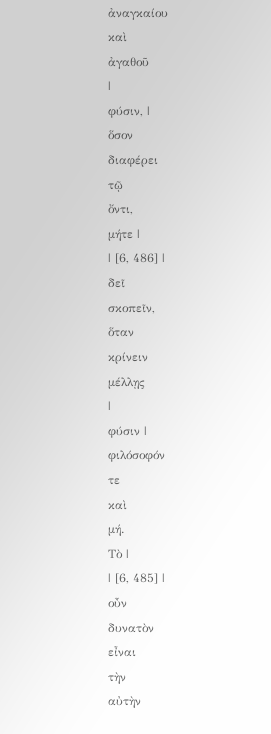ἀναγκαίου
καὶ
ἀγαθοῦ
|
φύσιν, |
ὅσον
διαφέρει
τῷ
ὄντι,
μήτε |
| [6, 486] |
δεῖ
σκοπεῖν,
ὅταν
κρίνειν
μέλλῃς
|
φύσιν |
φιλόσοφόν
τε
καὶ
μή.
Τὸ |
| [6, 485] |
οὖν
δυνατὸν
εἶναι
τὴν
αὐτὴν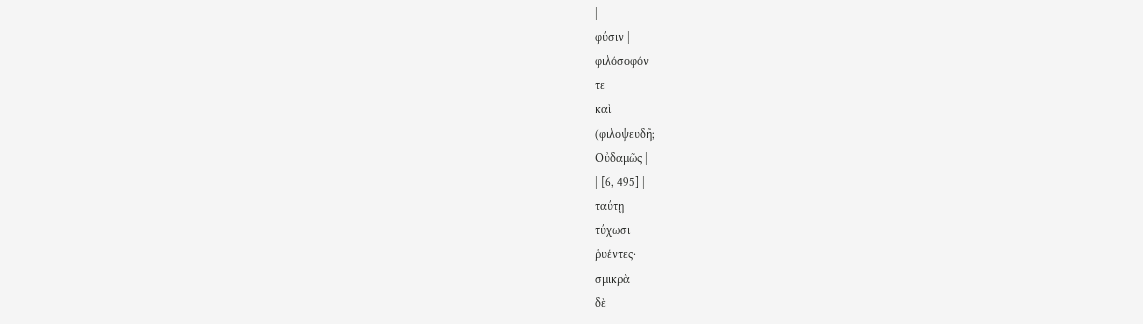|
φύσιν |
φιλόσοφόν
τε
καὶ
(φιλοψευδῆ;
Οὐδαμῶς |
| [6, 495] |
ταύτῃ
τύχωσι
ῥυέντες·
σμικρὰ
δὲ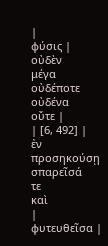|
φύσις |
οὐδὲν
μέγα
οὐδέποτε
οὐδένα
οὔτε |
| [6, 492] |
ἐν
προσηκούσῃ
σπαρεῖσά
τε
καὶ
|
φυτευθεῖσα |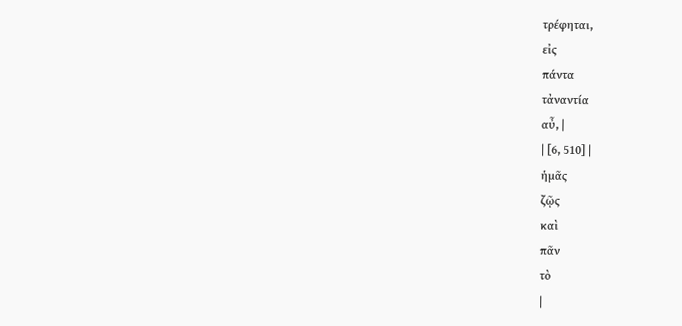τρέφηται,
εἰς
πάντα
τἀναντία
αὖ, |
| [6, 510] |
ἡμᾶς
ζῷς
καὶ
πᾶν
τὸ
|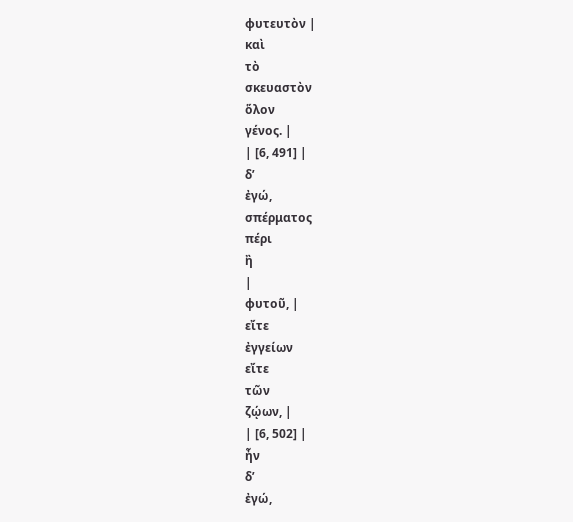φυτευτὸν |
καὶ
τὸ
σκευαστὸν
ὅλον
γένος. |
| [6, 491] |
δ’
ἐγώ,
σπέρματος
πέρι
ἢ
|
φυτοῦ, |
εἴτε
ἐγγείων
εἴτε
τῶν
ζῴων, |
| [6, 502] |
ἦν
δ’
ἐγώ,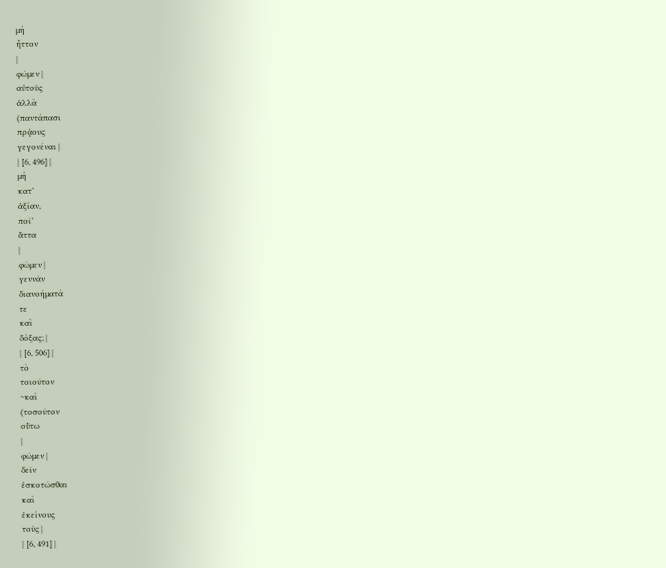μὴ
ἧττον
|
φῶμεν |
αὐτοὺς
ἀλλὰ
(παντάπασι
πρᾴους
γεγονέναι |
| [6, 496] |
μὴ
κατ’
ἀξίαν,
ποῖ’
ἄττα
|
φῶμεν |
γεννᾶν
διανοήματά
τε
καὶ
δόξας; |
| [6, 506] |
τὸ
τοιοῦτον
~καὶ
(τοσοῦτον
οὕτω
|
φῶμεν |
δεῖν
ἐσκοτῶσθαι
καὶ
ἐκείνους
τοὺς |
| [6, 491] |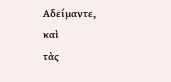Αδείμαντε,
καὶ
τὰς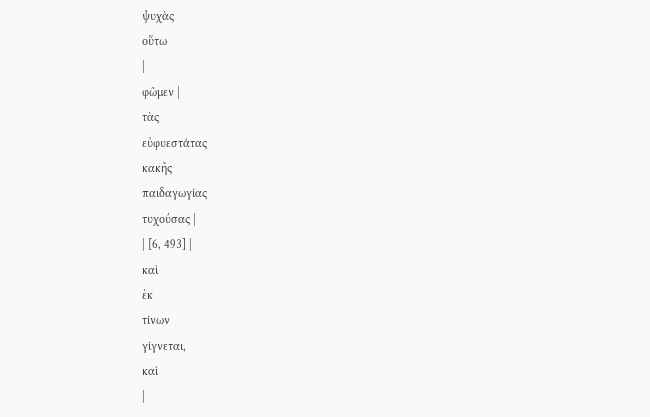ψυχὰς
οὕτω
|
φῶμεν |
τὰς
εὐφυεστάτας
κακῆς
παιδαγωγίας
τυχούσας |
| [6, 493] |
καὶ
ἐκ
τίνων
γίγνεται,
καὶ
|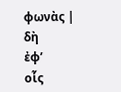φωνὰς |
δὴ
ἐφ’
οἷς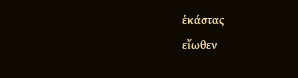ἑκάστας
εἴωθεν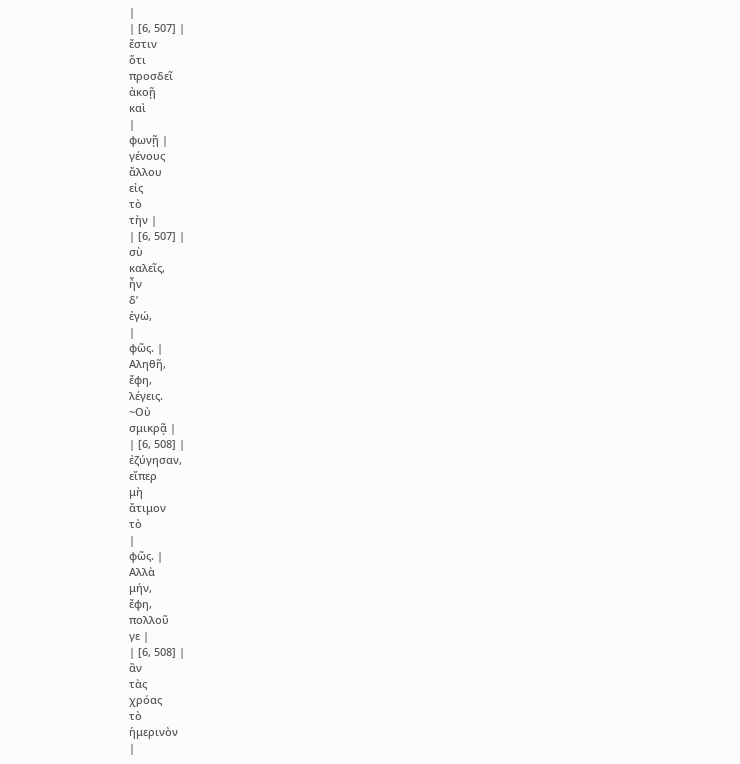|
| [6, 507] |
ἔστιν
ὅτι
προσδεῖ
ἀκοῇ
καὶ
|
φωνῇ |
γένους
ἄλλου
εἰς
τὸ
τὴν |
| [6, 507] |
σὺ
καλεῖς,
ἦν
δ’
ἐγώ,
|
φῶς. |
Αληθῆ,
ἔφη,
λέγεις.
~Οὐ
σμικρᾷ |
| [6, 508] |
ἐζύγησαν,
εἴπερ
μὴ
ἄτιμον
τὸ
|
φῶς. |
Αλλὰ
μήν,
ἔφη,
πολλοῦ
γε |
| [6, 508] |
ἂν
τὰς
χρόας
τὸ
ἡμερινὸν
|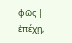φῶς |
ἐπέχῃ,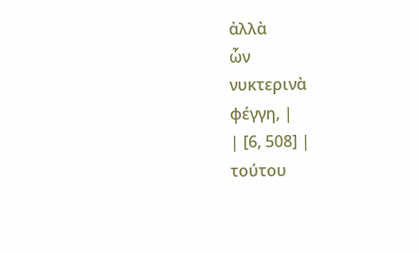ἀλλὰ
ὧν
νυκτερινὰ
φέγγη, |
| [6, 508] |
τούτου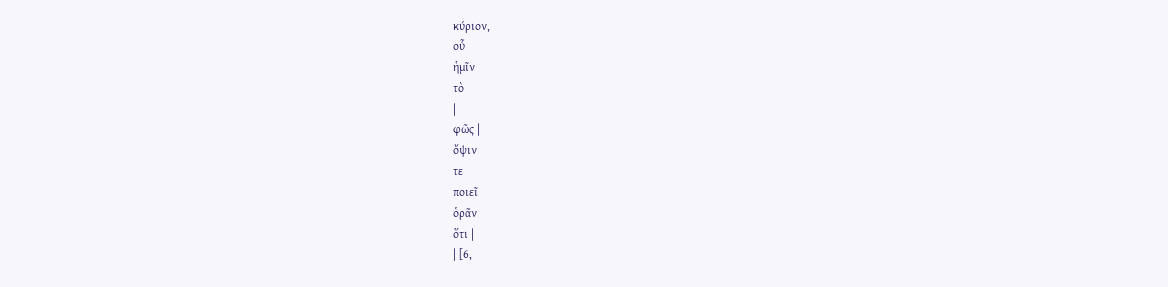κύριον,
οὗ
ἡμῖν
τὸ
|
φῶς |
ὄψιν
τε
ποιεῖ
ὁρᾶν
ὅτι |
| [6,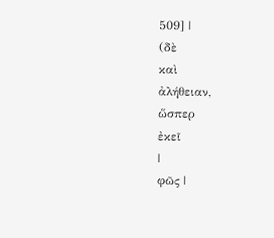509] |
(δὲ
καὶ
ἀλήθειαν,
ὥσπερ
ἐκεῖ
|
φῶς |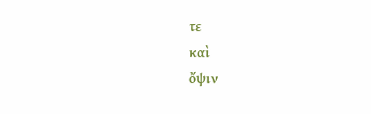τε
καὶ
ὄψιν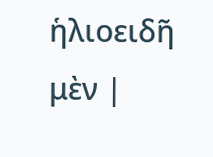ἡλιοειδῆ
μὲν |